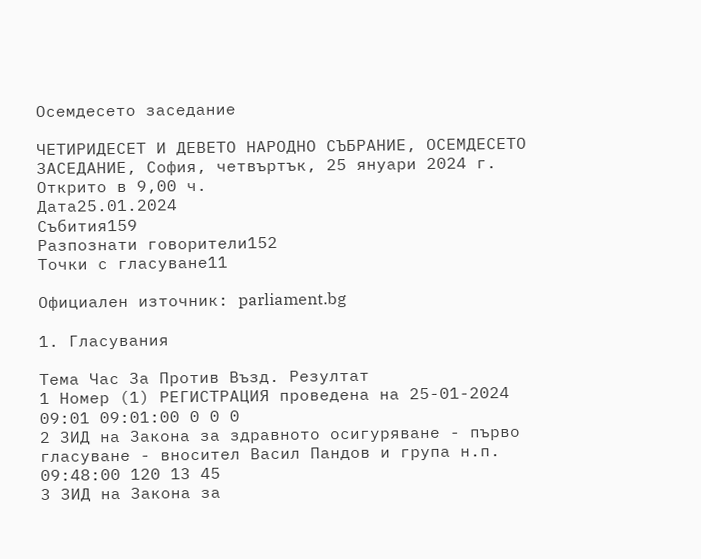Осемдесето заседание

ЧЕТИРИДЕСЕТ И ДЕВЕТО НАРОДНО СЪБРАНИЕ, ОСЕМДЕСЕТО ЗАСЕДАНИЕ, София, четвъртък, 25 януари 2024 г. Открито в 9,00 ч.
Дата25.01.2024
Събития159
Разпознати говорители152
Точки с гласуване11

Официален източник: parliament.bg

1. Гласувания

Тема Час За Против Възд. Резултат
1 Номер (1) РЕГИСТРАЦИЯ проведена на 25-01-2024 09:01 09:01:00 0 0 0
2 ЗИД на Закона за здравното осигуряване - първо гласуване - вносител Васил Пандов и група н.п. 09:48:00 120 13 45
3 ЗИД на Закона за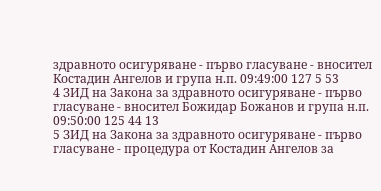здравното осигуряване - първо гласуване - вносител Костадин Ангелов и група н.п. 09:49:00 127 5 53
4 ЗИД на Закона за здравното осигуряване - първо гласуване - вносител Божидар Божанов и група н.п. 09:50:00 125 44 13
5 ЗИД на Закона за здравното осигуряване - първо гласуване - процедура от Костадин Ангелов за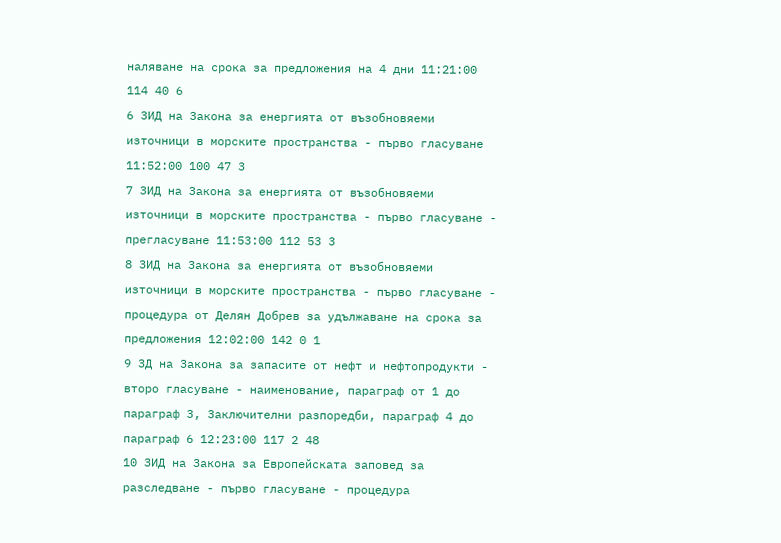наляване на срока за предложения на 4 дни 11:21:00 114 40 6
6 ЗИД на Закона за енергията от възобновяеми източници в морските пространства - първо гласуване 11:52:00 100 47 3
7 ЗИД на Закона за енергията от възобновяеми източници в морските пространства - първо гласуване - прегласуване 11:53:00 112 53 3
8 ЗИД на Закона за енергията от възобновяеми източници в морските пространства - първо гласуване - процедура от Делян Добрев за удължаване на срока за предложения 12:02:00 142 0 1
9 ЗД на Закона за запасите от нефт и нефтопродукти - второ гласуване - наименование, параграф от 1 до параграф 3, Заключителни разпоредби, параграф 4 до параграф 6 12:23:00 117 2 48
10 ЗИД на Закона за Европейската заповед за разследване - първо гласуване - процедура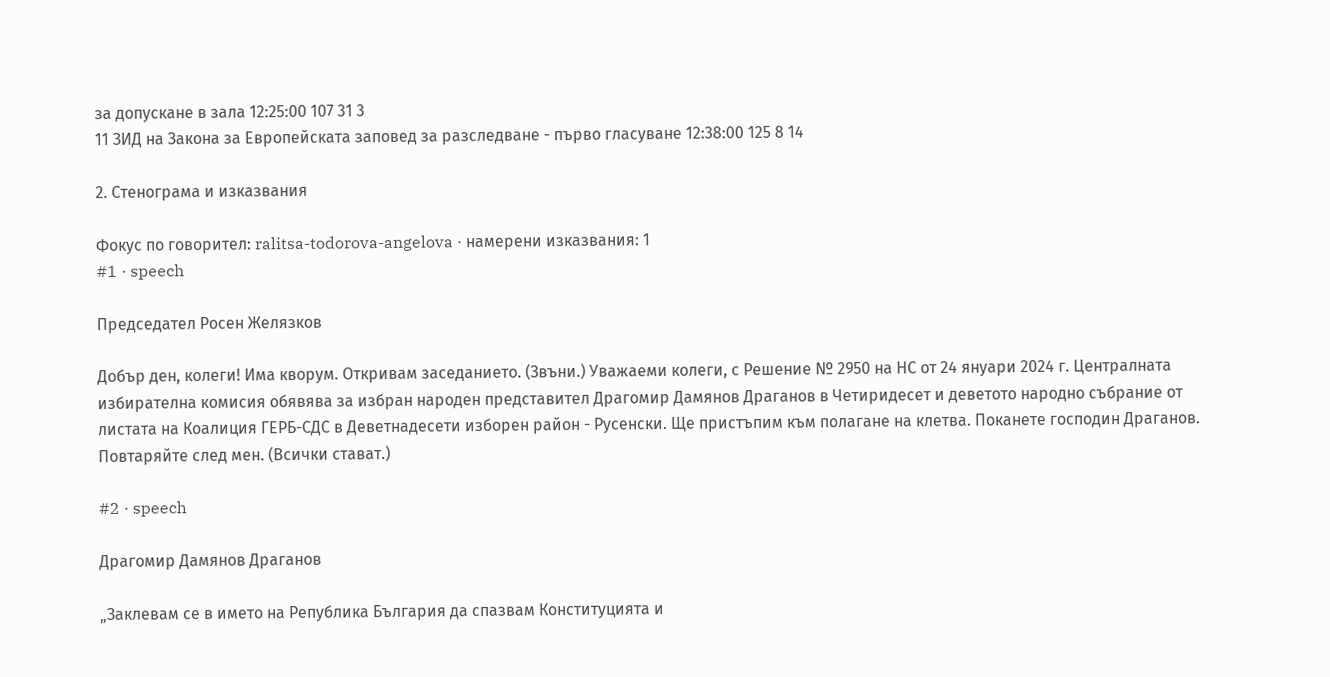за допускане в зала 12:25:00 107 31 3
11 ЗИД на Закона за Европейската заповед за разследване - първо гласуване 12:38:00 125 8 14

2. Стенограма и изказвания

Фокус по говорител: ralitsa-todorova-angelova · намерени изказвания: 1
#1 · speech

Председател Росен Желязков

Добър ден, колеги! Има кворум. Откривам заседанието. (Звъни.) Уважаеми колеги, с Решение № 2950 на НС от 24 януари 2024 г. Централната избирателна комисия обявява за избран народен представител Драгомир Дамянов Драганов в Четиридесет и деветото народно събрание от листата на Коалиция ГЕРБ-СДС в Деветнадесети изборен район - Русенски. Ще пристъпим към полагане на клетва. Поканете господин Драганов. Повтаряйте след мен. (Всички стават.)

#2 · speech

Драгомир Дамянов Драганов

„Заклевам се в името на Република България да спазвам Конституцията и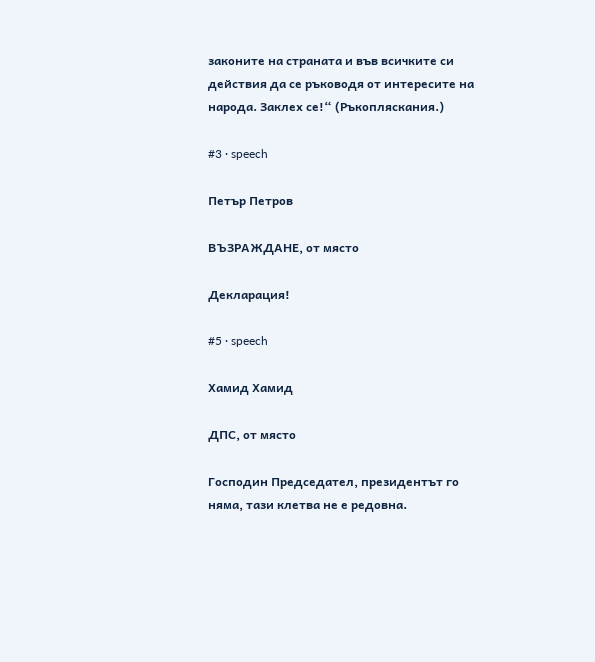законите на страната и във всичките си действия да се ръководя от интересите на народа. Заклех се!“ (Ръкопляскания.)

#3 · speech

Петър Петров

ВЪЗРАЖДАНЕ, от място

Декларация!

#5 · speech

Хамид Хамид

ДПС, от място

Господин Председател, президентът го няма, тази клетва не е редовна.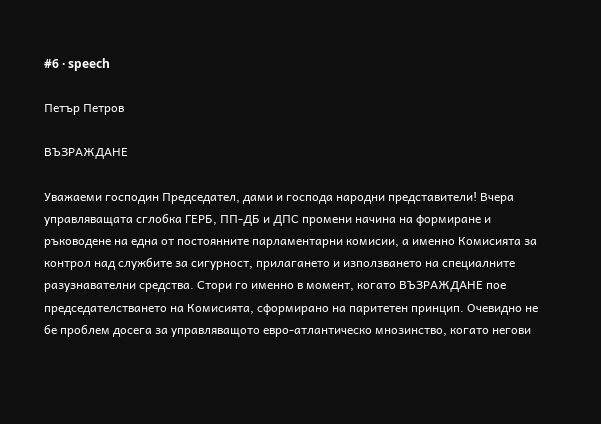#6 · speech

Петър Петров

ВЪЗРАЖДАНЕ

Уважаеми господин Председател, дами и господа народни представители! Вчера управляващата сглобка ГЕРБ, ПП-ДБ и ДПС промени начина на формиране и ръководене на една от постоянните парламентарни комисии, а именно Комисията за контрол над службите за сигурност, прилагането и използването на специалните разузнавателни средства. Стори го именно в момент, когато ВЪЗРАЖДАНЕ пое председателстването на Комисията, сформирано на паритетен принцип. Очевидно не бе проблем досега за управляващото евро-атлантическо мнозинство, когато негови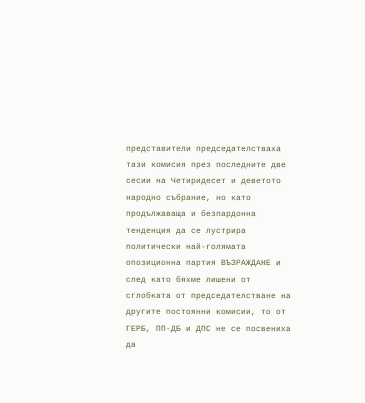представители председателстваха тази комисия през последните две сесии на Четиридесет и деветото народно събрание, но като продължаваща и безпардонна тенденция да се лустрира политически най-голямата опозиционна партия ВЪЗРАЖДАНЕ и след като бяхме лишени от сглобката от председателстване на другите постоянни комисии, то от ГЕРБ, ПП-ДБ и ДПС не се посвениха да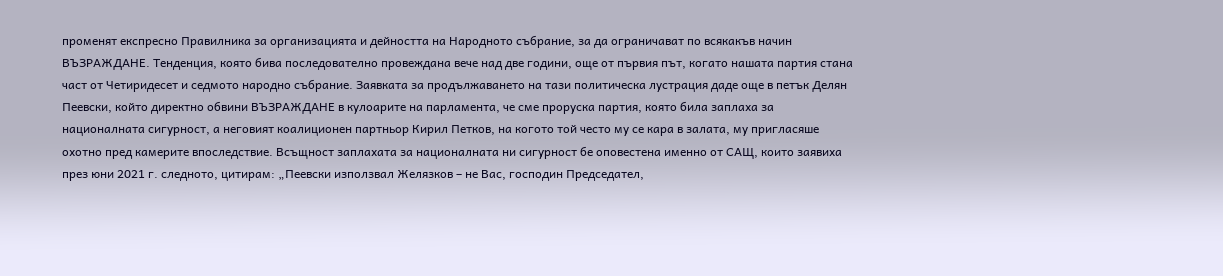променят експресно Правилника за организацията и дейността на Народното събрание, за да ограничават по всякакъв начин ВЪЗРАЖДАНЕ. Тенденция, която бива последователно провеждана вече над две години, още от първия път, когато нашата партия стана част от Четиридесет и седмото народно събрание. Заявката за продължаването на тази политическа лустрация даде още в петък Делян Пеевски, който директно обвини ВЪЗРАЖДАНЕ в кулоарите на парламента, че сме проруска партия, която била заплаха за националната сигурност, а неговият коалиционен партньор Кирил Петков, на когото той често му се кара в залата, му пригласяше охотно пред камерите впоследствие. Всъщност заплахата за националната ни сигурност бе оповестена именно от САЩ, които заявиха през юни 2021 г. следното, цитирам: „Пеевски използвал Желязков – не Вас, господин Председател,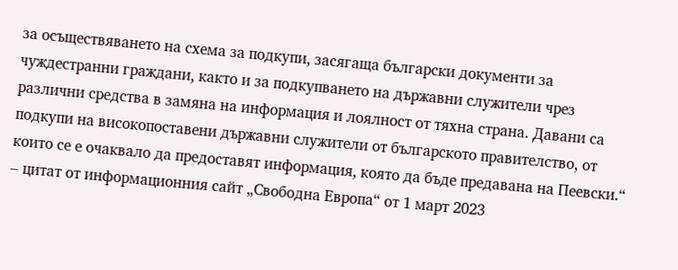за осъществяването на схема за подкупи, засягаща български документи за чуждестранни граждани, както и за подкупването на държавни служители чрез различни средства в замяна на информация и лоялност от тяхна страна. Давани са подкупи на високопоставени държавни служители от българското правителство, от които се е очаквало да предоставят информация, която да бъде предавана на Пеевски.“ – цитат от информационния сайт „Свободна Европа“ от 1 март 2023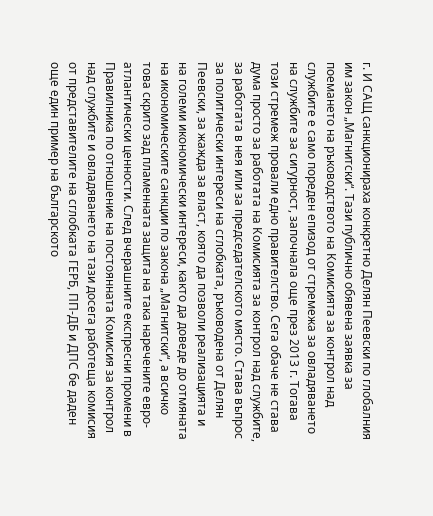г. И САЩ санкционираха конкретно Делян Пеевски по глобалния им закон „Магнитски“. Тази публично обявена заявка за поемането на ръководството на Комисията за контрол над службите е само пореден епизод от стремежа за овладяването на службите за сигурност, започнала още през 2013 г. Тогава този стремеж провали едно правителство. Сега обаче не става дума просто за работата на Комисията за контрол над службите, за работата в нея или за председателското място. Става въпрос за политически интереси на сглобката, ръководена от Делян Пеевски, за жажда за власт, която да позволи реализацията и на големи икономически интереси, както да доведе до отмяната на икономическите санкции по закона „Магнитски“, а всичко това скрито зад пламенната защита на така наречените евро-атлантически ценности. След вчерашните експресни промени в Правилника по отношение на постоянната Комисия за контрол над службите и овладяването на тази досега работеща комисия от представителите на сглобката ГЕРБ, ПП-ДБ и ДПС бе даден още един пример на българското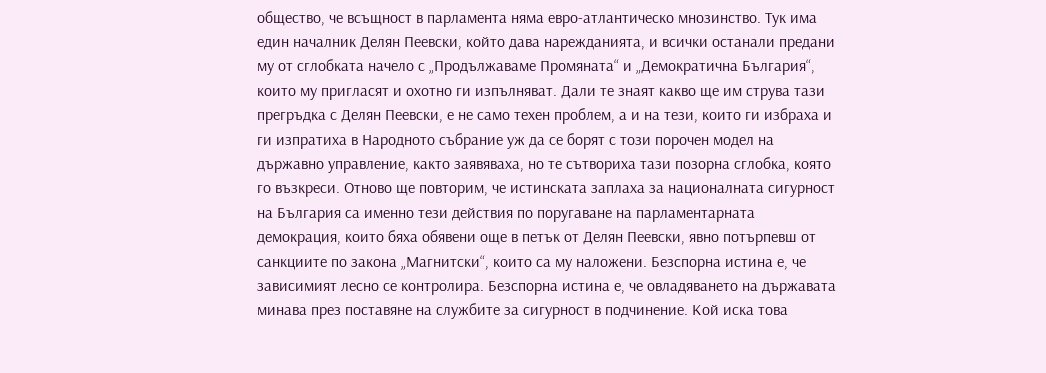общество, че всъщност в парламента няма евро-атлантическо мнозинство. Тук има един началник Делян Пеевски, който дава нарежданията, и всички останали предани му от сглобката начело с „Продължаваме Промяната“ и „Демократична България“, които му пригласят и охотно ги изпълняват. Дали те знаят какво ще им струва тази прегръдка с Делян Пеевски, е не само техен проблем, а и на тези, които ги избраха и ги изпратиха в Народното събрание уж да се борят с този порочен модел на държавно управление, както заявяваха, но те сътвориха тази позорна сглобка, която го възкреси. Отново ще повторим, че истинската заплаха за националната сигурност на България са именно тези действия по поругаване на парламентарната демокрация, които бяха обявени още в петък от Делян Пеевски, явно потърпевш от санкциите по закона „Магнитски“, които са му наложени. Безспорна истина е, че зависимият лесно се контролира. Безспорна истина е, че овладяването на държавата минава през поставяне на службите за сигурност в подчинение. Кой иска това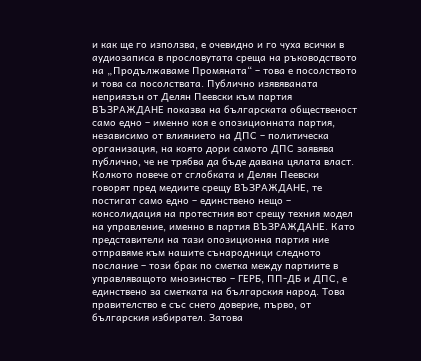и как ще го използва, е очевидно и го чуха всички в аудиозаписа в прословутата среща на ръководството на „Продължаваме Промяната“ – това е посолството и това са посолствата. Публично изявяваната неприязън от Делян Пеевски към партия ВЪЗРАЖДАНЕ показва на българската общественост само едно – именно коя е опозиционната партия, независимо от влиянието на ДПС – политическа организация, на която дори самото ДПС заявява публично, че не трябва да бъде давана цялата власт. Колкото повече от сглобката и Делян Пеевски говорят пред медиите срещу ВЪЗРАЖДАНЕ, те постигат само едно – единствено нещо – консолидация на протестния вот срещу техния модел на управление, именно в партия ВЪЗРАЖДАНЕ. Като представители на тази опозиционна партия ние отправяме към нашите сънародници следното послание – този брак по сметка между партиите в управляващото мнозинство – ГЕРБ, ПП-ДБ и ДПС, е единствено за сметката на българския народ. Това правителство е със снето доверие, първо, от българския избирател. Затова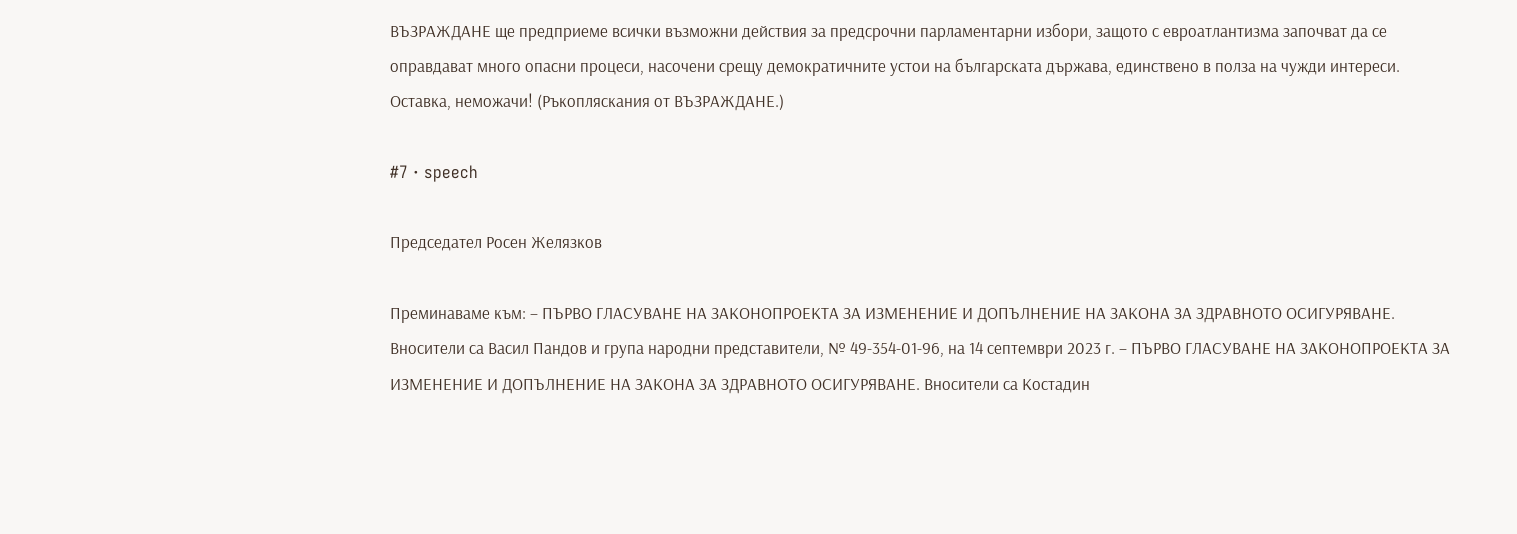ВЪЗРАЖДАНЕ ще предприеме всички възможни действия за предсрочни парламентарни избори, защото с евроатлантизма започват да се оправдават много опасни процеси, насочени срещу демократичните устои на българската държава, единствено в полза на чужди интереси. Оставка, неможачи! (Ръкопляскания от ВЪЗРАЖДАНЕ.)

#7 · speech

Председател Росен Желязков

Преминаваме към: – ПЪРВО ГЛАСУВАНЕ НА ЗАКОНОПРОЕКТА ЗА ИЗМЕНЕНИЕ И ДОПЪЛНЕНИЕ НА ЗАКОНА ЗА ЗДРАВНОТО ОСИГУРЯВАНЕ. Вносители са Васил Пандов и група народни представители, № 49-354-01-96, на 14 септември 2023 г. – ПЪРВО ГЛАСУВАНЕ НА ЗАКОНОПРОЕКТА ЗА ИЗМЕНЕНИЕ И ДОПЪЛНЕНИЕ НА ЗАКОНА ЗА ЗДРАВНОТО ОСИГУРЯВАНЕ. Вносители са Костадин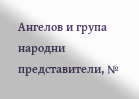Ангелов и група народни представители, №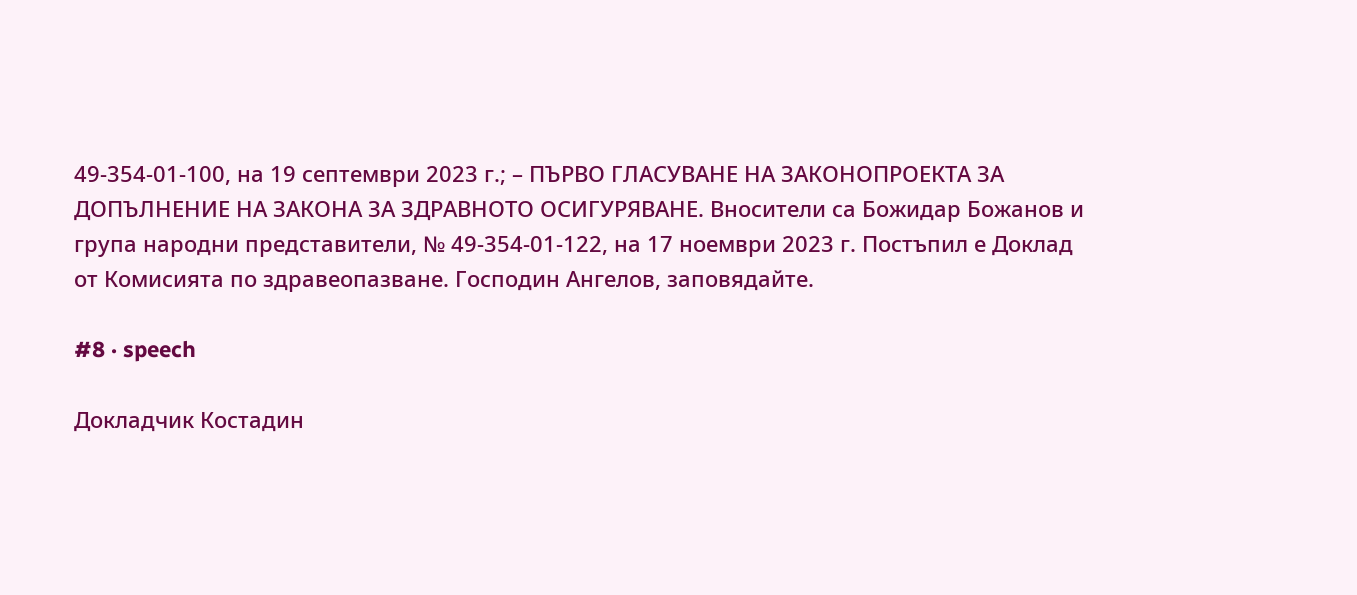49-354-01-100, на 19 септември 2023 г.; – ПЪРВО ГЛАСУВАНЕ НА ЗАКОНОПРОЕКТА ЗА ДОПЪЛНЕНИЕ НА ЗАКОНА ЗА ЗДРАВНОТО ОСИГУРЯВАНЕ. Вносители са Божидар Божанов и група народни представители, № 49-354-01-122, на 17 ноември 2023 г. Постъпил е Доклад от Комисията по здравеопазване. Господин Ангелов, заповядайте.

#8 · speech

Докладчик Костадин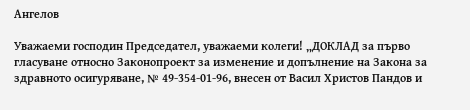Ангелов

Уважаеми господин Председател, уважаеми колеги! „ДОКЛАД за първо гласуване относно Законопроект за изменение и допълнение на Закона за здравното осигуряване, № 49-354-01-96, внесен от Васил Христов Пандов и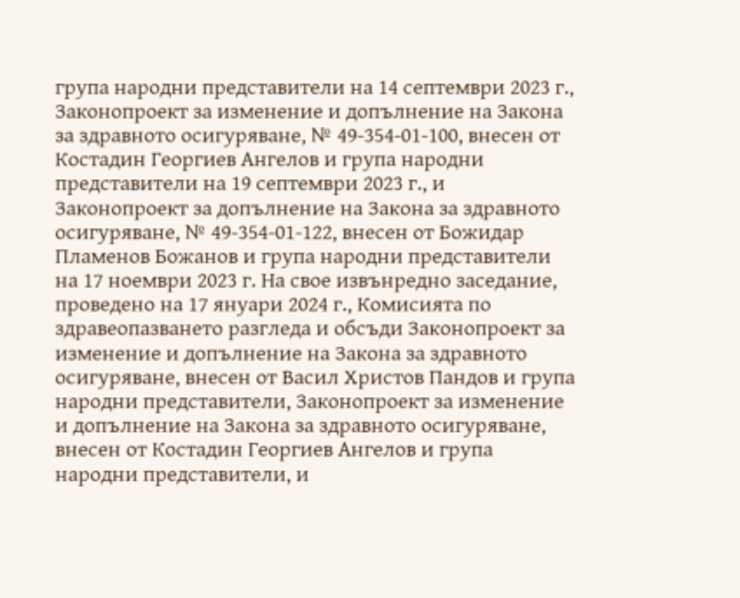група народни представители на 14 септември 2023 г., Законопроект за изменение и допълнение на Закона за здравното осигуряване, № 49-354-01-100, внесен от Костадин Георгиев Ангелов и група народни представители на 19 септември 2023 г., и Законопроект за допълнение на Закона за здравното осигуряване, № 49-354-01-122, внесен от Божидар Пламенов Божанов и група народни представители на 17 ноември 2023 г. На свое извънредно заседание, проведено на 17 януари 2024 г., Комисията по здравеопазването разгледа и обсъди Законопроект за изменение и допълнение на Закона за здравното осигуряване, внесен от Васил Христов Пандов и група народни представители, Законопроект за изменение и допълнение на Закона за здравното осигуряване, внесен от Костадин Георгиев Ангелов и група народни представители, и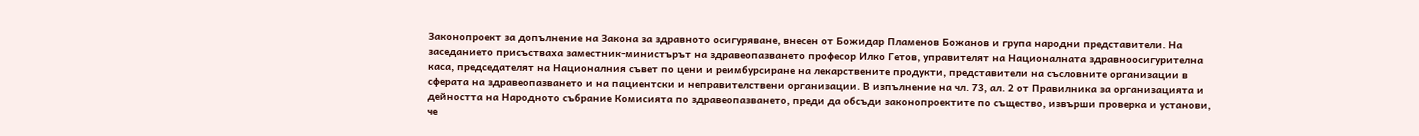Законопроект за допълнение на Закона за здравното осигуряване, внесен от Божидар Пламенов Божанов и група народни представители. На заседанието присъстваха заместник-министърът на здравеопазването професор Илко Гетов, управителят на Националната здравноосигурителна каса, председателят на Националния съвет по цени и реимбурсиране на лекарствените продукти, представители на съсловните организации в сферата на здравеопазването и на пациентски и неправителствени организации. В изпълнение на чл. 73, ал. 2 от Правилника за организацията и дейността на Народното събрание Комисията по здравеопазването, преди да обсъди законопроектите по същество, извърши проверка и установи, че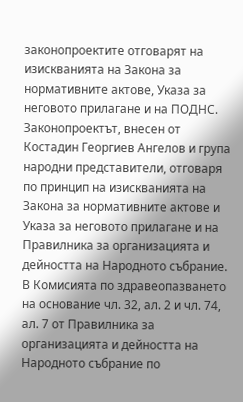законопроектите отговарят на изискванията на Закона за нормативните актове, Указа за неговото прилагане и на ПОДНС. Законопроектът, внесен от Костадин Георгиев Ангелов и група народни представители, отговаря по принцип на изискванията на Закона за нормативните актове и Указа за неговото прилагане и на Правилника за организацията и дейността на Народното събрание. В Комисията по здравеопазването на основание чл. 32, ал. 2 и чл. 74, ал. 7 от Правилника за организацията и дейността на Народното събрание по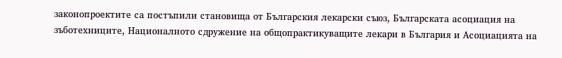законопроектите са постъпили становища от Българския лекарски съюз, Българската асоциация на зъботехниците, Националното сдружение на общопрактикуващите лекари в България и Асоциацията на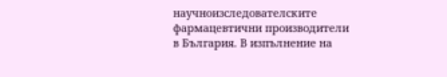научноизследователските фармацевтични производители в България. В изпълнение на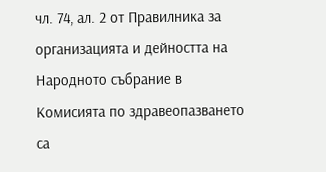чл. 74, ал. 2 от Правилника за организацията и дейността на Народното събрание в Комисията по здравеопазването са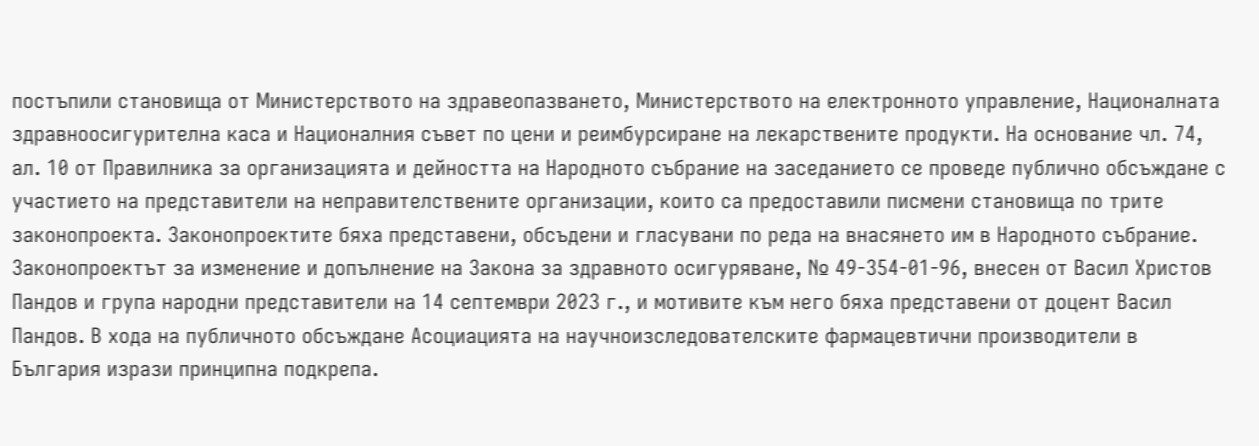постъпили становища от Министерството на здравеопазването, Министерството на електронното управление, Националната здравноосигурителна каса и Националния съвет по цени и реимбурсиране на лекарствените продукти. На основание чл. 74, ал. 10 от Правилника за организацията и дейността на Народното събрание на заседанието се проведе публично обсъждане с участието на представители на неправителствените организации, които са предоставили писмени становища по трите законопроекта. Законопроектите бяха представени, обсъдени и гласувани по реда на внасянето им в Народното събрание. Законопроектът за изменение и допълнение на Закона за здравното осигуряване, № 49-354-01-96, внесен от Васил Христов Пандов и група народни представители на 14 септември 2023 г., и мотивите към него бяха представени от доцент Васил Пандов. В хода на публичното обсъждане Асоциацията на научноизследователските фармацевтични производители в България изрази принципна подкрепа.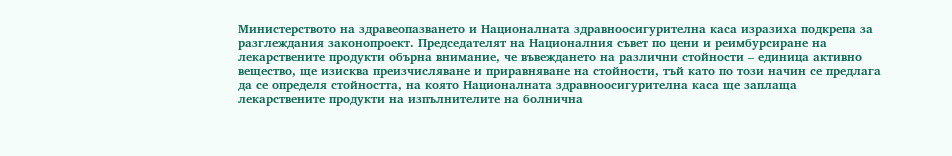Министерството на здравеопазването и Националната здравноосигурителна каса изразиха подкрепа за разглеждания законопроект. Председателят на Националния съвет по цени и реимбурсиране на лекарствените продукти обърна внимание, че въвеждането на различни стойности – единица активно вещество, ще изисква преизчисляване и приравняване на стойности, тъй като по този начин се предлага да се определя стойността, на която Националната здравноосигурителна каса ще заплаща лекарствените продукти на изпълнителите на болнична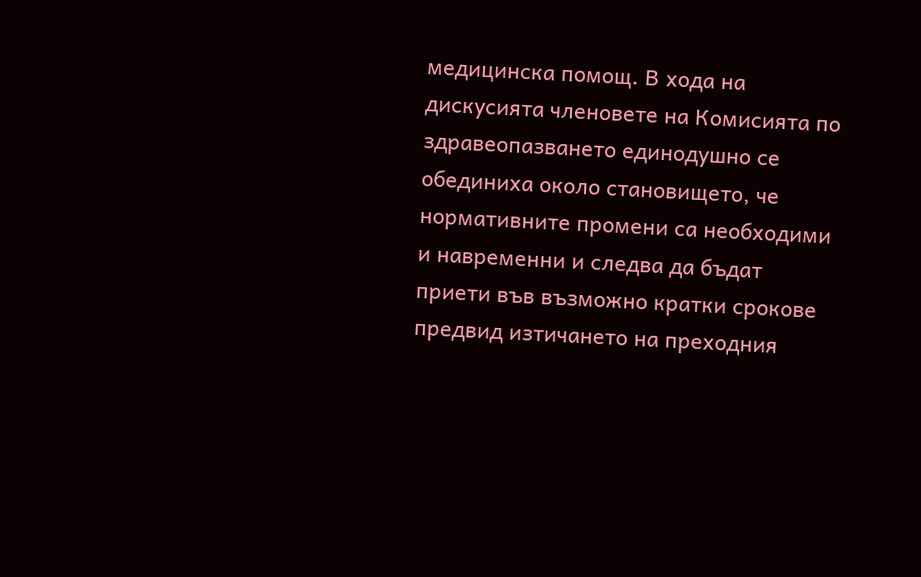медицинска помощ. В хода на дискусията членовете на Комисията по здравеопазването единодушно се обединиха около становището, че нормативните промени са необходими и навременни и следва да бъдат приети във възможно кратки срокове предвид изтичането на преходния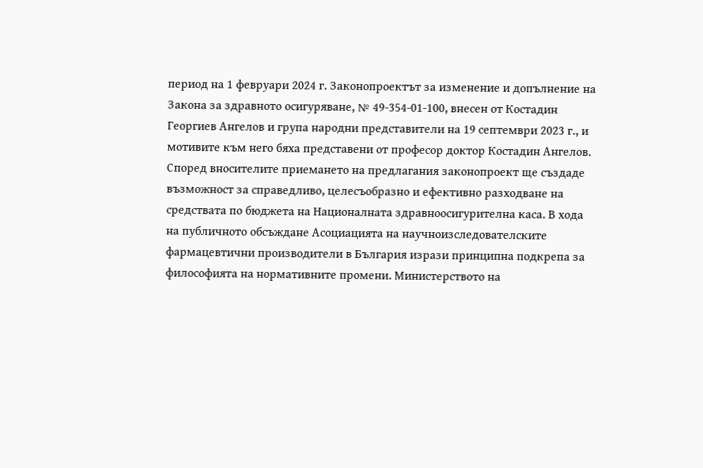период на 1 февруари 2024 г. Законопроектът за изменение и допълнение на Закона за здравното осигуряване, № 49-354-01-100, внесен от Костадин Георгиев Ангелов и група народни представители на 19 септември 2023 г., и мотивите към него бяха представени от професор доктор Костадин Ангелов. Според вносителите приемането на предлагания законопроект ще създаде възможност за справедливо, целесъобразно и ефективно разходване на средствата по бюджета на Националната здравноосигурителна каса. В хода на публичното обсъждане Асоциацията на научноизследователските фармацевтични производители в България изрази принципна подкрепа за философията на нормативните промени. Министерството на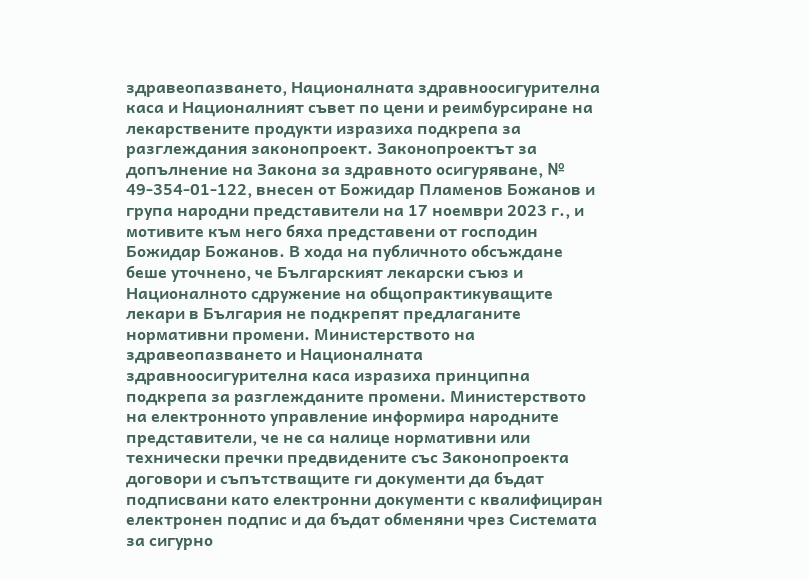здравеопазването, Националната здравноосигурителна каса и Националният съвет по цени и реимбурсиране на лекарствените продукти изразиха подкрепа за разглеждания законопроект. Законопроектът за допълнение на Закона за здравното осигуряване, № 49-354-01-122, внесен от Божидар Пламенов Божанов и група народни представители на 17 ноември 2023 г., и мотивите към него бяха представени от господин Божидар Божанов. В хода на публичното обсъждане беше уточнено, че Българският лекарски съюз и Националното сдружение на общопрактикуващите лекари в България не подкрепят предлаганите нормативни промени. Министерството на здравеопазването и Националната здравноосигурителна каса изразиха принципна подкрепа за разглежданите промени. Министерството на електронното управление информира народните представители, че не са налице нормативни или технически пречки предвидените със Законопроекта договори и съпътстващите ги документи да бъдат подписвани като електронни документи с квалифициран електронен подпис и да бъдат обменяни чрез Системата за сигурно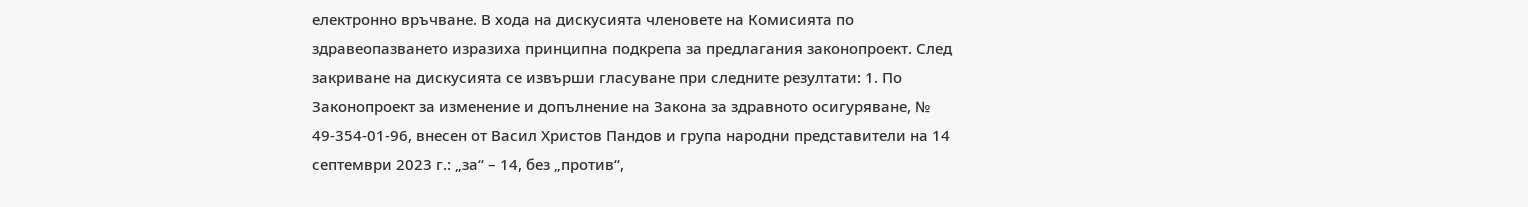електронно връчване. В хода на дискусията членовете на Комисията по здравеопазването изразиха принципна подкрепа за предлагания законопроект. След закриване на дискусията се извърши гласуване при следните резултати: 1. По Законопроект за изменение и допълнение на Закона за здравното осигуряване, № 49-354-01-96, внесен от Васил Христов Пандов и група народни представители на 14 септември 2023 г.: „за“ – 14, без „против“,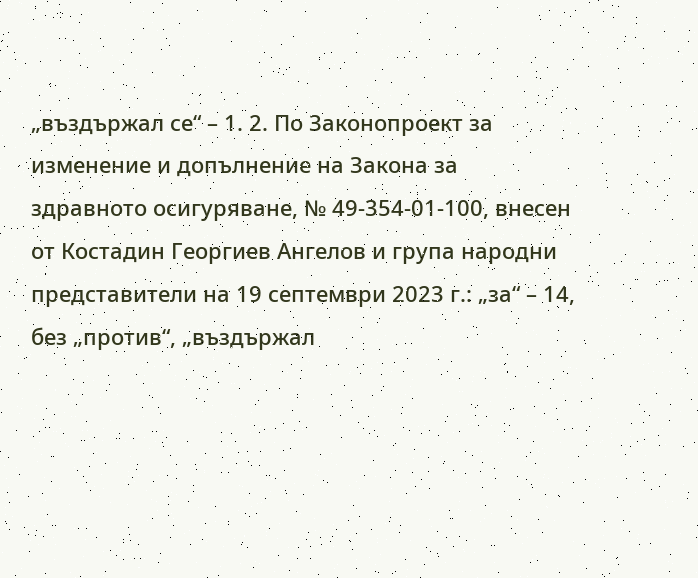„въздържал се“ – 1. 2. По Законопроект за изменение и допълнение на Закона за здравното осигуряване, № 49-354-01-100, внесен от Костадин Георгиев Ангелов и група народни представители на 19 септември 2023 г.: „за“ – 14, без „против“, „въздържал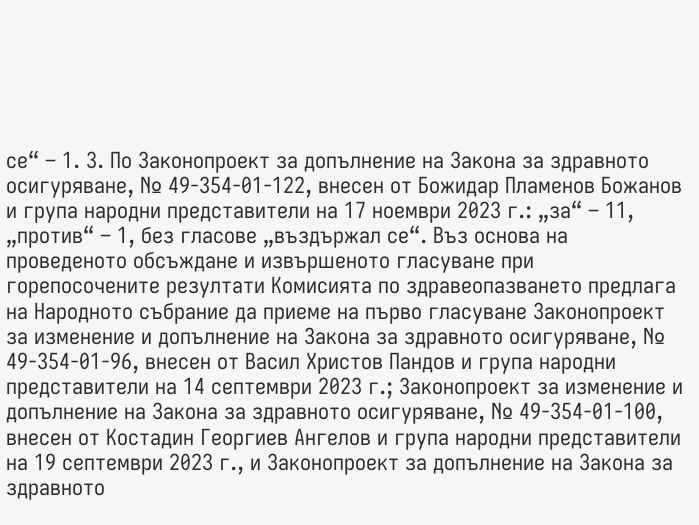се“ – 1. 3. По Законопроект за допълнение на Закона за здравното осигуряване, № 49-354-01-122, внесен от Божидар Пламенов Божанов и група народни представители на 17 ноември 2023 г.: „за“ – 11, „против“ – 1, без гласове „въздържал се“. Въз основа на проведеното обсъждане и извършеното гласуване при горепосочените резултати Комисията по здравеопазването предлага на Народното събрание да приеме на първо гласуване Законопроект за изменение и допълнение на Закона за здравното осигуряване, № 49-354-01-96, внесен от Васил Христов Пандов и група народни представители на 14 септември 2023 г.; Законопроект за изменение и допълнение на Закона за здравното осигуряване, № 49-354-01-100, внесен от Костадин Георгиев Ангелов и група народни представители на 19 септември 2023 г., и Законопроект за допълнение на Закона за здравното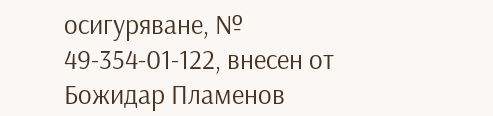осигуряване, № 49-354-01-122, внесен от Божидар Пламенов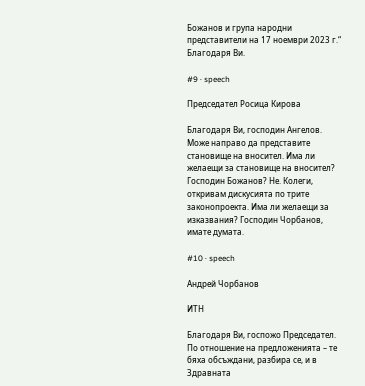Божанов и група народни представители на 17 ноември 2023 г.“ Благодаря Ви.

#9 · speech

Председател Росица Кирова

Благодаря Ви, господин Ангелов. Може направо да представите становище на вносител. Има ли желаещи за становище на вносител? Господин Божанов? Не. Колеги, откривам дискусията по трите законопроекта. Има ли желаещи за изказвания? Господин Чорбанов, имате думата.

#10 · speech

Андрей Чорбанов

ИТН

Благодаря Ви, госпожо Председател. По отношение на предложенията – те бяха обсъждани, разбира се, и в Здравната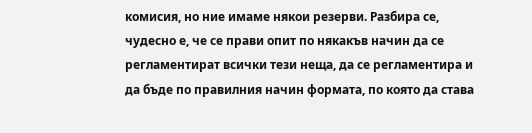комисия, но ние имаме някои резерви. Разбира се, чудесно е, че се прави опит по някакъв начин да се регламентират всички тези неща, да се регламентира и да бъде по правилния начин формата, по която да става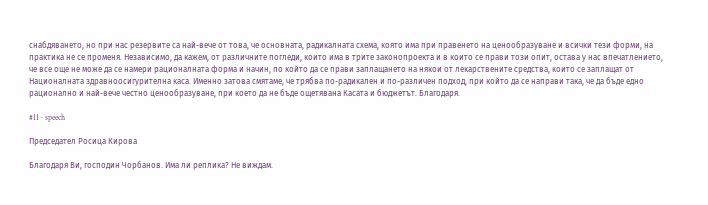снабдяването, но при нас резервите са най-вече от това, че основната, радикалната схема, която има при правенето на ценообразуване и всички тези форми, на практика не се променя. Независимо, да кажем, от различните погледи, които има в трите законопроекта и в които се прави този опит, остава у нас впечатлението, че все още не може да се намери рационалната форма и начин, по който да се прави заплащането на някои от лекарствените средства, които се заплащат от Националната здравноосигурителна каса. Именно затова смятаме, че трябва по-радикален и по-различен подход, при който да се направи така, че да бъде едно рационално и най-вече честно ценообразуване, при което да не бъде ощетявана Касата и бюджетът. Благодаря.

#11 · speech

Председател Росица Кирова

Благодаря Ви, господин Чорбанов. Има ли реплика? Не виждам.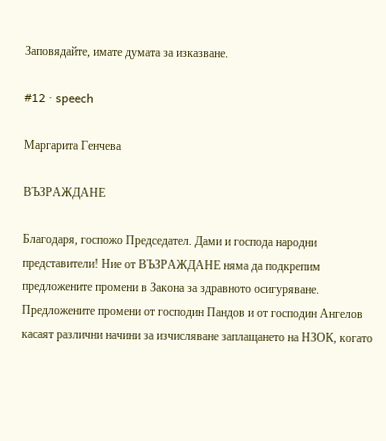Заповядайте, имате думата за изказване.

#12 · speech

Маргарита Генчева

ВЪЗРАЖДАНЕ

Благодаря, госпожо Председател. Дами и господа народни представители! Ние от ВЪЗРАЖДАНЕ няма да подкрепим предложените промени в Закона за здравното осигуряване. Предложените промени от господин Пандов и от господин Ангелов касаят различни начини за изчисляване заплащането на НЗОК, когато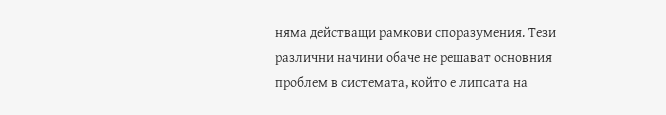няма действащи рамкови споразумения. Тези различни начини обаче не решават основния проблем в системата, който е липсата на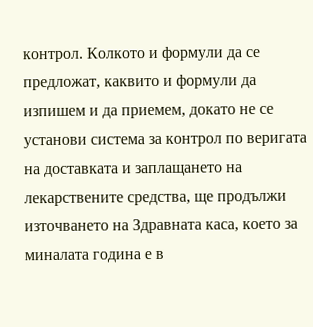контрол. Колкото и формули да се предложат, каквито и формули да изпишем и да приемем, докато не се установи система за контрол по веригата на доставката и заплащането на лекарствените средства, ще продължи източването на Здравната каса, което за миналата година е в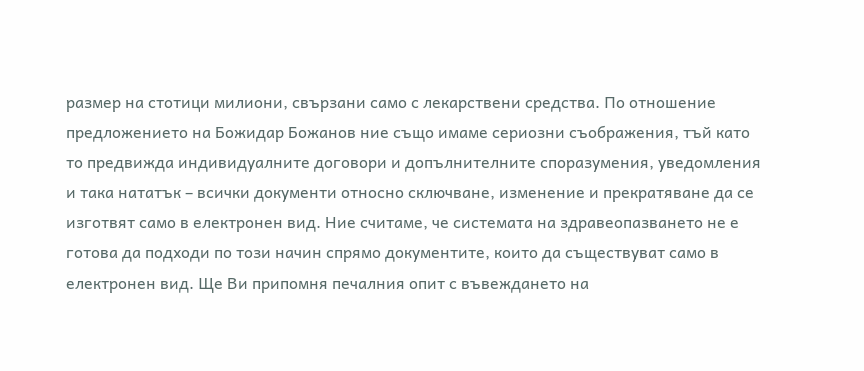размер на стотици милиони, свързани само с лекарствени средства. По отношение предложението на Божидар Божанов ние също имаме сериозни съображения, тъй като то предвижда индивидуалните договори и допълнителните споразумения, уведомления и така нататък – всички документи относно сключване, изменение и прекратяване да се изготвят само в електронен вид. Ние считаме, че системата на здравеопазването не е готова да подходи по този начин спрямо документите, които да съществуват само в електронен вид. Ще Ви припомня печалния опит с въвеждането на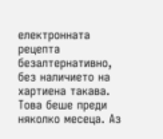електронната рецепта безалтернативно, без наличието на хартиена такава. Това беше преди няколко месеца. Аз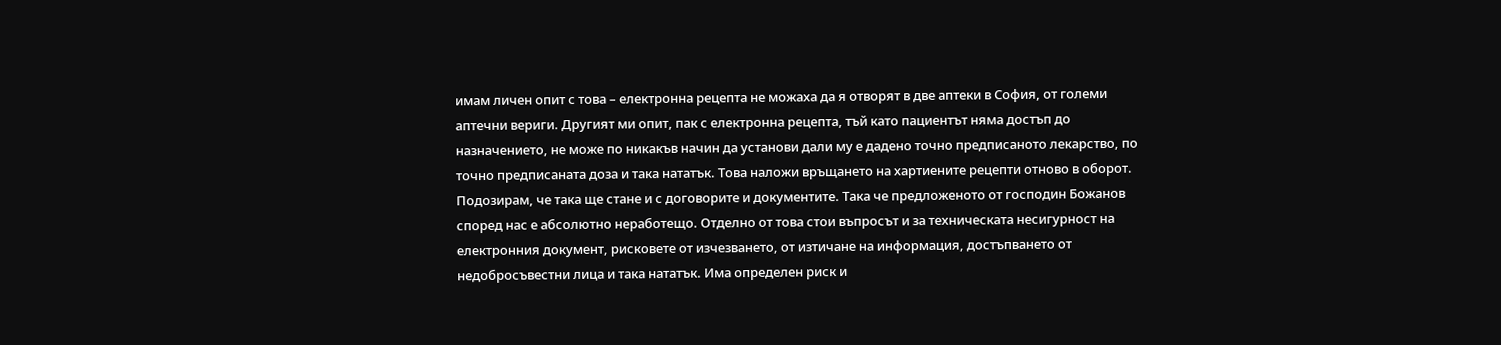имам личен опит с това – електронна рецепта не можаха да я отворят в две аптеки в София, от големи аптечни вериги. Другият ми опит, пак с електронна рецепта, тъй като пациентът няма достъп до назначението, не може по никакъв начин да установи дали му е дадено точно предписаното лекарство, по точно предписаната доза и така нататък. Това наложи връщането на хартиените рецепти отново в оборот. Подозирам, че така ще стане и с договорите и документите. Така че предложеното от господин Божанов според нас е абсолютно неработещо. Отделно от това стои въпросът и за техническата несигурност на електронния документ, рисковете от изчезването, от изтичане на информация, достъпването от недобросъвестни лица и така нататък. Има определен риск и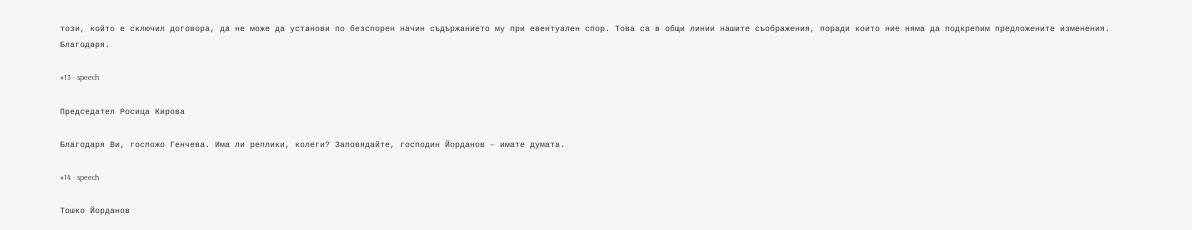този, който е сключил договора, да не може да установи по безспорен начин съдържанието му при евентуален спор. Това са в общи линии нашите съображения, поради които ние няма да подкрепим предложените изменения. Благодаря.

#13 · speech

Председател Росица Кирова

Благодаря Ви, госпожо Генчева. Има ли реплики, колеги? Заповядайте, господин Йорданов – имате думата.

#14 · speech

Тошко Йорданов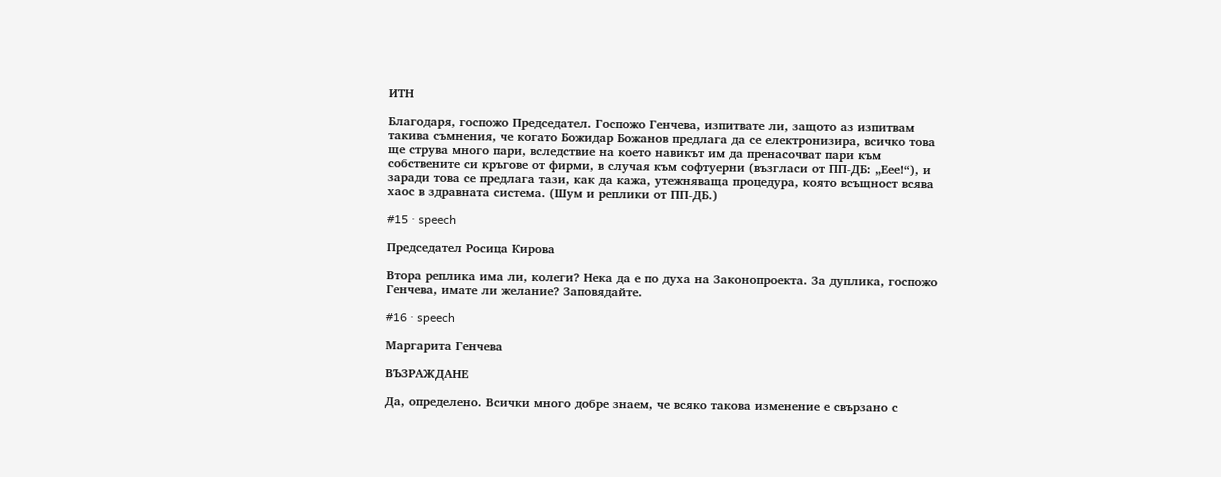ИТН

Благодаря, госпожо Председател. Госпожо Генчева, изпитвате ли, защото аз изпитвам такива съмнения, че когато Божидар Божанов предлага да се електронизира, всичко това ще струва много пари, вследствие на което навикът им да пренасочват пари към собствените си кръгове от фирми, в случая към софтуерни (възгласи от ПП-ДБ: „Еее!“), и заради това се предлага тази, как да кажа, утежняваща процедура, която всъщност всява хаос в здравната система. (Шум и реплики от ПП-ДБ.)

#15 · speech

Председател Росица Кирова

Втора реплика има ли, колеги? Нека да е по духа на Законопроекта. За дуплика, госпожо Генчева, имате ли желание? Заповядайте.

#16 · speech

Маргарита Генчева

ВЪЗРАЖДАНЕ

Да, определено. Всички много добре знаем, че всяко такова изменение е свързано с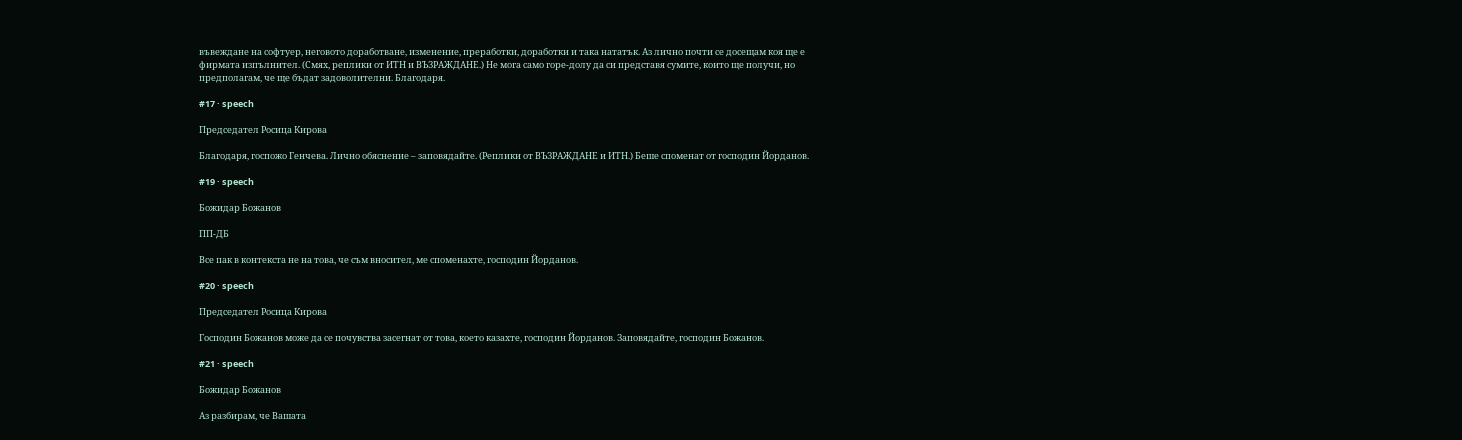въвеждане на софтуер, неговото доработване, изменение, преработки, доработки и така нататък. Аз лично почти се досещам коя ще е фирмата изпълнител. (Смях, реплики от ИТН и ВЪЗРАЖДАНЕ.) Не мога само горе-долу да си представя сумите, които ще получи, но предполагам, че ще бъдат задоволителни. Благодаря.

#17 · speech

Председател Росица Кирова

Благодаря, госпожо Генчева. Лично обяснение – заповядайте. (Реплики от ВЪЗРАЖДАНЕ и ИТН.) Беше споменат от господин Йорданов.

#19 · speech

Божидар Божанов

ПП-ДБ

Все пак в контекста не на това, че съм вносител, ме споменахте, господин Йорданов.

#20 · speech

Председател Росица Кирова

Господин Божанов може да се почувства засегнат от това, което казахте, господин Йорданов. Заповядайте, господин Божанов.

#21 · speech

Божидар Божанов

Аз разбирам, че Вашата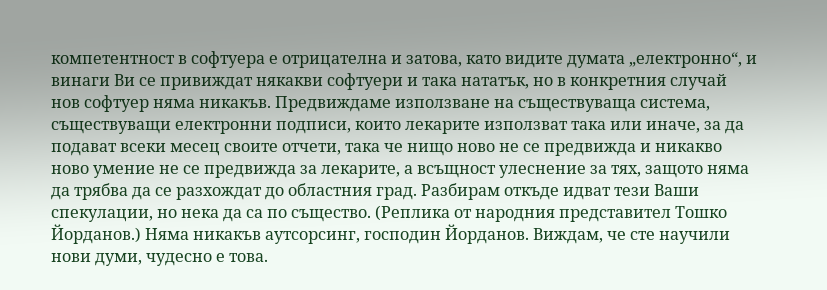компетентност в софтуера е отрицателна и затова, като видите думата „електронно“, и винаги Ви се привиждат някакви софтуери и така нататък, но в конкретния случай нов софтуер няма никакъв. Предвиждаме използване на съществуваща система, съществуващи електронни подписи, които лекарите използват така или иначе, за да подават всеки месец своите отчети, така че нищо ново не се предвижда и никакво ново умение не се предвижда за лекарите, а всъщност улеснение за тях, защото няма да трябва да се разхождат до областния град. Разбирам откъде идват тези Ваши спекулации, но нека да са по същество. (Реплика от народния представител Тошко Йорданов.) Няма никакъв аутсорсинг, господин Йорданов. Виждам, че сте научили нови думи, чудесно е това.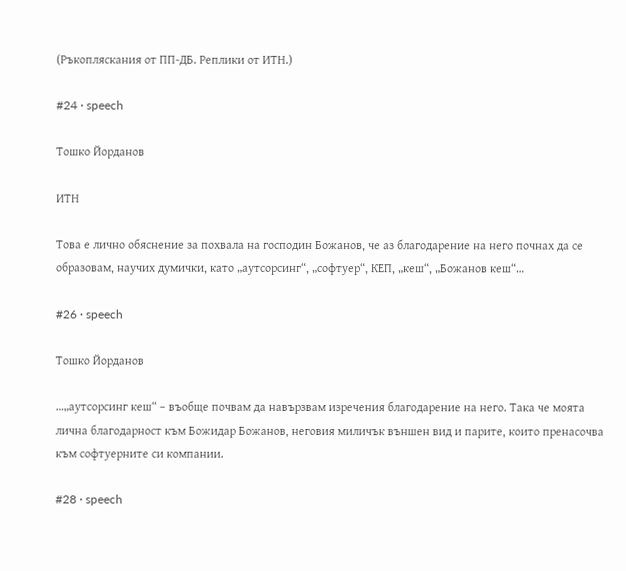(Ръкопляскания от ПП-ДБ. Реплики от ИТН.)

#24 · speech

Тошко Йорданов

ИТН

Това е лично обяснение за похвала на господин Божанов, че аз благодарение на него почнах да се образовам, научих думички, като „аутсорсинг“, „софтуер“, КЕП, „кеш“, „Божанов кеш“…

#26 · speech

Тошко Йорданов

…„аутсорсинг кеш“ – въобще почвам да навързвам изречения благодарение на него. Така че моята лична благодарност към Божидар Божанов, неговия миличък външен вид и парите, които пренасочва към софтуерните си компании.

#28 · speech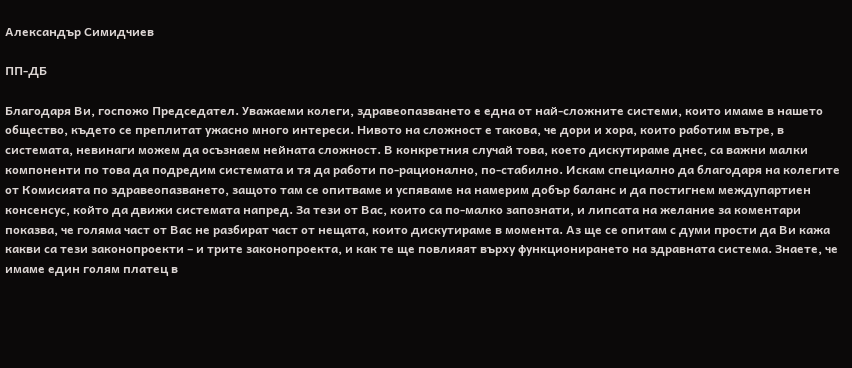Александър Симидчиев

ПП-ДБ

Благодаря Ви, госпожо Председател. Уважаеми колеги, здравеопазването е една от най-сложните системи, които имаме в нашето общество, където се преплитат ужасно много интереси. Нивото на сложност е такова, че дори и хора, които работим вътре, в системата, невинаги можем да осъзнаем нейната сложност. В конкретния случай това, което дискутираме днес, са важни малки компоненти по това да подредим системата и тя да работи по-рационално, по-стабилно. Искам специално да благодаря на колегите от Комисията по здравеопазването, защото там се опитваме и успяваме на намерим добър баланс и да постигнем междупартиен консенсус, който да движи системата напред. За тези от Вас, които са по-малко запознати, и липсата на желание за коментари показва, че голяма част от Вас не разбират част от нещата, които дискутираме в момента. Аз ще се опитам с думи прости да Ви кажа какви са тези законопроекти – и трите законопроекта, и как те ще повлияят върху функционирането на здравната система. Знаете, че имаме един голям платец в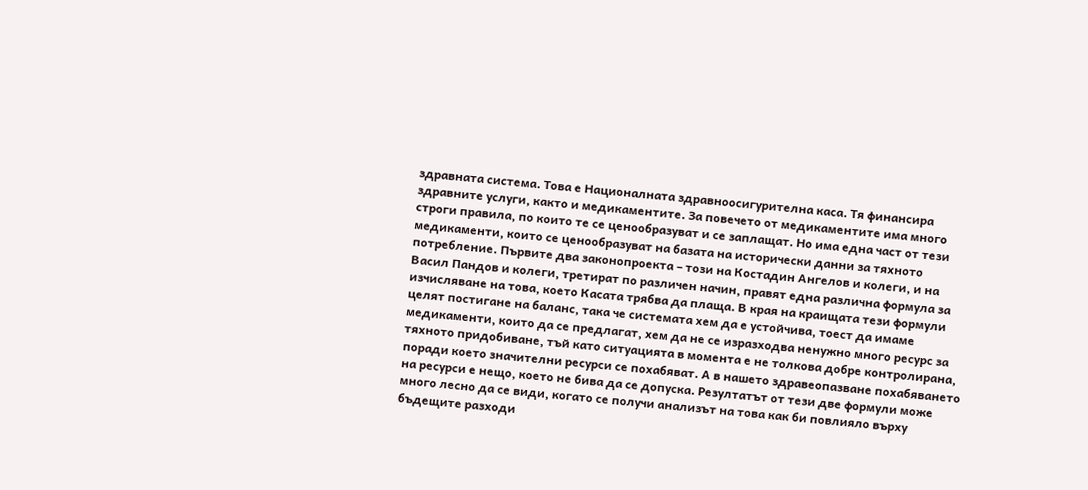здравната система. Това е Националната здравноосигурителна каса. Тя финансира здравните услуги, както и медикаментите. За повечето от медикаментите има много строги правила, по които те се ценообразуват и се заплащат. Но има една част от тези медикаменти, които се ценообразуват на базата на исторически данни за тяхното потребление. Първите два законопроекта – този на Костадин Ангелов и колеги, и на Васил Пандов и колеги, третират по различен начин, правят една различна формула за изчисляване на това, което Касата трябва да плаща. В края на краищата тези формули целят постигане на баланс, така че системата хем да е устойчива, тоест да имаме медикаменти, които да се предлагат, хем да не се изразходва ненужно много ресурс за тяхното придобиване, тъй като ситуацията в момента е не толкова добре контролирана, поради което значителни ресурси се похабяват. А в нашето здравеопазване похабяването на ресурси е нещо, което не бива да се допуска. Резултатът от тези две формули може много лесно да се види, когато се получи анализът на това как би повлияло върху бъдещите разходи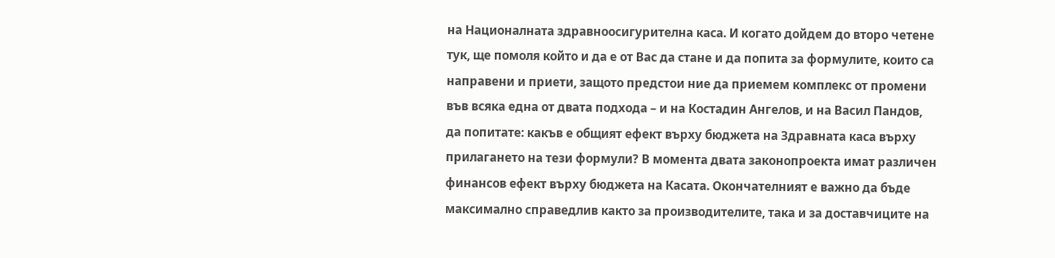на Националната здравноосигурителна каса. И когато дойдем до второ четене тук, ще помоля който и да е от Вас да стане и да попита за формулите, които са направени и приети, защото предстои ние да приемем комплекс от промени във всяка една от двата подхода – и на Костадин Ангелов, и на Васил Пандов, да попитате: какъв е общият ефект върху бюджета на Здравната каса върху прилагането на тези формули? В момента двата законопроекта имат различен финансов ефект върху бюджета на Касата. Окончателният е важно да бъде максимално справедлив както за производителите, така и за доставчиците на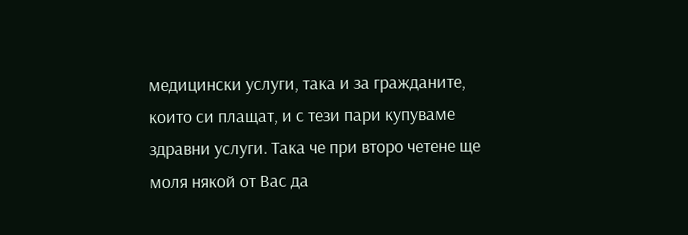медицински услуги, така и за гражданите, които си плащат, и с тези пари купуваме здравни услуги. Така че при второ четене ще моля някой от Вас да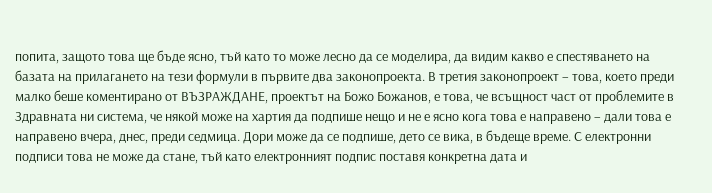попита, защото това ще бъде ясно, тъй като то може лесно да се моделира, да видим какво е спестяването на базата на прилагането на тези формули в първите два законопроекта. В третия законопроект – това, което преди малко беше коментирано от ВЪЗРАЖДАНЕ, проектът на Божо Божанов, е това, че всъщност част от проблемите в Здравната ни система, че някой може на хартия да подпише нещо и не е ясно кога това е направено – дали това е направено вчера, днес, преди седмица. Дори може да се подпише, дето се вика, в бъдеще време. С електронни подписи това не може да стане, тъй като електронният подпис поставя конкретна дата и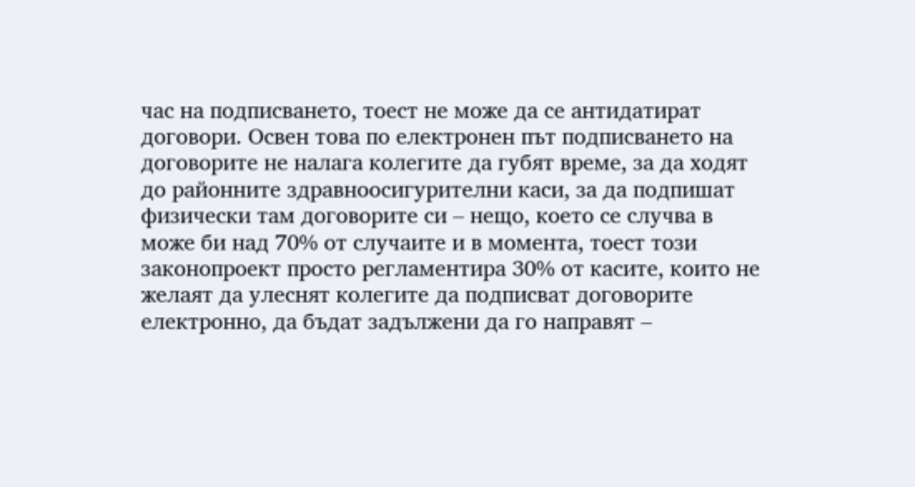час на подписването, тоест не може да се антидатират договори. Освен това по електронен път подписването на договорите не налага колегите да губят време, за да ходят до районните здравноосигурителни каси, за да подпишат физически там договорите си – нещо, което се случва в може би над 70% от случаите и в момента, тоест този законопроект просто регламентира 30% от касите, които не желаят да улеснят колегите да подписват договорите електронно, да бъдат задължени да го направят –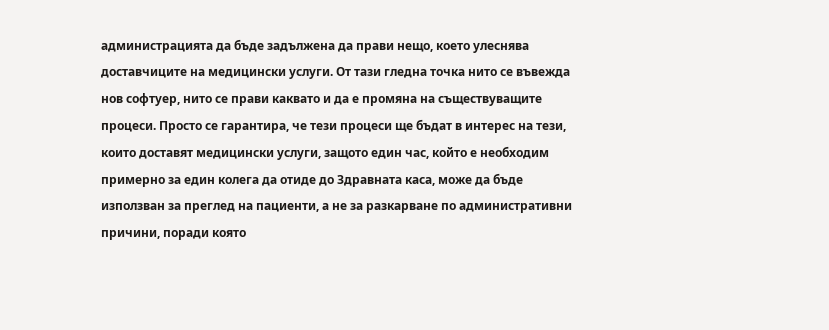администрацията да бъде задължена да прави нещо, което улеснява доставчиците на медицински услуги. От тази гледна точка нито се въвежда нов софтуер, нито се прави каквато и да е промяна на съществуващите процеси. Просто се гарантира, че тези процеси ще бъдат в интерес на тези, които доставят медицински услуги, защото един час, който е необходим примерно за един колега да отиде до Здравната каса, може да бъде използван за преглед на пациенти, а не за разкарване по административни причини, поради която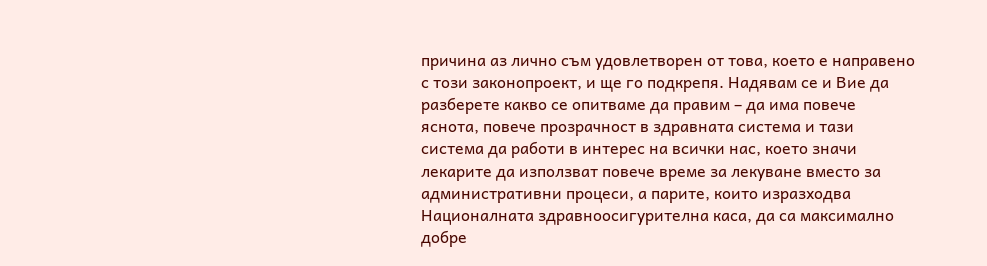причина аз лично съм удовлетворен от това, което е направено с този законопроект, и ще го подкрепя. Надявам се и Вие да разберете какво се опитваме да правим – да има повече яснота, повече прозрачност в здравната система и тази система да работи в интерес на всички нас, което значи лекарите да използват повече време за лекуване вместо за административни процеси, а парите, които изразходва Националната здравноосигурителна каса, да са максимално добре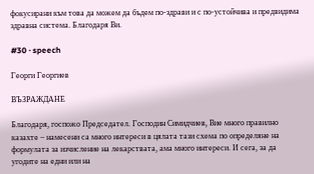фокусирани към това да можем да бъдем по-здрави и с по-устойчива и предвидима здравна система. Благодаря Ви.

#30 · speech

Георги Георгиев

ВЪЗРАЖДАНЕ

Благодаря, госпожо Председател. Господин Симидчиев, Вие много правилно казахте – намесени са много интереси в цялата тази схема по определяне на формулата за изчисление на лекарствата, ама много интереси. И сега, за да угодите на едни или на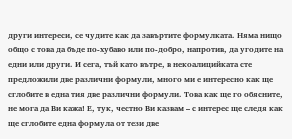други интереси, се чудите как да завъртите формулката. Няма нищо общо с това да бъде по-хубаво или по-добро, напротив, да угодите на едни или други. И сега, тъй като вътре, в некоалицийката сте предложили две различни формули, много ми е интересно как ще сглобите в една тия две различни формули. Това как ще го обясните, не мога да Ви кажа! Е, тук, честно Ви казвам – с интерес ще следя как ще сглобите една формула от тези две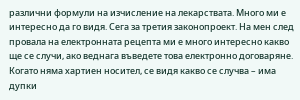различни формули на изчисление на лекарствата. Много ми е интересно да го видя. Сега за третия законопроект. На мен след провала на електронната рецепта ми е много интересно какво ще се случи, ако веднага въведете това електронно договаряне. Когато няма хартиен носител, се видя какво се случва – има дупки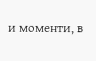и моменти, в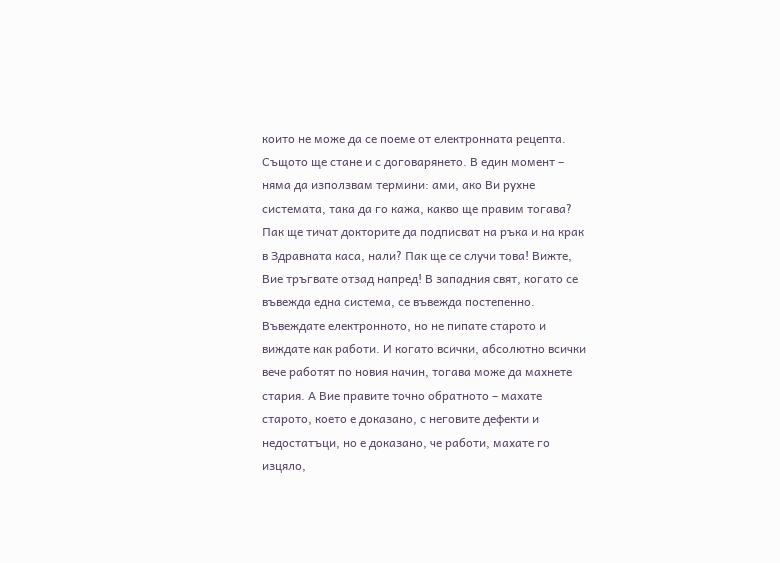които не може да се поеме от електронната рецепта. Същото ще стане и с договарянето. В един момент – няма да използвам термини: ами, ако Ви рухне системата, така да го кажа, какво ще правим тогава? Пак ще тичат докторите да подписват на ръка и на крак в Здравната каса, нали? Пак ще се случи това! Вижте, Вие тръгвате отзад напред! В западния свят, когато се въвежда една система, се въвежда постепенно. Въвеждате електронното, но не пипате старото и виждате как работи. И когато всички, абсолютно всички вече работят по новия начин, тогава може да махнете стария. А Вие правите точно обратното – махате старото, което е доказано, с неговите дефекти и недостатъци, но е доказано, че работи, махате го изцяло,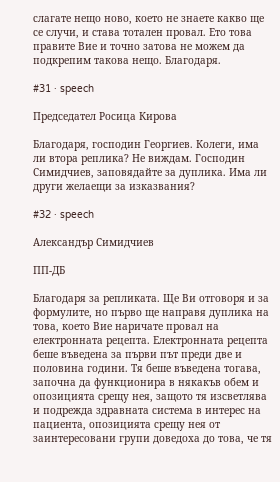слагате нещо ново, което не знаете какво ще се случи, и става тотален провал. Ето това правите Вие и точно затова не можем да подкрепим такова нещо. Благодаря.

#31 · speech

Председател Росица Кирова

Благодаря, господин Георгиев. Колеги, има ли втора реплика? Не виждам. Господин Симидчиев, заповядайте за дуплика. Има ли други желаещи за изказвания?

#32 · speech

Александър Симидчиев

ПП-ДБ

Благодаря за репликата. Ще Ви отговоря и за формулите, но първо ще направя дуплика на това, което Вие наричате провал на електронната рецепта. Електронната рецепта беше въведена за първи път преди две и половина години. Тя беше въведена тогава, започна да функционира в някакъв обем и опозицията срещу нея, защото тя изсветлява и подрежда здравната система в интерес на пациента, опозицията срещу нея от заинтересовани групи доведоха до това, че тя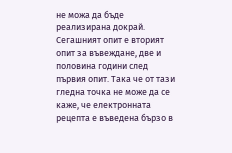не можа да бъде реализирана докрай. Сегашният опит е вторият опит за въвеждане, две и половина години след първия опит. Така че от тази гледна точка не може да се каже, че електронната рецепта е въведена бързо в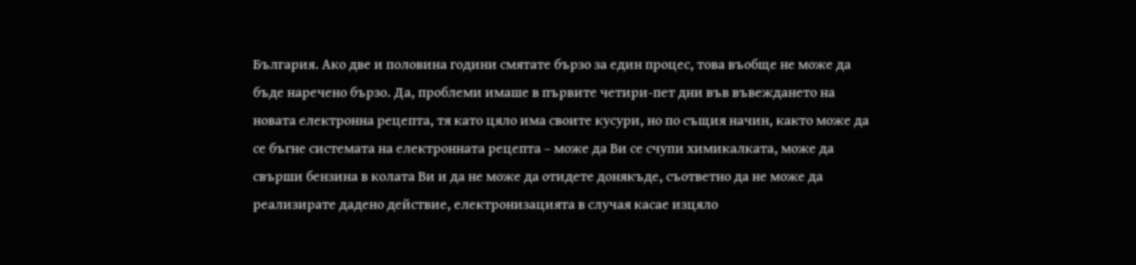България. Ако две и половина години смятате бързо за един процес, това въобще не може да бъде наречено бързо. Да, проблеми имаше в първите четири-пет дни във въвеждането на новата електронна рецепта, тя като цяло има своите кусури, но по същия начин, както може да се бъгне системата на електронната рецепта – може да Ви се счупи химикалката, може да свърши бензина в колата Ви и да не може да отидете донякъде, съответно да не може да реализирате дадено действие, електронизацията в случая касае изцяло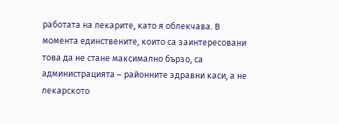работата на лекарите, като я облекчава. В момента единствените, които са заинтересовани това да не стане максимално бързо, са администрацията – районните здравни каси, а не лекарското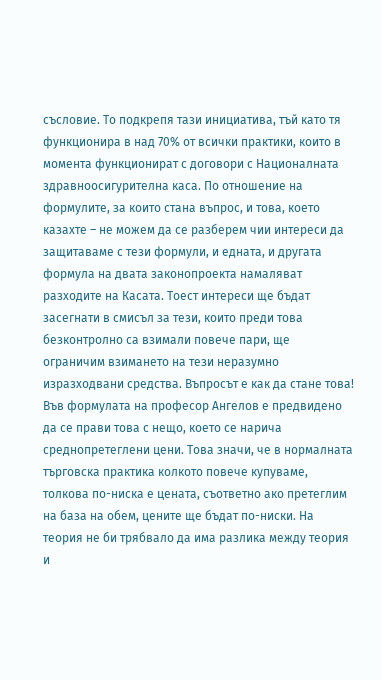съсловие. То подкрепя тази инициатива, тъй като тя функционира в над 70% от всички практики, които в момента функционират с договори с Националната здравноосигурителна каса. По отношение на формулите, за които стана въпрос, и това, което казахте – не можем да се разберем чии интереси да защитаваме с тези формули, и едната, и другата формула на двата законопроекта намаляват разходите на Касата. Тоест интереси ще бъдат засегнати в смисъл за тези, които преди това безконтролно са взимали повече пари, ще ограничим взимането на тези неразумно изразходвани средства. Въпросът е как да стане това! Във формулата на професор Ангелов е предвидено да се прави това с нещо, което се нарича среднопретеглени цени. Това значи, че в нормалната търговска практика колкото повече купуваме, толкова по-ниска е цената, съответно ако претеглим на база на обем, цените ще бъдат по-ниски. На теория не би трябвало да има разлика между теория и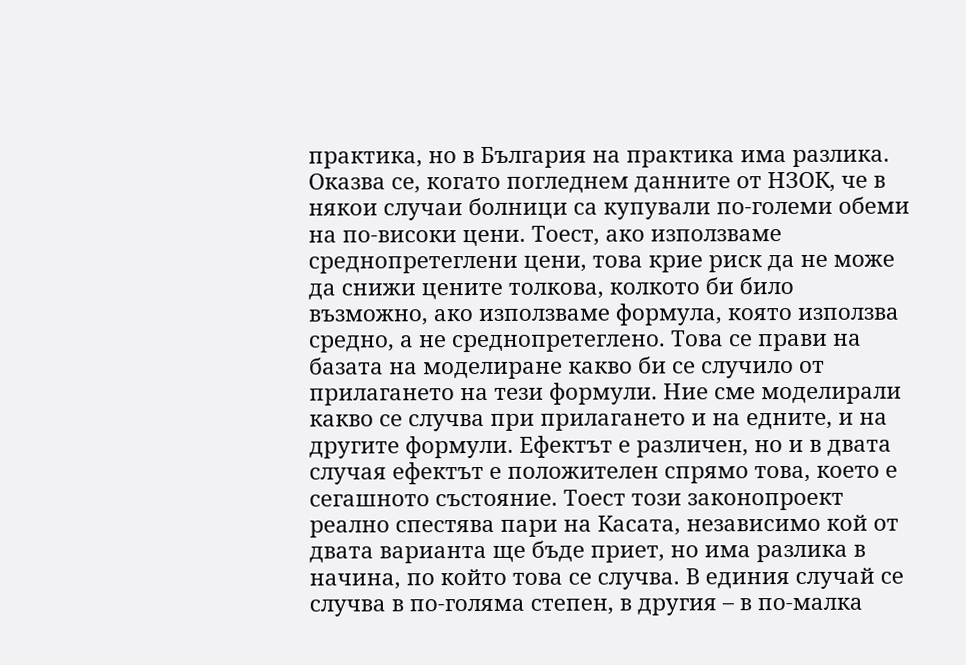практика, но в България на практика има разлика. Оказва се, когато погледнем данните от НЗОК, че в някои случаи болници са купували по-големи обеми на по-високи цени. Тоест, ако използваме среднопретеглени цени, това крие риск да не може да снижи цените толкова, колкото би било възможно, ако използваме формула, която използва средно, а не среднопретеглено. Това се прави на базата на моделиране какво би се случило от прилагането на тези формули. Ние сме моделирали какво се случва при прилагането и на едните, и на другите формули. Ефектът е различен, но и в двата случая ефектът е положителен спрямо това, което е сегашното състояние. Тоест този законопроект реално спестява пари на Касата, независимо кой от двата варианта ще бъде приет, но има разлика в начина, по който това се случва. В единия случай се случва в по-голяма степен, в другия – в по-малка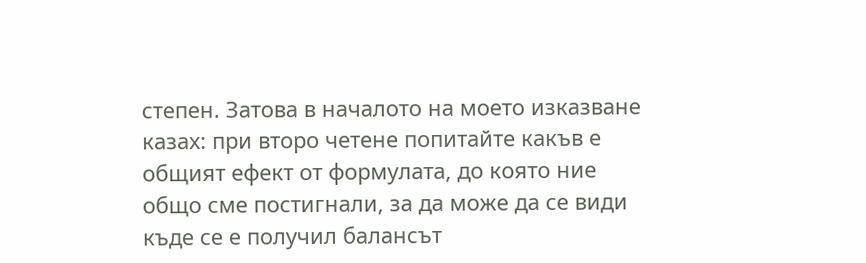степен. Затова в началото на моето изказване казах: при второ четене попитайте какъв е общият ефект от формулата, до която ние общо сме постигнали, за да може да се види къде се е получил балансът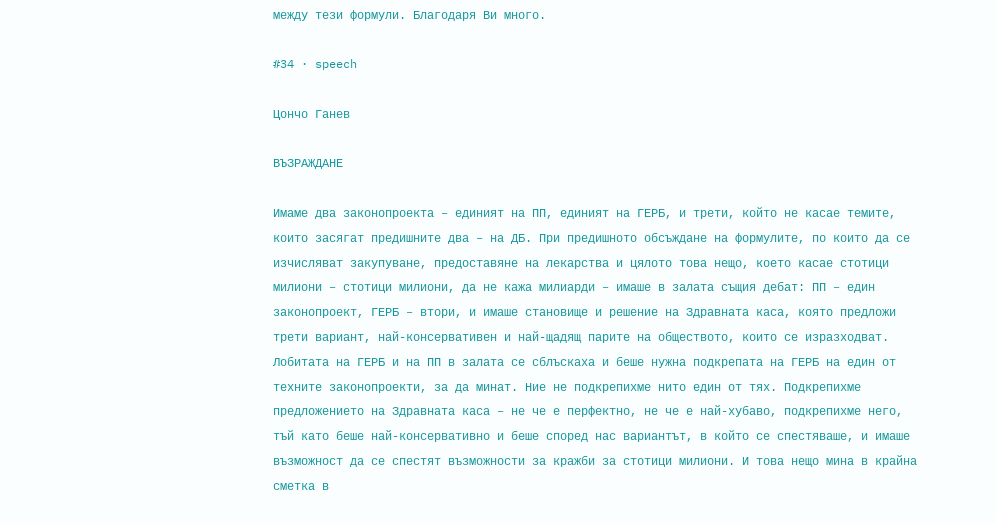между тези формули. Благодаря Ви много.

#34 · speech

Цончо Ганев

ВЪЗРАЖДАНЕ

Имаме два законопроекта – единият на ПП, единият на ГЕРБ, и трети, който не касае темите, които засягат предишните два – на ДБ. При предишното обсъждане на формулите, по които да се изчисляват закупуване, предоставяне на лекарства и цялото това нещо, което касае стотици милиони – стотици милиони, да не кажа милиарди – имаше в залата същия дебат: ПП – един законопроект, ГЕРБ – втори, и имаше становище и решение на Здравната каса, която предложи трети вариант, най-консервативен и най-щадящ парите на обществото, които се изразходват. Лобитата на ГЕРБ и на ПП в залата се сблъскаха и беше нужна подкрепата на ГЕРБ на един от техните законопроекти, за да минат. Ние не подкрепихме нито един от тях. Подкрепихме предложението на Здравната каса – не че е перфектно, не че е най-хубаво, подкрепихме него, тъй като беше най-консервативно и беше според нас вариантът, в който се спестяваше, и имаше възможност да се спестят възможности за кражби за стотици милиони. И това нещо мина в крайна сметка в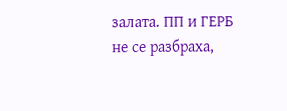залата. ПП и ГЕРБ не се разбраха,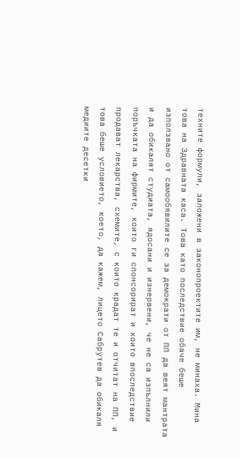техните формули, заложени в законопроектите им, не минаха. Мина това на Здравната каса. Това като последствие обаче беше използвано от самообявилите се за демократи от ПП да веят мантрата и да обикалят студиата, ядосани и изнервени, че не са изпълнили поръчката на фирмите, които ги спонсорират и които впоследствие продават лекарства, схемите, с които крадат те и отчитат на ПП, и това беше условието, което, да кажем, лицето Сабрутев да обикаля медиите десетки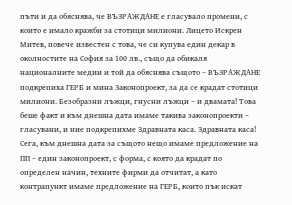пъти и да обяснява, че ВЪЗРАЖДАНЕ е гласувало промени, с които е имало кражби за стотици милиони. Лицето Искрен Митев, повече известен с това, че си купува един декар в околностите на София за 100 лв., също да обикаля националните медии и той да обяснява същото – ВЪЗРАЖДАНЕ подкрепиха ГЕРБ и мина Законопроект, за да се крадат стотици милиони. Безобразни лъжци, гнусни лъжци – и двамата! Това беше факт и към днешна дата имаме такива законопроекти – гласувани, и ние подкрепихме Здравната каса. Здравната каса! Сега, към днешна дата за същото нещо имаме предложение на ПП – един законопроект, с форма, с която да крадат по определен начин, техните фирми да отчитат, а като контрапункт имаме предложение на ГЕРБ, които пък искат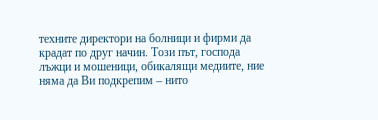техните директори на болници и фирми да крадат по друг начин. Този път, господа лъжци и мошеници, обикалящи медиите, ние няма да Ви подкрепим – нито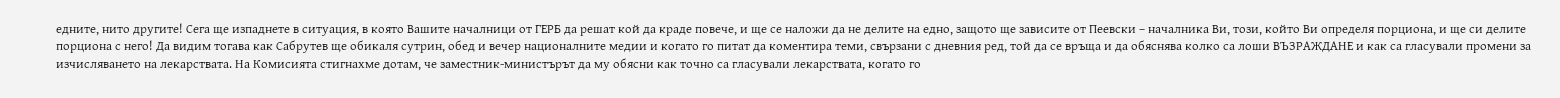едните, нито другите! Сега ще изпаднете в ситуация, в която Вашите началници от ГЕРБ да решат кой да краде повече, и ще се наложи да не делите на едно, защото ще зависите от Пеевски – началника Ви, този, който Ви определя порциона, и ще си делите порциона с него! Да видим тогава как Сабрутев ще обикаля сутрин, обед и вечер националните медии и когато го питат да коментира теми, свързани с дневния ред, той да се връща и да обяснява колко са лоши ВЪЗРАЖДАНЕ и как са гласували промени за изчисляването на лекарствата. На Комисията стигнахме дотам, че заместник-министърът да му обясни как точно са гласували лекарствата, когато го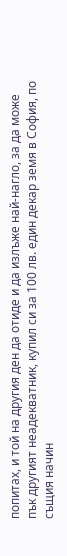попитах, и той на другия ден да отиде и да излъже най-нагло, за да може пък другият неадекватник, купил си за 100 лв. един декар земя в София, по същия начин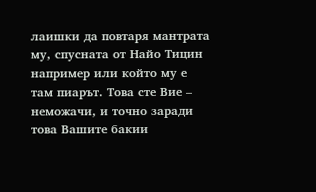лаишки да повтаря мантрата му, спусната от Найо Тицин например или който му е там пиарът. Това сте Вие – неможачи, и точно заради това Вашите бакии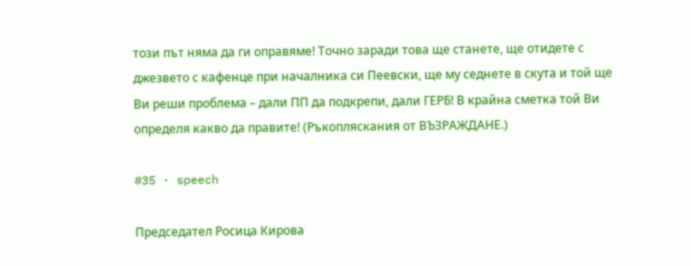този път няма да ги оправяме! Точно заради това ще станете, ще отидете с джезвето с кафенце при началника си Пеевски, ще му седнете в скута и той ще Ви реши проблема – дали ПП да подкрепи, дали ГЕРБ! В крайна сметка той Ви определя какво да правите! (Ръкопляскания от ВЪЗРАЖДАНЕ.)

#35 · speech

Председател Росица Кирова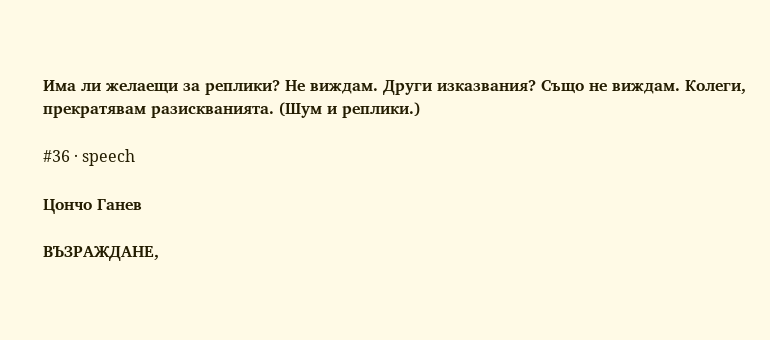Има ли желаещи за реплики? Не виждам. Други изказвания? Също не виждам. Колеги, прекратявам разискванията. (Шум и реплики.)

#36 · speech

Цончо Ганев

ВЪЗРАЖДАНЕ,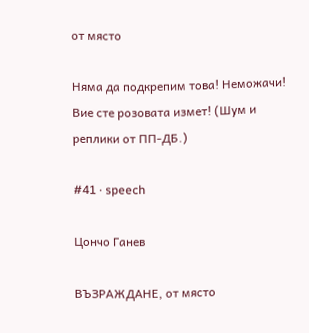от място

Няма да подкрепим това! Неможачи! Вие сте розовата измет! (Шум и реплики от ПП-ДБ.)

#41 · speech

Цончо Ганев

ВЪЗРАЖДАНЕ, от място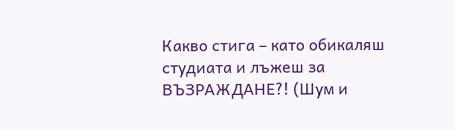Какво стига – като обикаляш студиата и лъжеш за ВЪЗРАЖДАНЕ?! (Шум и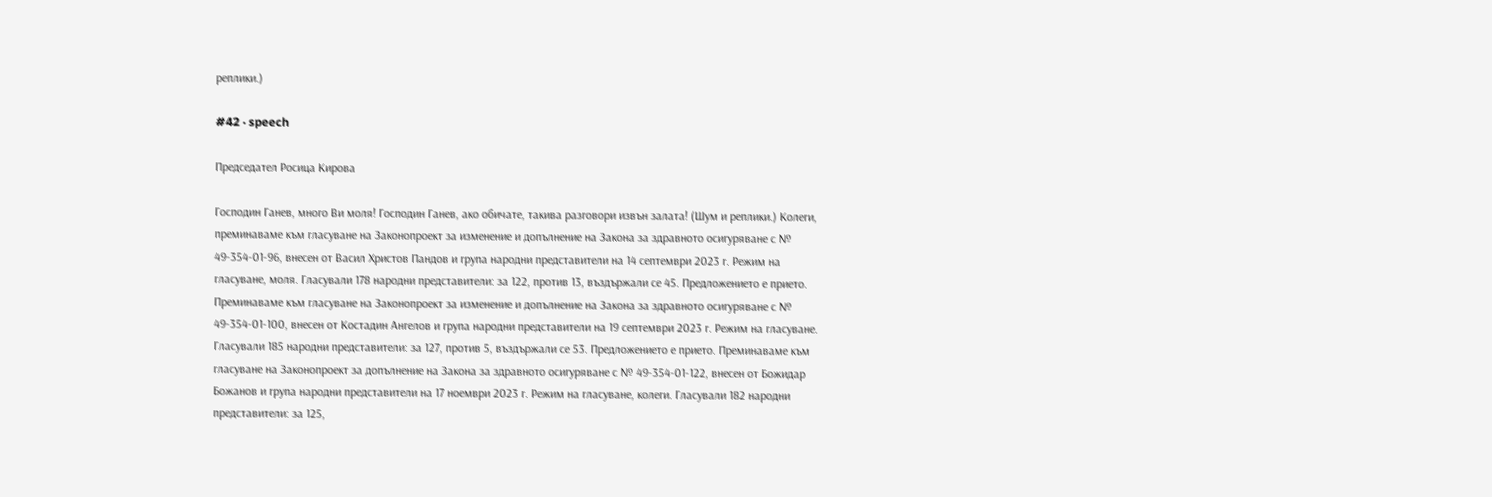реплики.)

#42 · speech

Председател Росица Кирова

Господин Ганев, много Ви моля! Господин Ганев, ако обичате, такива разговори извън залата! (Шум и реплики.) Колеги, преминаваме към гласуване на Законопроект за изменение и допълнение на Закона за здравното осигуряване с № 49-354-01-96, внесен от Васил Христов Пандов и група народни представители на 14 септември 2023 г. Режим на гласуване, моля. Гласували 178 народни представители: за 122, против 13, въздържали се 45. Предложението е прието. Преминаваме към гласуване на Законопроект за изменение и допълнение на Закона за здравното осигуряване с № 49-354-01-100, внесен от Костадин Ангелов и група народни представители на 19 септември 2023 г. Режим на гласуване. Гласували 185 народни представители: за 127, против 5, въздържали се 53. Предложението е прието. Преминаваме към гласуване на Законопроект за допълнение на Закона за здравното осигуряване с № 49-354-01-122, внесен от Божидар Божанов и група народни представители на 17 ноември 2023 г. Режим на гласуване, колеги. Гласували 182 народни представители: за 125,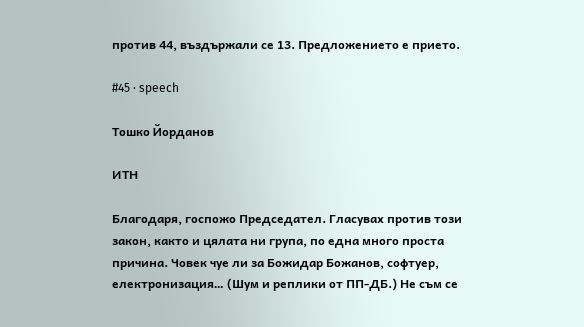против 44, въздържали се 13. Предложението е прието.

#45 · speech

Тошко Йорданов

ИТН

Благодаря, госпожо Председател. Гласувах против този закон, както и цялата ни група, по една много проста причина. Човек чуе ли за Божидар Божанов, софтуер, електронизация… (Шум и реплики от ПП-ДБ.) Не съм се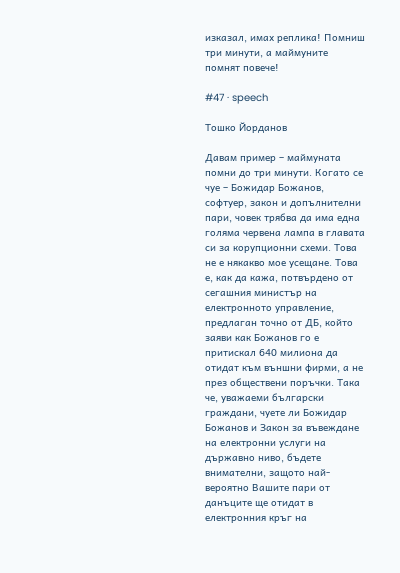изказал, имах реплика! Помниш три минути, а маймуните помнят повече!

#47 · speech

Тошко Йорданов

Давам пример – маймуната помни до три минути. Когато се чуе – Божидар Божанов, софтуер, закон и допълнителни пари, човек трябва да има една голяма червена лампа в главата си за корупционни схеми. Това не е някакво мое усещане. Това е, как да кажа, потвърдено от сегашния министър на електронното управление, предлаган точно от ДБ, който заяви как Божанов го е притискал 640 милиона да отидат към външни фирми, а не през обществени поръчки. Така че, уважаеми български граждани, чуете ли Божидар Божанов и Закон за въвеждане на електронни услуги на държавно ниво, бъдете внимателни, защото най-вероятно Вашите пари от данъците ще отидат в електронния кръг на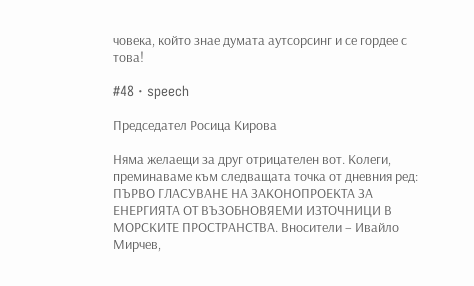човека, който знае думата аутсорсинг и се гордее с това!

#48 · speech

Председател Росица Кирова

Няма желаещи за друг отрицателен вот. Колеги, преминаваме към следващата точка от дневния ред: ПЪРВО ГЛАСУВАНЕ НА ЗАКОНОПРОЕКТА ЗА ЕНЕРГИЯТА ОТ ВЪЗОБНОВЯЕМИ ИЗТОЧНИЦИ В МОРСКИТЕ ПРОСТРАНСТВА. Вносители – Ивайло Мирчев,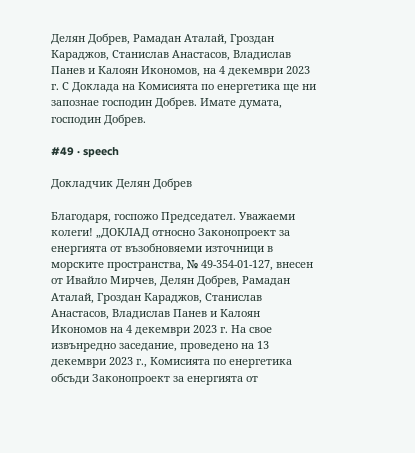Делян Добрев, Рамадан Аталай, Гроздан Караджов, Станислав Анастасов, Владислав Панев и Калоян Икономов, на 4 декември 2023 г. С Доклада на Комисията по енергетика ще ни запознае господин Добрев. Имате думата, господин Добрев.

#49 · speech

Докладчик Делян Добрев

Благодаря, госпожо Председател. Уважаеми колеги! „ДОКЛАД относно Законопроект за енергията от възобновяеми източници в морските пространства, № 49-354-01-127, внесен от Ивайло Мирчев, Делян Добрев, Рамадан Аталай, Гроздан Караджов, Станислав Анастасов, Владислав Панев и Калоян Икономов на 4 декември 2023 г. На свое извънредно заседание, проведено на 13 декември 2023 г., Комисията по енергетика обсъди Законопроект за енергията от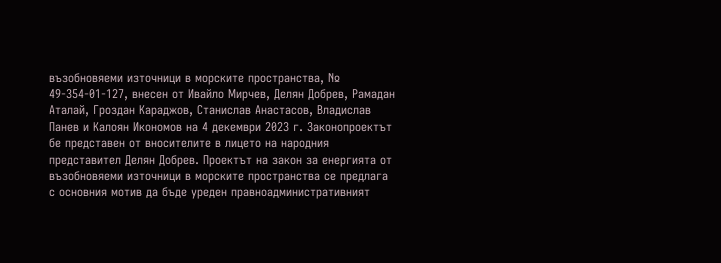възобновяеми източници в морските пространства, № 49-354-01-127, внесен от Ивайло Мирчев, Делян Добрев, Рамадан Аталай, Гроздан Караджов, Станислав Анастасов, Владислав Панев и Калоян Икономов на 4 декември 2023 г. Законопроектът бе представен от вносителите в лицето на народния представител Делян Добрев. Проектът на закон за енергията от възобновяеми източници в морските пространства се предлага с основния мотив да бъде уреден правноадминистративният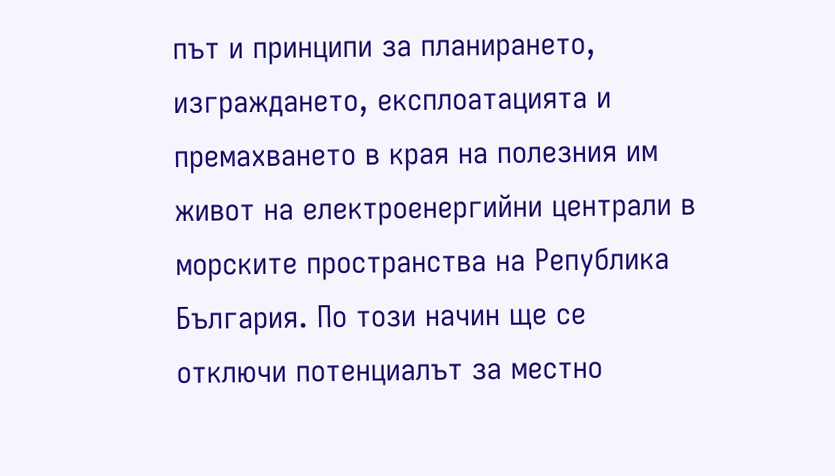път и принципи за планирането, изграждането, експлоатацията и премахването в края на полезния им живот на електроенергийни централи в морските пространства на Република България. По този начин ще се отключи потенциалът за местно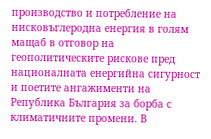производство и потребление на нисковъглеродна енергия в голям мащаб в отговор на геополитическите рискове пред националната енергийна сигурност и поетите ангажименти на Република България за борба с климатичните промени. В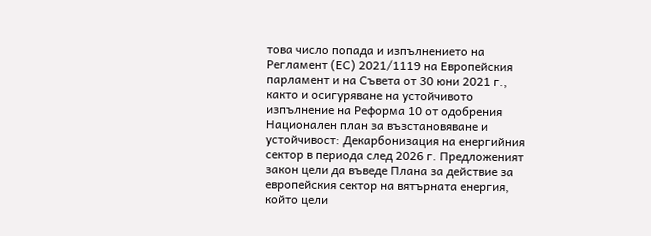това число попада и изпълнението на Регламент (ЕС) 2021/1119 на Европейския парламент и на Съвета от 30 юни 2021 г., както и осигуряване на устойчивото изпълнение на Реформа 10 от одобрения Национален план за възстановяване и устойчивост: Декарбонизация на енергийния сектор в периода след 2026 г. Предложеният закон цели да въведе Плана за действие за европейския сектор на вятърната енергия, който цели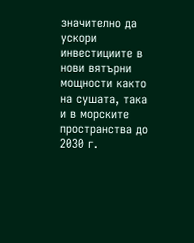значително да ускори инвестициите в нови вятърни мощности както на сушата, така и в морските пространства до 2030 г.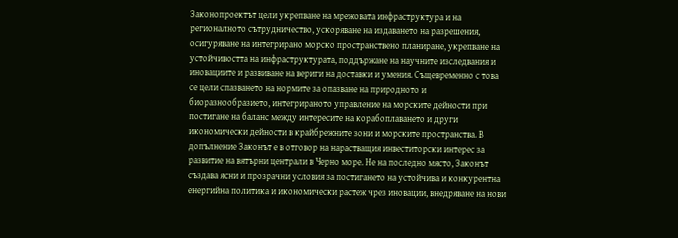Законопроектът цели укрепване на мрежовата инфраструктура и на регионалното сътрудничество, ускоряване на издаването на разрешения, осигуряване на интегрирано морско пространствено планиране, укрепване на устойчивостта на инфраструктурата, поддържане на научните изследвания и иновациите и развиване на вериги на доставки и умения. Същевременно с това се цели спазването на нормите за опазване на природното и биоразнообразието, интегрираното управление на морските дейности при постигане на баланс между интересите на корабоплаването и други икономически дейности в крайбрежните зони и морските пространства. В допълнение Законът е в отговор на нарастващия инвеститорски интерес за развитие на вятърни централи в Черно море. Не на последно място, Законът създава ясни и прозрачни условия за постигането на устойчива и конкурентна енергийна политика и икономически растеж чрез иновации, внедряване на нови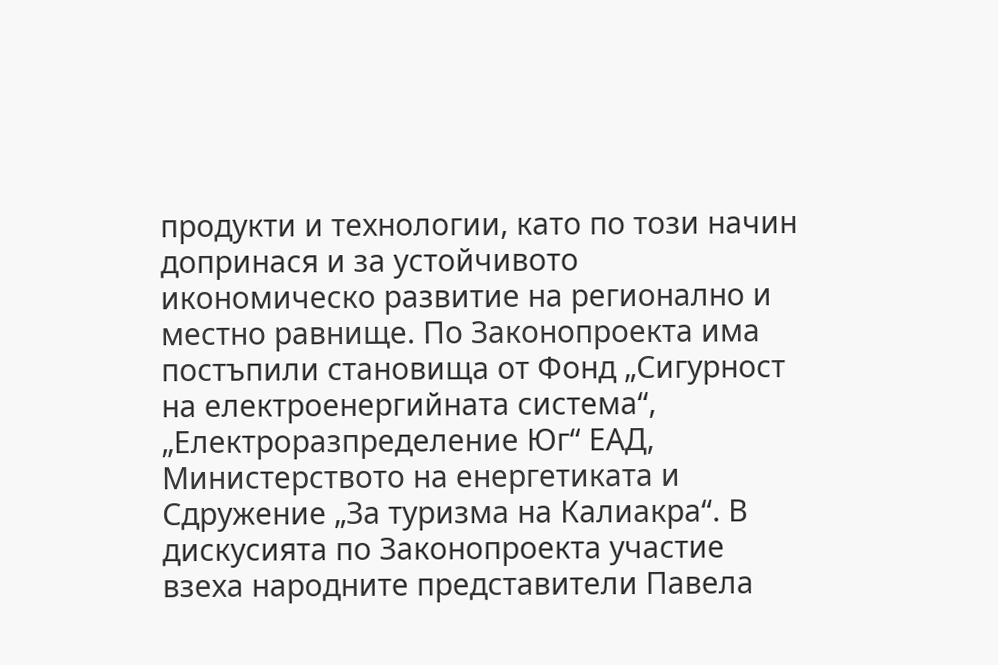продукти и технологии, като по този начин допринася и за устойчивото икономическо развитие на регионално и местно равнище. По Законопроекта има постъпили становища от Фонд „Сигурност на електроенергийната система“, „Електроразпределение Юг“ ЕАД, Министерството на енергетиката и Сдружение „За туризма на Калиакра“. В дискусията по Законопроекта участие взеха народните представители Павела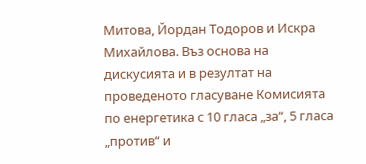Митова, Йордан Тодоров и Искра Михайлова. Въз основа на дискусията и в резултат на проведеното гласуване Комисията по енергетика с 10 гласа „за“, 5 гласа „против“ и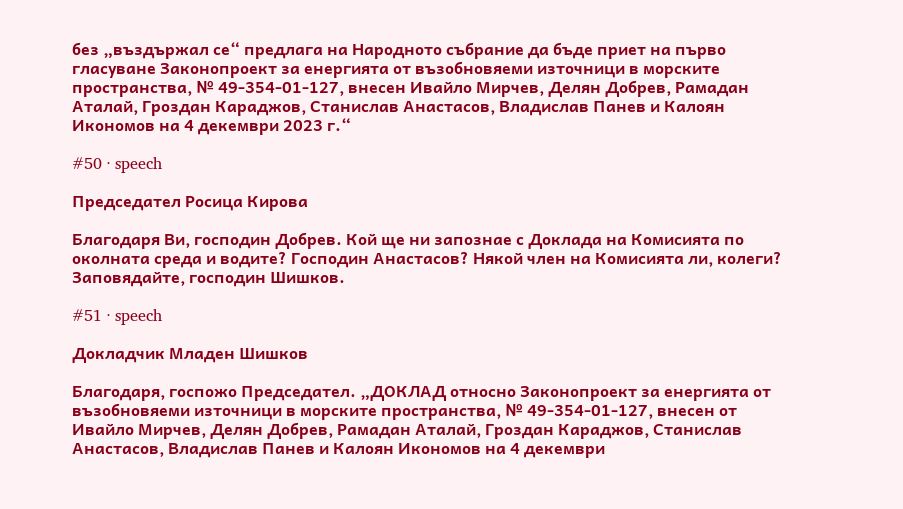без „въздържал се“ предлага на Народното събрание да бъде приет на първо гласуване Законопроект за енергията от възобновяеми източници в морските пространства, № 49-354-01-127, внесен Ивайло Мирчев, Делян Добрев, Рамадан Аталай, Гроздан Караджов, Станислав Анастасов, Владислав Панев и Калоян Икономов на 4 декември 2023 г.“

#50 · speech

Председател Росица Кирова

Благодаря Ви, господин Добрев. Кой ще ни запознае с Доклада на Комисията по околната среда и водите? Господин Анастасов? Някой член на Комисията ли, колеги? Заповядайте, господин Шишков.

#51 · speech

Докладчик Младен Шишков

Благодаря, госпожо Председател. „ДОКЛАД относно Законопроект за енергията от възобновяеми източници в морските пространства, № 49-354-01-127, внесен от Ивайло Мирчев, Делян Добрев, Рамадан Аталай, Гроздан Караджов, Станислав Анастасов, Владислав Панев и Калоян Икономов на 4 декември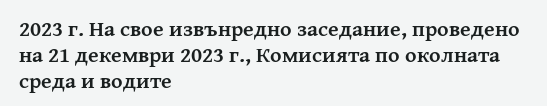2023 г. На свое извънредно заседание, проведено на 21 декември 2023 г., Комисията по околната среда и водите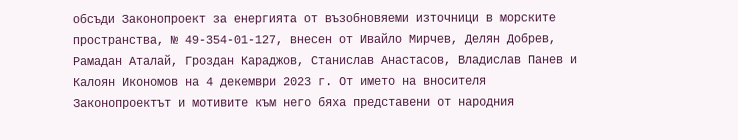обсъди Законопроект за енергията от възобновяеми източници в морските пространства, № 49-354-01-127, внесен от Ивайло Мирчев, Делян Добрев, Рамадан Аталай, Гроздан Караджов, Станислав Анастасов, Владислав Панев и Калоян Икономов на 4 декември 2023 г. От името на вносителя Законопроектът и мотивите към него бяха представени от народния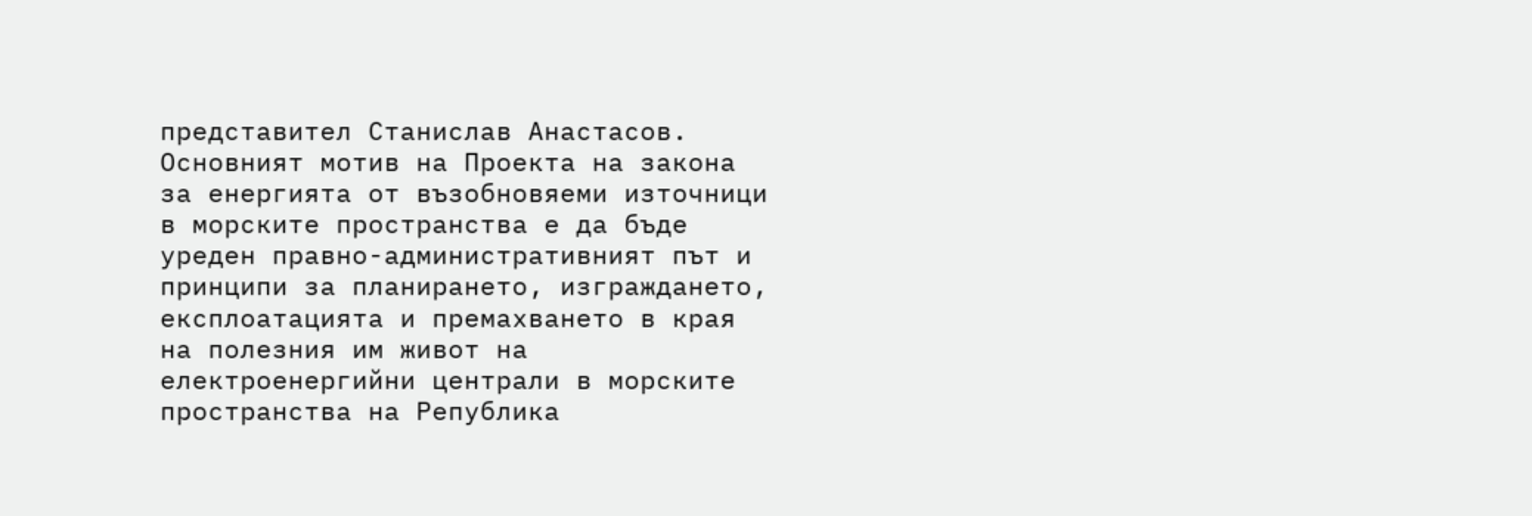представител Станислав Анастасов. Основният мотив на Проекта на закона за енергията от възобновяеми източници в морските пространства е да бъде уреден правно-административният път и принципи за планирането, изграждането, експлоатацията и премахването в края на полезния им живот на електроенергийни централи в морските пространства на Република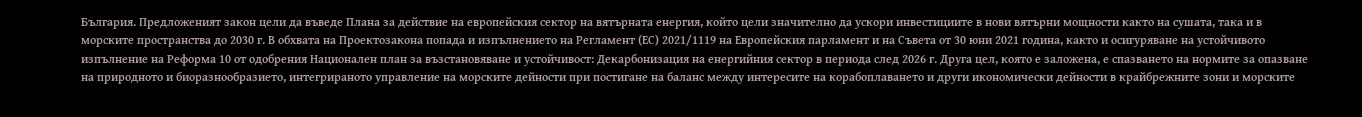България. Предложеният закон цели да въведе Плана за действие на европейския сектор на вятърната енергия, който цели значително да ускори инвестициите в нови вятърни мощности както на сушата, така и в морските пространства до 2030 г. В обхвата на Проектозакона попада и изпълнението на Регламент (ЕС) 2021/1119 на Европейския парламент и на Съвета от 30 юни 2021 година, както и осигуряване на устойчивото изпълнение на Реформа 10 от одобрения Национален план за възстановяване и устойчивост: Декарбонизация на енергийния сектор в периода след 2026 г. Друга цел, която е заложена, е спазването на нормите за опазване на природното и биоразнообразието, интегрираното управление на морските дейности при постигане на баланс между интересите на корабоплаването и други икономически дейности в крайбрежните зони и морските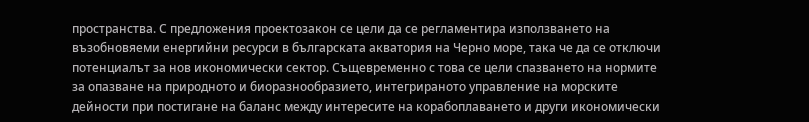пространства. С предложения проектозакон се цели да се регламентира използването на възобновяеми енергийни ресурси в българската акватория на Черно море, така че да се отключи потенциалът за нов икономически сектор. Същевременно с това се цели спазването на нормите за опазване на природното и биоразнообразието, интегрираното управление на морските дейности при постигане на баланс между интересите на корабоплаването и други икономически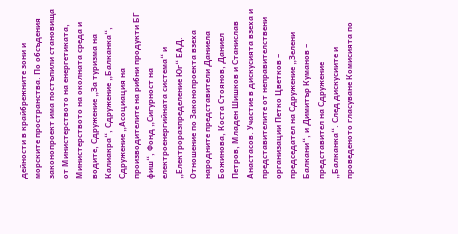дейности в крайбрежните зони и морските пространства. По обсъдения законопроект има постъпили становища от Министерството на енергетиката, Министерството на околната среда и водите, Сдружение „За туризма на Калиакра“, Сдружение „Балканка“, Сдружение „Асоциация на производителите на рибни продукти БГ фиш“, Фонд „Сигурност на електроенергийната система“ и „Електроразпределение Юг“ ЕАД. Отношение по Законопроекта взеха народните представители Даниела Божинова, Коста Стоянов, Даниел Петров, Младен Шишков и Станислав Анастасов. Участие в дискусията взеха и представителите от неправителствени организации Петко Цветков – председател на Сдружение „Зелени Балкани“, и Димитър Куманов – представител на Сдружение „Балканка“. След дискусиите и проведеното гласуване Комисията по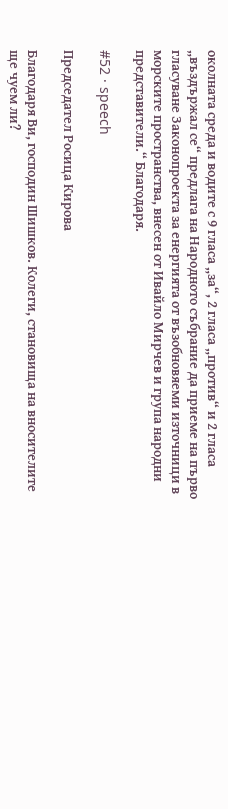околната среда и водите с 9 гласа „за“, 2 гласа „против“ и 2 гласа „въздържал се“ предлага на Народното събрание да приеме на първо гласуване Законопроекта за енергията от възобновяеми източници в морските пространства, внесен от Ивайло Мирчев и група народни представители.“ Благодаря.

#52 · speech

Председател Росица Кирова

Благодаря Ви, господин Шишков. Колеги, становища на вносителите ще чуем ли?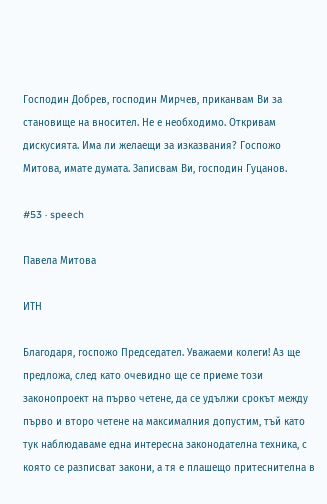Господин Добрев, господин Мирчев, приканвам Ви за становище на вносител. Не е необходимо. Откривам дискусията. Има ли желаещи за изказвания? Госпожо Митова, имате думата. Записвам Ви, господин Гуцанов.

#53 · speech

Павела Митова

ИТН

Благодаря, госпожо Председател. Уважаеми колеги! Аз ще предложа, след като очевидно ще се приеме този законопроект на първо четене, да се удължи срокът между първо и второ четене на максималния допустим, тъй като тук наблюдаваме една интересна законодателна техника, с която се разписват закони, а тя е плашещо притеснителна в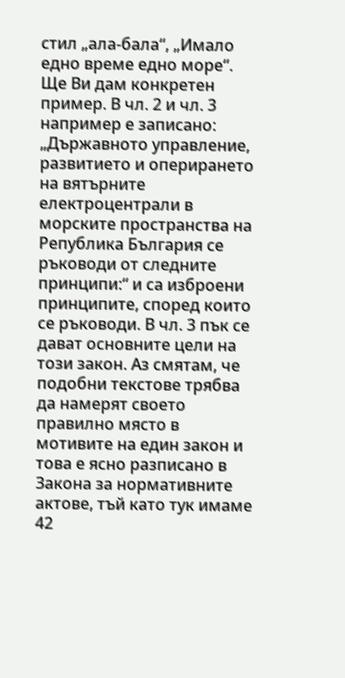стил „ала-бала“, „Имало едно време едно море“. Ще Ви дам конкретен пример. В чл. 2 и чл. 3 например е записано: „Държавното управление, развитието и оперирането на вятърните електроцентрали в морските пространства на Република България се ръководи от следните принципи:“ и са изброени принципите, според които се ръководи. В чл. 3 пък се дават основните цели на този закон. Аз смятам, че подобни текстове трябва да намерят своето правилно място в мотивите на един закон и това е ясно разписано в Закона за нормативните актове, тъй като тук имаме 42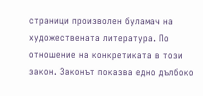страници произволен буламач на художествената литература. По отношение на конкретиката в този закон. Законът показва едно дълбоко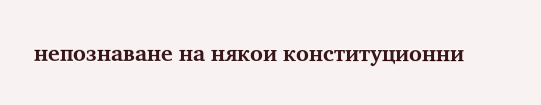непознаване на някои конституционни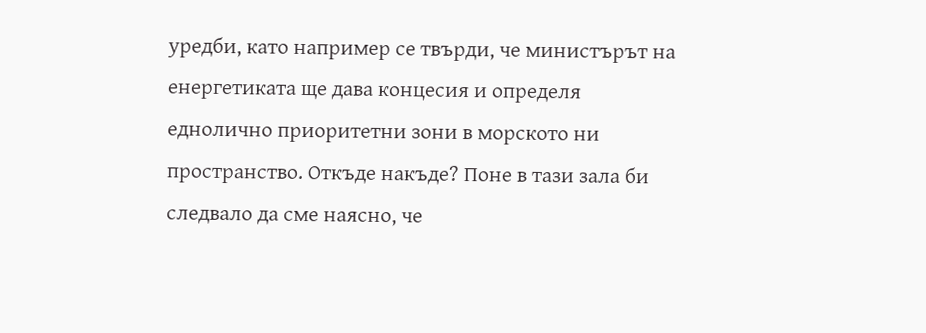уредби, като например се твърди, че министърът на енергетиката ще дава концесия и определя еднолично приоритетни зони в морското ни пространство. Откъде накъде? Поне в тази зала би следвало да сме наясно, че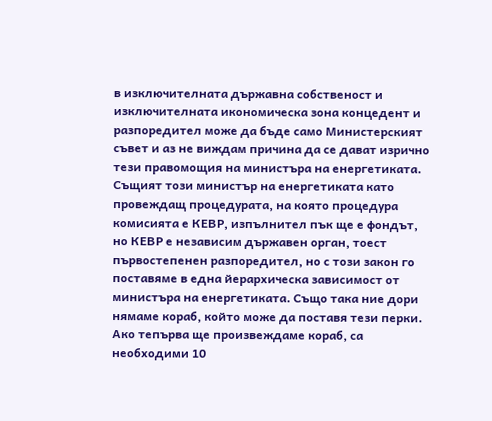в изключителната държавна собственост и изключителната икономическа зона концедент и разпоредител може да бъде само Министерският съвет и аз не виждам причина да се дават изрично тези правомощия на министъра на енергетиката. Същият този министър на енергетиката като провеждащ процедурата, на която процедура комисията е КЕВР, изпълнител пък ще е фондът, но КЕВР е независим държавен орган, тоест първостепенен разпоредител, но с този закон го поставяме в една йерархическа зависимост от министъра на енергетиката. Също така ние дори нямаме кораб, който може да поставя тези перки. Ако тепърва ще произвеждаме кораб, са необходими 10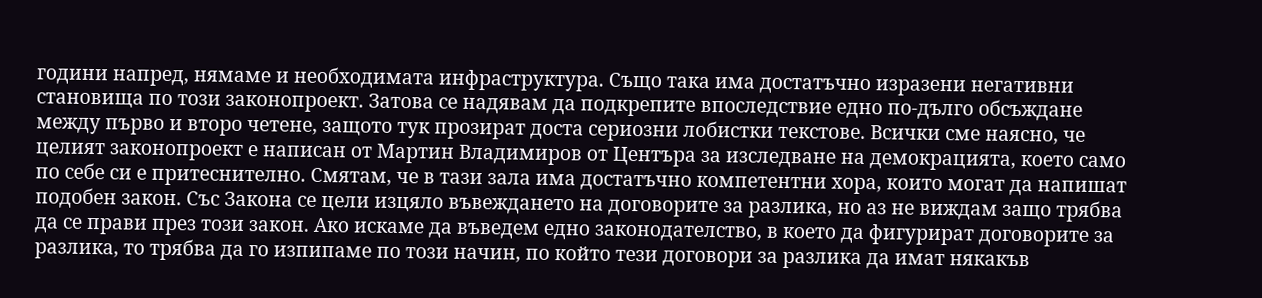години напред, нямаме и необходимата инфраструктура. Също така има достатъчно изразени негативни становища по този законопроект. Затова се надявам да подкрепите впоследствие едно по-дълго обсъждане между първо и второ четене, защото тук прозират доста сериозни лобистки текстове. Всички сме наясно, че целият законопроект е написан от Мартин Владимиров от Центъра за изследване на демокрацията, което само по себе си е притеснително. Смятам, че в тази зала има достатъчно компетентни хора, които могат да напишат подобен закон. Със Закона се цели изцяло въвеждането на договорите за разлика, но аз не виждам защо трябва да се прави през този закон. Ако искаме да въведем едно законодателство, в което да фигурират договорите за разлика, то трябва да го изпипаме по този начин, по който тези договори за разлика да имат някакъв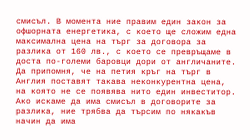смисъл. В момента ние правим един закон за офшорната енергетика, с което ще сложим една максимална цена на търг за договора за разлика от 160 лв., с което се превръщаме в доста по-големи баровци дори от англичаните. Да припомня, че на петия кръг на търг в Англия поставят такава неконкурентна цена, на която не се появява нито един инвеститор. Ако искаме да има смисъл в договорите за разлика, ние трябва да търсим по някакъв начин да има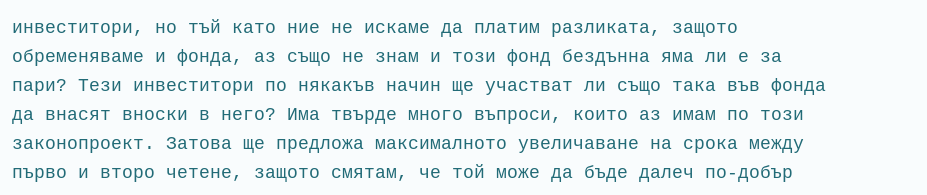инвеститори, но тъй като ние не искаме да платим разликата, защото обременяваме и фонда, аз също не знам и този фонд бездънна яма ли е за пари? Тези инвеститори по някакъв начин ще участват ли също така във фонда да внасят вноски в него? Има твърде много въпроси, които аз имам по този законопроект. Затова ще предложа максималното увеличаване на срока между първо и второ четене, защото смятам, че той може да бъде далеч по-добър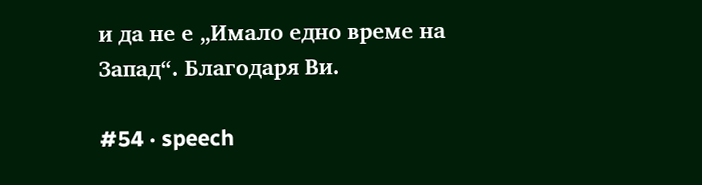и да не е „Имало едно време на Запад“. Благодаря Ви.

#54 · speech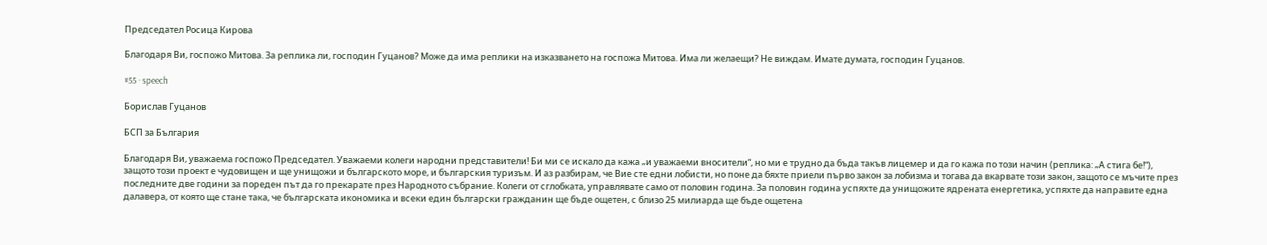Председател Росица Кирова

Благодаря Ви, госпожо Митова. За реплика ли, господин Гуцанов? Може да има реплики на изказването на госпожа Митова. Има ли желаещи? Не виждам. Имате думата, господин Гуцанов.

#55 · speech

Борислав Гуцанов

БСП за България

Благодаря Ви, уважаема госпожо Председател. Уважаеми колеги народни представители! Би ми се искало да кажа „и уважаеми вносители“, но ми е трудно да бъда такъв лицемер и да го кажа по този начин (реплика: „А стига бе!“), защото този проект е чудовищен и ще унищожи и българското море, и българския туризъм. И аз разбирам, че Вие сте едни лобисти, но поне да бяхте приели първо закон за лобизма и тогава да вкарвате този закон, защото се мъчите през последните две години за пореден път да го прекарате през Народното събрание. Колеги от сглобката, управлявате само от половин година. За половин година успяхте да унищожите ядрената енергетика, успяхте да направите една далавера, от която ще стане така, че българската икономика и всеки един български гражданин ще бъде ощетен, с близо 25 милиарда ще бъде ощетена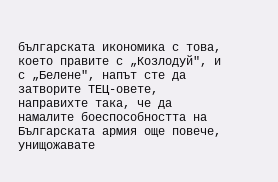българската икономика с това, което правите с „Козлодуй", и с „Белене", напът сте да затворите ТЕЦ-овете, направихте така, че да намалите боеспособността на Българската армия още повече, унищожавате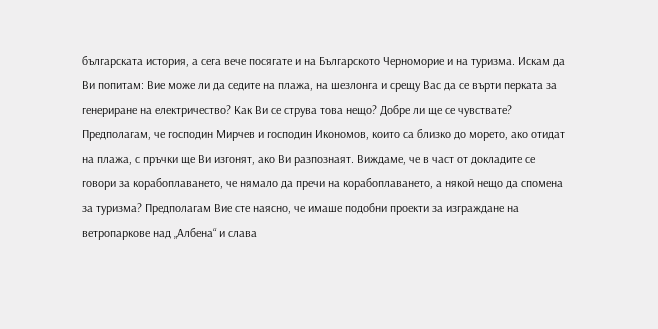българската история, а сега вече посягате и на Българското Черноморие и на туризма. Искам да Ви попитам: Вие може ли да седите на плажа, на шезлонга и срещу Вас да се върти перката за генериране на електричество? Как Ви се струва това нещо? Добре ли ще се чувствате? Предполагам, че господин Мирчев и господин Икономов, които са близко до морето, ако отидат на плажа, с пръчки ще Ви изгонят, ако Ви разпознаят. Виждаме, че в част от докладите се говори за корабоплаването, че нямало да пречи на корабоплаването, а някой нещо да спомена за туризма? Предполагам Вие сте наясно, че имаше подобни проекти за изграждане на ветропаркове над „Албена“ и слава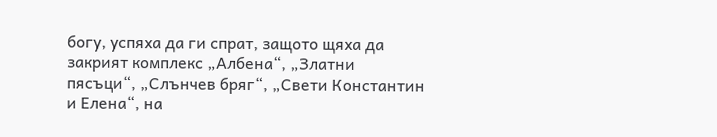богу, успяха да ги спрат, защото щяха да закрият комплекс „Албена“, „Златни пясъци“, „Слънчев бряг“, „Свети Константин и Елена“, на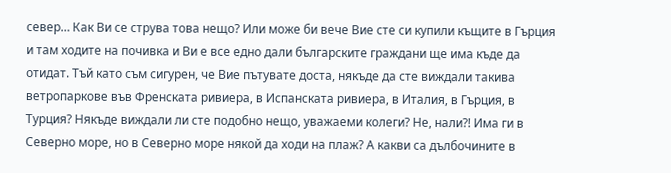север… Как Ви се струва това нещо? Или може би вече Вие сте си купили къщите в Гърция и там ходите на почивка и Ви е все едно дали българските граждани ще има къде да отидат. Тъй като съм сигурен, че Вие пътувате доста, някъде да сте виждали такива ветропаркове във Френската ривиера, в Испанската ривиера, в Италия, в Гърция, в Турция? Някъде виждали ли сте подобно нещо, уважаеми колеги? Не, нали?! Има ги в Северно море, но в Северно море някой да ходи на плаж? А какви са дълбочините в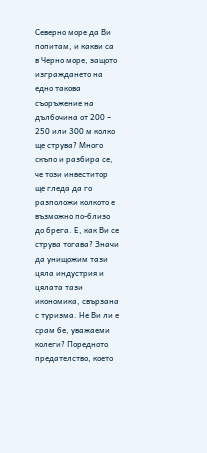Северно море да Ви попитам, и какви са в Черно море, защото изграждането на едно такова съоръжение на дълбочина от 200 – 250 или 300 м колко ще струва? Много скъпо и разбира се, че този инвеститор ще гледа да го разположи колкото е възможно по-близо до брега. Е, как Ви се струва тогава? Значи да унищожим тази цяла индустрия и цялата тази икономика, свързана с туризма. Не Ви ли е срам бе, уважаеми колеги? Поредното предателство, което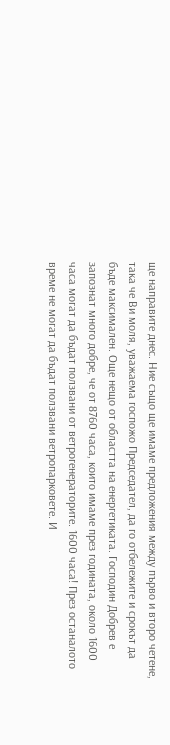ще направите днес. Ние също ще имаме предложения между първо и второ четене, така че Ви моля, уважаема госпожо Председател, да го отбележите и срокът да бъде максимален. Още нещо от областта на енергетиката. Господин Добрев е запознат много добре, че от 8760 часа, които имаме през годината, около 1600 часа могат да бъдат ползвани от ветрогенераторите. 1600 часа! През останалото време не могат да бъдат ползвани ветропарковете. И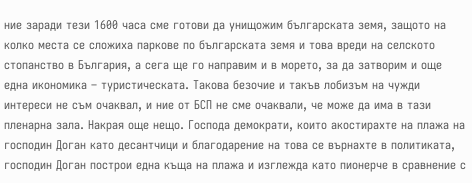ние заради тези 1600 часа сме готови да унищожим българската земя, защото на колко места се сложиха паркове по българската земя и това вреди на селското стопанство в България, а сега ще го направим и в морето, за да затворим и още една икономика – туристическата. Такова безочие и такъв лобизъм на чужди интереси не съм очаквал, и ние от БСП не сме очаквали, че може да има в тази пленарна зала. Накрая още нещо. Господа демократи, които акостирахте на плажа на господин Доган като десантчици и благодарение на това се върнахте в политиката, господин Доган построи една къща на плажа и изглежда като пионерче в сравнение с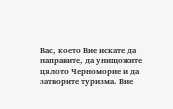Вас, което Вие искате да направите, да унищожите цялото Черноморие и да затворите туризма. Вие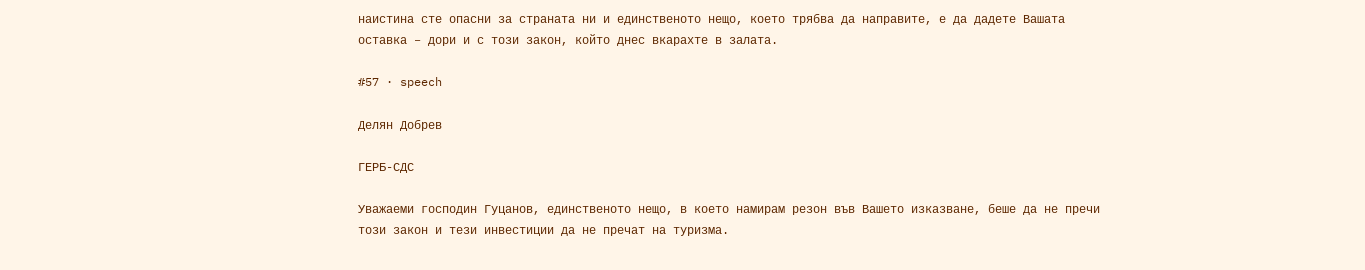наистина сте опасни за страната ни и единственото нещо, което трябва да направите, е да дадете Вашата оставка – дори и с този закон, който днес вкарахте в залата.

#57 · speech

Делян Добрев

ГЕРБ-СДС

Уважаеми господин Гуцанов, единственото нещо, в което намирам резон във Вашето изказване, беше да не пречи този закон и тези инвестиции да не пречат на туризма.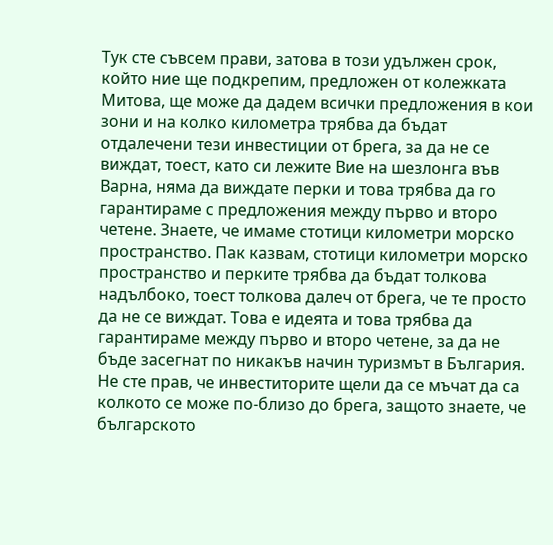Тук сте съвсем прави, затова в този удължен срок, който ние ще подкрепим, предложен от колежката Митова, ще може да дадем всички предложения в кои зони и на колко километра трябва да бъдат отдалечени тези инвестиции от брега, за да не се виждат, тоест, като си лежите Вие на шезлонга във Варна, няма да виждате перки и това трябва да го гарантираме с предложения между първо и второ четене. Знаете, че имаме стотици километри морско пространство. Пак казвам, стотици километри морско пространство и перките трябва да бъдат толкова надълбоко, тоест толкова далеч от брега, че те просто да не се виждат. Това е идеята и това трябва да гарантираме между първо и второ четене, за да не бъде засегнат по никакъв начин туризмът в България. Не сте прав, че инвеститорите щели да се мъчат да са колкото се може по-близо до брега, защото знаете, че българското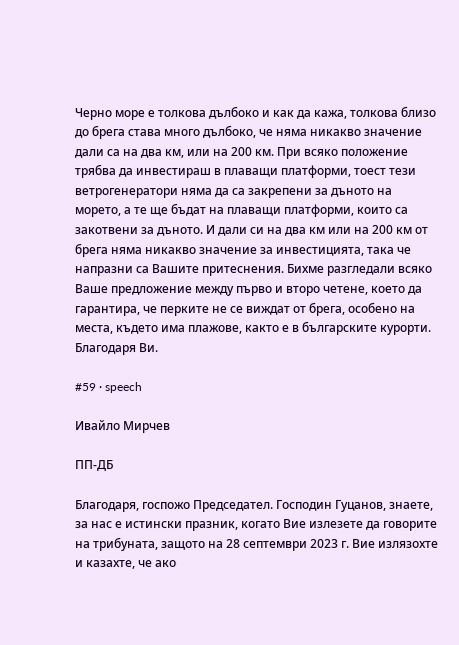Черно море е толкова дълбоко и как да кажа, толкова близо до брега става много дълбоко, че няма никакво значение дали са на два км, или на 200 км. При всяко положение трябва да инвестираш в плаващи платформи, тоест тези ветрогенератори няма да са закрепени за дъното на морето, а те ще бъдат на плаващи платформи, които са закотвени за дъното. И дали си на два км или на 200 км от брега няма никакво значение за инвестицията, така че напразни са Вашите притеснения. Бихме разгледали всяко Ваше предложение между първо и второ четене, което да гарантира, че перките не се виждат от брега, особено на места, където има плажове, както е в българските курорти. Благодаря Ви.

#59 · speech

Ивайло Мирчев

ПП-ДБ

Благодаря, госпожо Председател. Господин Гуцанов, знаете, за нас е истински празник, когато Вие излезете да говорите на трибуната, защото на 28 септември 2023 г. Вие излязохте и казахте, че ако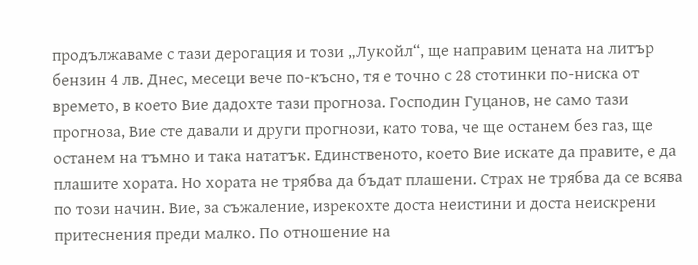продължаваме с тази дерогация и този „Лукойл“, ще направим цената на литър бензин 4 лв. Днес, месеци вече по-късно, тя е точно с 28 стотинки по-ниска от времето, в което Вие дадохте тази прогноза. Господин Гуцанов, не само тази прогноза, Вие сте давали и други прогнози, като това, че ще останем без газ, ще останем на тъмно и така нататък. Единственото, което Вие искате да правите, е да плашите хората. Но хората не трябва да бъдат плашени. Страх не трябва да се всява по този начин. Вие, за съжаление, изрекохте доста неистини и доста неискрени притеснения преди малко. По отношение на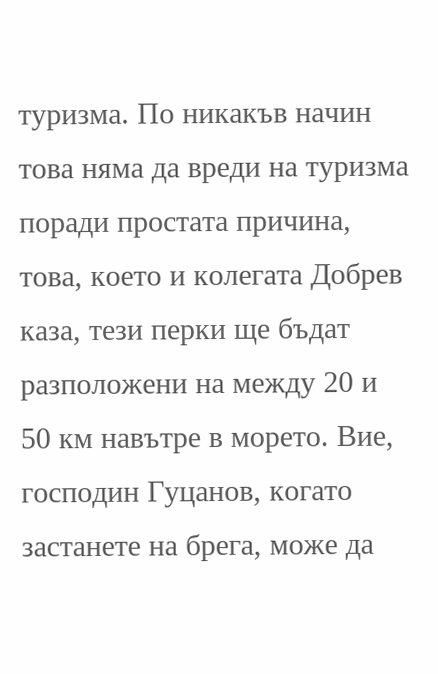туризма. По никакъв начин това няма да вреди на туризма поради простата причина, това, което и колегата Добрев каза, тези перки ще бъдат разположени на между 20 и 50 км навътре в морето. Вие, господин Гуцанов, когато застанете на брега, може да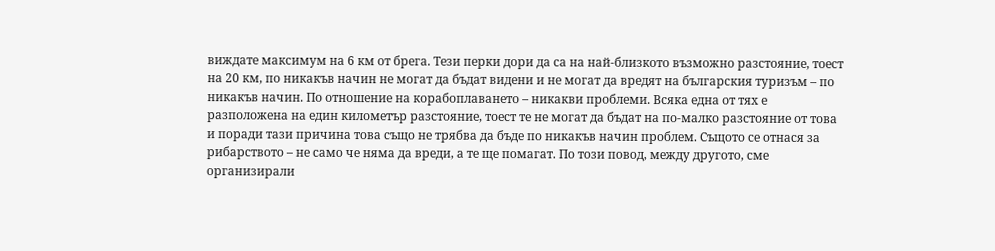виждате максимум на 6 км от брега. Тези перки дори да са на най-близкото възможно разстояние, тоест на 20 км, по никакъв начин не могат да бъдат видени и не могат да вредят на българския туризъм – по никакъв начин. По отношение на корабоплаването – никакви проблеми. Всяка една от тях е разположена на един километър разстояние, тоест те не могат да бъдат на по-малко разстояние от това и поради тази причина това също не трябва да бъде по никакъв начин проблем. Същото се отнася за рибарството – не само че няма да вреди, а те ще помагат. По този повод, между другото, сме организирали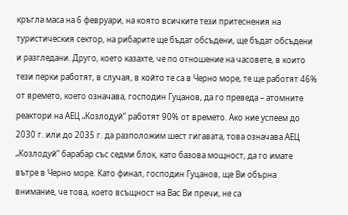кръгла маса на 6 февруари, на която всичките тези притеснения на туристическия сектор, на рибарите ще бъдат обсъдени, ще бъдат обсъдени и разгледани. Друго, което казахте, че по отношение на часовете, в които тези перки работят, в случая, в който те са в Черно море, те ще работят 46% от времето, което означава, господин Гуцанов, да го преведа – атомните реактори на АЕЦ „Козлодуй“ работят 90% от времето. Ако ние успеем до 2030 г. или до 2035 г. да разположим шест гигавата, това означава АЕЦ „Козлодуй“ барабар със седми блок, като базова мощност, да го имате вътре в Черно море. Като финал, господин Гуцанов, ще Ви обърна внимание, че това, което всъщност на Вас Ви пречи, не са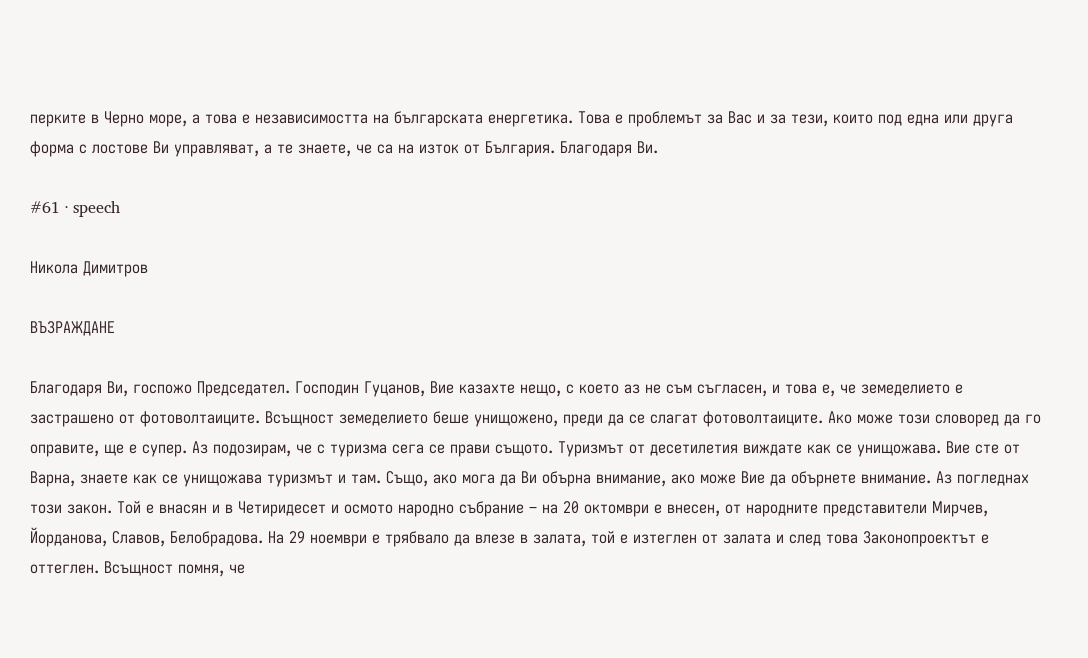перките в Черно море, а това е независимостта на българската енергетика. Това е проблемът за Вас и за тези, които под една или друга форма с лостове Ви управляват, а те знаете, че са на изток от България. Благодаря Ви.

#61 · speech

Никола Димитров

ВЪЗРАЖДАНЕ

Благодаря Ви, госпожо Председател. Господин Гуцанов, Вие казахте нещо, с което аз не съм съгласен, и това е, че земеделието е застрашено от фотоволтаиците. Всъщност земеделието беше унищожено, преди да се слагат фотоволтаиците. Ако може този словоред да го оправите, ще е супер. Аз подозирам, че с туризма сега се прави същото. Туризмът от десетилетия виждате как се унищожава. Вие сте от Варна, знаете как се унищожава туризмът и там. Също, ако мога да Ви обърна внимание, ако може Вие да обърнете внимание. Аз погледнах този закон. Той е внасян и в Четиридесет и осмото народно събрание – на 20 октомври е внесен, от народните представители Мирчев, Йорданова, Славов, Белобрадова. На 29 ноември е трябвало да влезе в залата, той е изтеглен от залата и след това Законопроектът е оттеглен. Всъщност помня, че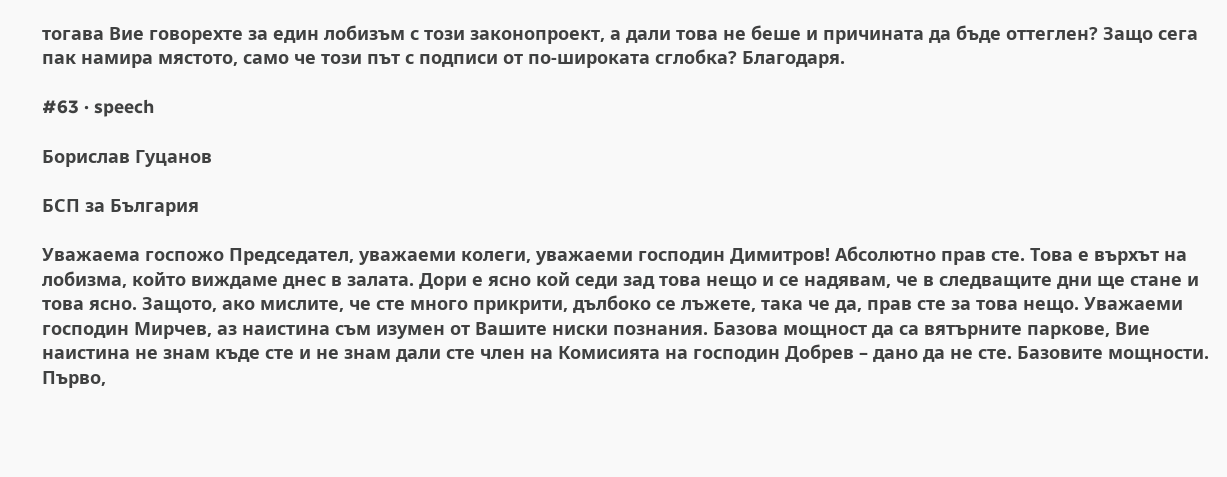тогава Вие говорехте за един лобизъм с този законопроект, а дали това не беше и причината да бъде оттеглен? Защо сега пак намира мястото, само че този път с подписи от по-широката сглобка? Благодаря.

#63 · speech

Борислав Гуцанов

БСП за България

Уважаема госпожо Председател, уважаеми колеги, уважаеми господин Димитров! Абсолютно прав сте. Това е върхът на лобизма, който виждаме днес в залата. Дори е ясно кой седи зад това нещо и се надявам, че в следващите дни ще стане и това ясно. Защото, ако мислите, че сте много прикрити, дълбоко се лъжете, така че да, прав сте за това нещо. Уважаеми господин Мирчев, аз наистина съм изумен от Вашите ниски познания. Базова мощност да са вятърните паркове, Вие наистина не знам къде сте и не знам дали сте член на Комисията на господин Добрев – дано да не сте. Базовите мощности. Първо,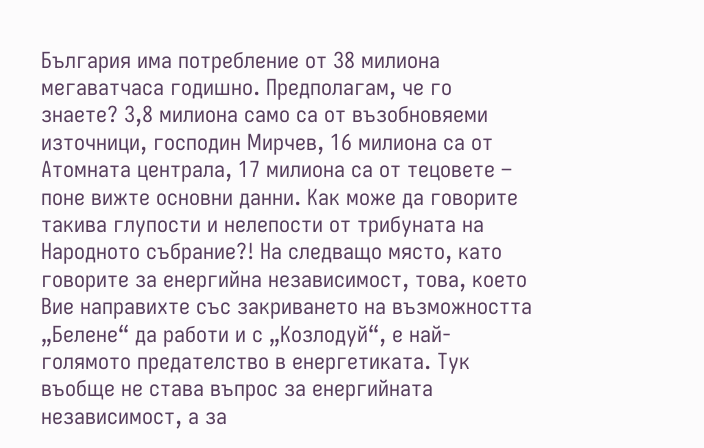България има потребление от 38 милиона мегаватчаса годишно. Предполагам, че го знаете? 3,8 милиона само са от възобновяеми източници, господин Мирчев, 16 милиона са от Атомната централа, 17 милиона са от тецовете – поне вижте основни данни. Как може да говорите такива глупости и нелепости от трибуната на Народното събрание?! На следващо място, като говорите за енергийна независимост, това, което Вие направихте със закриването на възможността „Белене“ да работи и с „Козлодуй“, е най-голямото предателство в енергетиката. Тук въобще не става въпрос за енергийната независимост, а за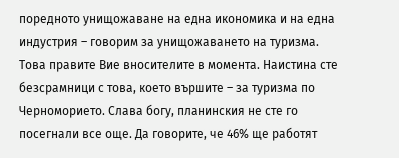поредното унищожаване на една икономика и на една индустрия – говорим за унищожаването на туризма. Това правите Вие вносителите в момента. Наистина сте безсрамници с това, което вършите – за туризма по Черноморието. Слава богу, планинския не сте го посегнали все още. Да говорите, че 46% ще работят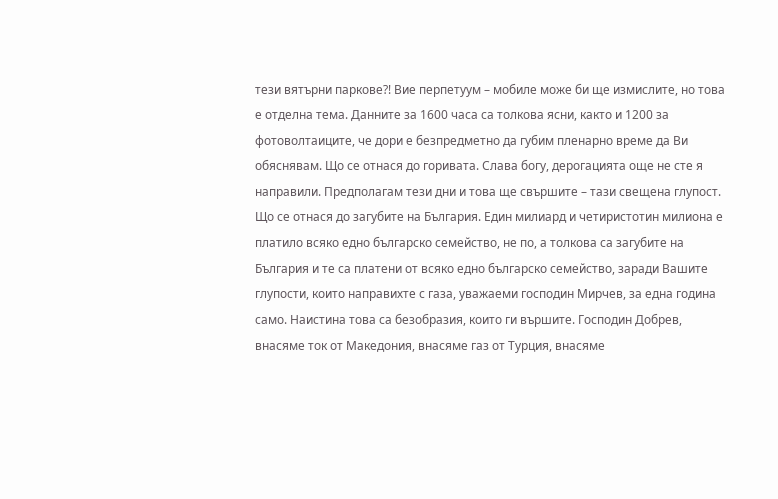тези вятърни паркове?! Вие перпетуум – мобиле може би ще измислите, но това е отделна тема. Данните за 1600 часа са толкова ясни, както и 1200 за фотоволтаиците, че дори е безпредметно да губим пленарно време да Ви обяснявам. Що се отнася до горивата. Слава богу, дерогацията още не сте я направили. Предполагам тези дни и това ще свършите – тази свещена глупост. Що се отнася до загубите на България. Един милиард и четиристотин милиона е платило всяко едно българско семейство, не по, а толкова са загубите на България и те са платени от всяко едно българско семейство, заради Вашите глупости, които направихте с газа, уважаеми господин Мирчев, за една година само. Наистина това са безобразия, които ги вършите. Господин Добрев, внасяме ток от Македония, внасяме газ от Турция, внасяме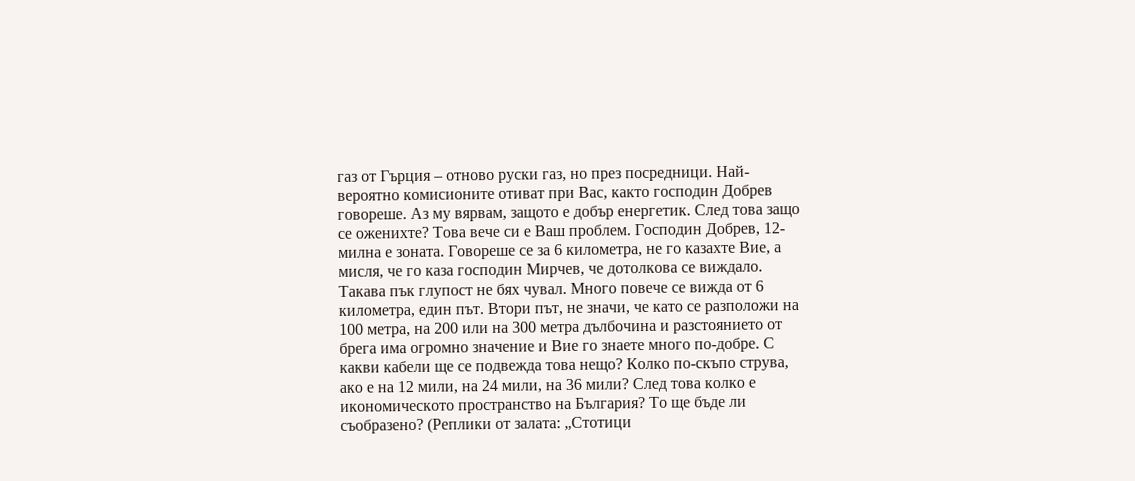газ от Гърция – отново руски газ, но през посредници. Най-вероятно комисионите отиват при Вас, както господин Добрев говореше. Аз му вярвам, защото е добър енергетик. След това защо се оженихте? Това вече си е Ваш проблем. Господин Добрев, 12-милна е зоната. Говореше се за 6 километра, не го казахте Вие, а мисля, че го каза господин Мирчев, че дотолкова се виждало. Такава пък глупост не бях чувал. Много повече се вижда от 6 километра, един път. Втори път, не значи, че като се разположи на 100 метра, на 200 или на 300 метра дълбочина и разстоянието от брега има огромно значение и Вие го знаете много по-добре. С какви кабели ще се подвежда това нещо? Колко по-скъпо струва, ако е на 12 мили, на 24 мили, на 36 мили? След това колко е икономическото пространство на България? То ще бъде ли съобразено? (Реплики от залата: „Стотици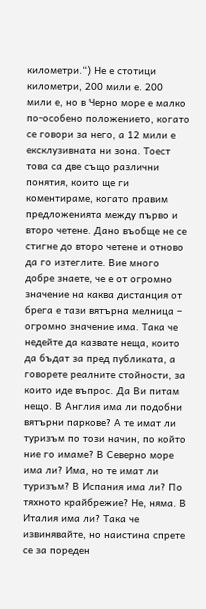километри.“) Не е стотици километри, 200 мили е. 200 мили е, но в Черно море е малко по-особено положението, когато се говори за него, а 12 мили е ексклузивната ни зона. Тоест това са две също различни понятия, които ще ги коментираме, когато правим предложенията между първо и второ четене. Дано въобще не се стигне до второ четене и отново да го изтеглите. Вие много добре знаете, че е от огромно значение на каква дистанция от брега е тази вятърна мелница – огромно значение има. Така че недейте да казвате неща, които да бъдат за пред публиката, а говорете реалните стойности, за които иде въпрос. Да Ви питам нещо. В Англия има ли подобни вятърни паркове? А те имат ли туризъм по този начин, по който ние го имаме? В Северно море има ли? Има, но те имат ли туризъм? В Испания има ли? По тяхното крайбрежие? Не, няма. В Италия има ли? Така че извинявайте, но наистина спрете се за пореден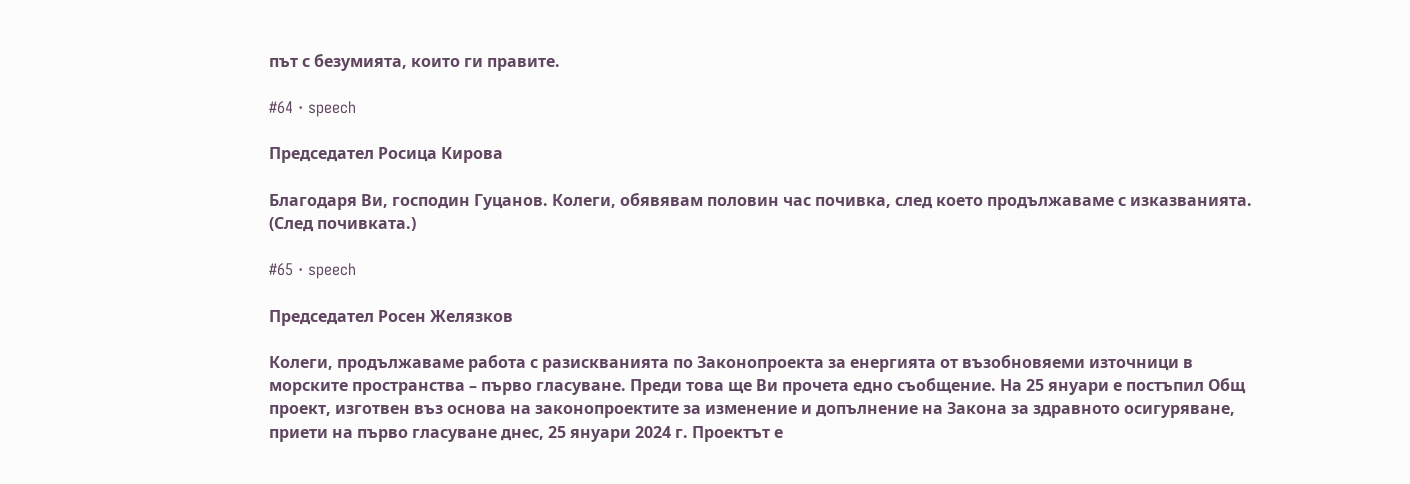път с безумията, които ги правите.

#64 · speech

Председател Росица Кирова

Благодаря Ви, господин Гуцанов. Колеги, обявявам половин час почивка, след което продължаваме с изказванията. (След почивката.)

#65 · speech

Председател Росен Желязков

Колеги, продължаваме работа с разискванията по Законопроекта за енергията от възобновяеми източници в морските пространства – първо гласуване. Преди това ще Ви прочета едно съобщение. На 25 януари е постъпил Общ проект, изготвен въз основа на законопроектите за изменение и допълнение на Закона за здравното осигуряване, приети на първо гласуване днес, 25 януари 2024 г. Проектът е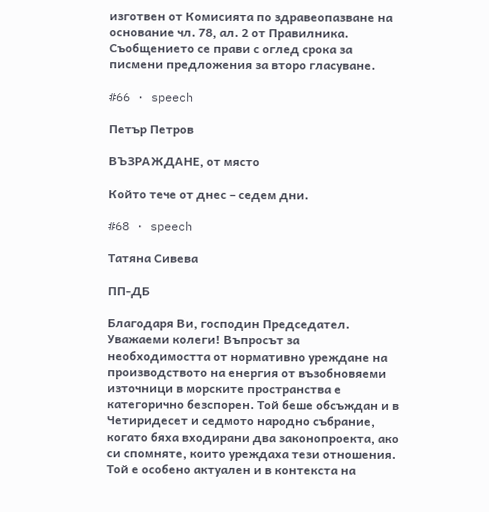изготвен от Комисията по здравеопазване на основание чл. 78, ал. 2 от Правилника. Съобщението се прави с оглед срока за писмени предложения за второ гласуване.

#66 · speech

Петър Петров

ВЪЗРАЖДАНЕ, от място

Който тече от днес – седем дни.

#68 · speech

Татяна Сивева

ПП-ДБ

Благодаря Ви, господин Председател. Уважаеми колеги! Въпросът за необходимостта от нормативно уреждане на производството на енергия от възобновяеми източници в морските пространства е категорично безспорен. Той беше обсъждан и в Четиридесет и седмото народно събрание, когато бяха входирани два законопроекта, ако си спомняте, които уреждаха тези отношения. Той е особено актуален и в контекста на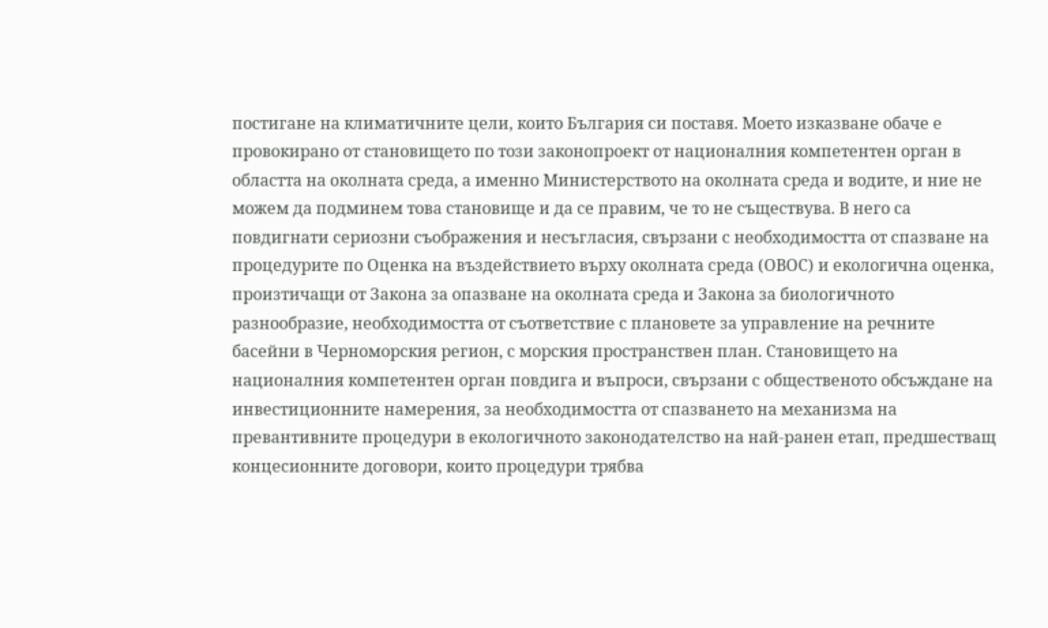постигане на климатичните цели, които България си поставя. Моето изказване обаче е провокирано от становището по този законопроект от националния компетентен орган в областта на околната среда, а именно Министерството на околната среда и водите, и ние не можем да подминем това становище и да се правим, че то не съществува. В него са повдигнати сериозни съображения и несъгласия, свързани с необходимостта от спазване на процедурите по Оценка на въздействието върху околната среда (ОВОС) и екологична оценка, произтичащи от Закона за опазване на околната среда и Закона за биологичното разнообразие, необходимостта от съответствие с плановете за управление на речните басейни в Черноморския регион, с морския пространствен план. Становището на националния компетентен орган повдига и въпроси, свързани с общественото обсъждане на инвестиционните намерения, за необходимостта от спазването на механизма на превантивните процедури в екологичното законодателство на най-ранен етап, предшестващ концесионните договори, които процедури трябва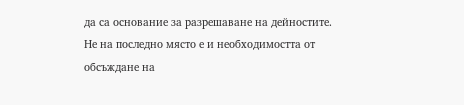да са основание за разрешаване на дейностите. Не на последно място е и необходимостта от обсъждане на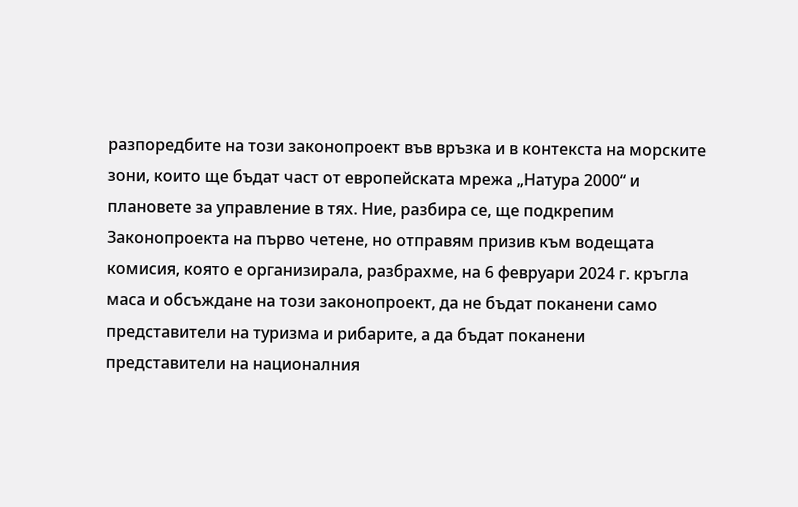разпоредбите на този законопроект във връзка и в контекста на морските зони, които ще бъдат част от европейската мрежа „Натура 2000“ и плановете за управление в тях. Ние, разбира се, ще подкрепим Законопроекта на първо четене, но отправям призив към водещата комисия, която е организирала, разбрахме, на 6 февруари 2024 г. кръгла маса и обсъждане на този законопроект, да не бъдат поканени само представители на туризма и рибарите, а да бъдат поканени представители на националния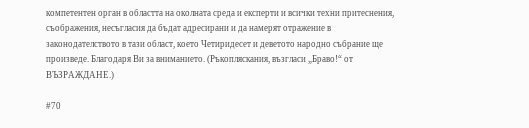компетентен орган в областта на околната среда и експерти и всички техни притеснения, съображения, несъгласия да бъдат адресирани и да намерят отражение в законодателството в тази област, което Четиридесет и деветото народно събрание ще произведе. Благодаря Ви за вниманието. (Ръкопляскания, възгласи „Браво!“ от ВЪЗРАЖДАНЕ.)

#70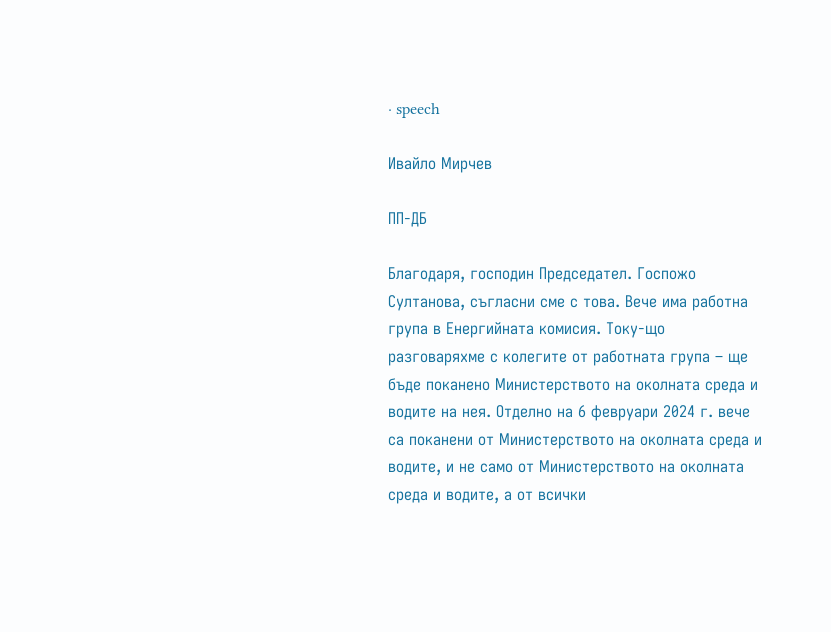· speech

Ивайло Мирчев

ПП-ДБ

Благодаря, господин Председател. Госпожо Султанова, съгласни сме с това. Вече има работна група в Енергийната комисия. Току-що разговаряхме с колегите от работната група – ще бъде поканено Министерството на околната среда и водите на нея. Отделно на 6 февруари 2024 г. вече са поканени от Министерството на околната среда и водите, и не само от Министерството на околната среда и водите, а от всички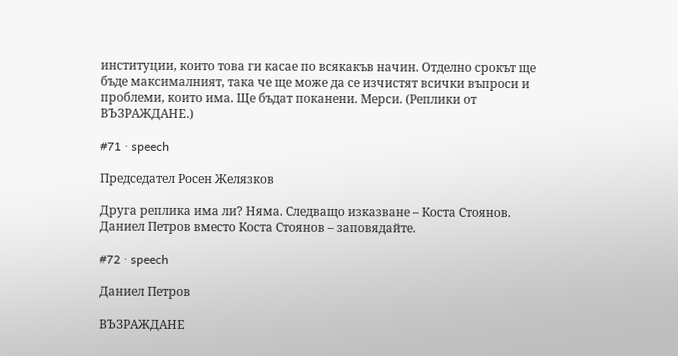институции, които това ги касае по всякакъв начин. Отделно срокът ще бъде максималният, така че ще може да се изчистят всички въпроси и проблеми, които има. Ще бъдат поканени. Мерси. (Реплики от ВЪЗРАЖДАНЕ.)

#71 · speech

Председател Росен Желязков

Друга реплика има ли? Няма. Следващо изказване – Коста Стоянов. Даниел Петров вместо Коста Стоянов – заповядайте.

#72 · speech

Даниел Петров

ВЪЗРАЖДАНЕ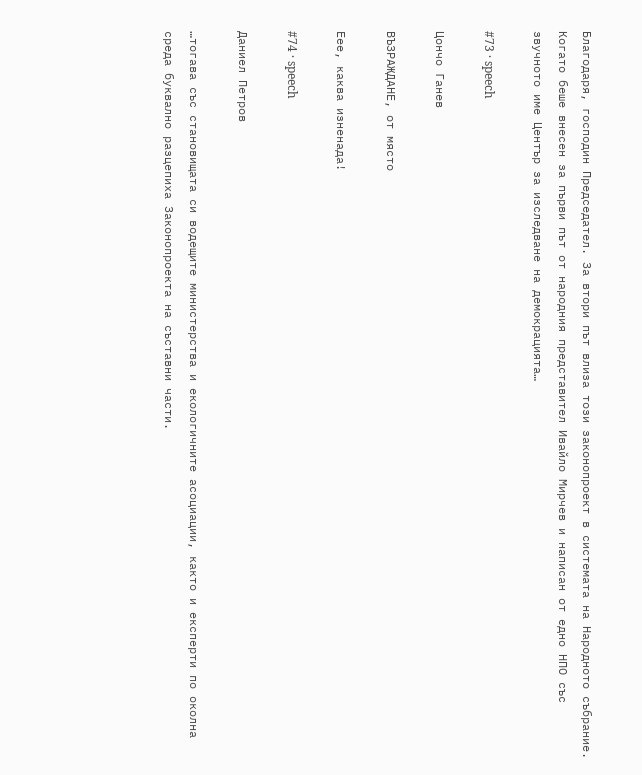Благодаря, господин Председател. За втори път влиза този законопроект в системата на Народното събрание. Когато беше внесен за първи път от народния представител Ивайло Мирчев и написан от едно НПО със звучното име Център за изследване на демокрацията…

#73 · speech

Цончо Ганев

ВЪЗРАЖДАНЕ, от място

Еее, каква изненада!

#74 · speech

Даниел Петров

…тогава със становищата си водещите министерства и екологичните асоциации, както и експерти по околна среда буквално разцепиха Законопроекта на съставни части.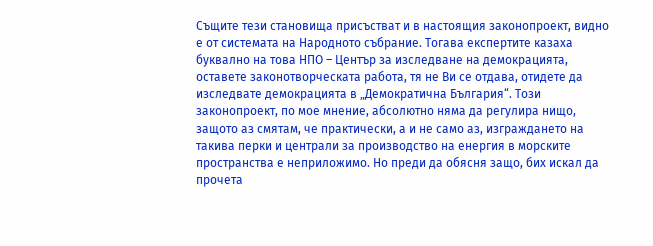Същите тези становища присъстват и в настоящия законопроект, видно е от системата на Народното събрание. Тогава експертите казаха буквално на това НПО – Център за изследване на демокрацията, оставете законотворческата работа, тя не Ви се отдава, отидете да изследвате демокрацията в „Демократична България“. Този законопроект, по мое мнение, абсолютно няма да регулира нищо, защото аз смятам, че практически, а и не само аз, изграждането на такива перки и централи за производство на енергия в морските пространства е неприложимо. Но преди да обясня защо, бих искал да прочета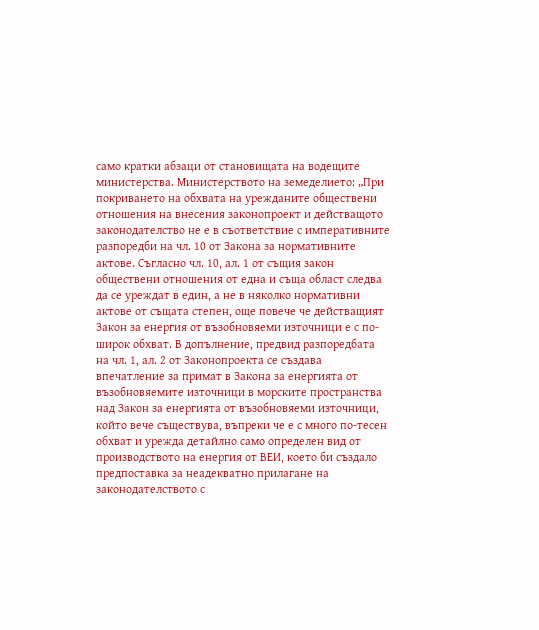само кратки абзаци от становищата на водещите министерства. Министерството на земеделието: „При покриването на обхвата на урежданите обществени отношения на внесения законопроект и действащото законодателство не е в съответствие с императивните разпоредби на чл. 10 от Закона за нормативните актове. Съгласно чл. 10, ал. 1 от същия закон обществени отношения от една и съща област следва да се уреждат в един, а не в няколко нормативни актове от същата степен, още повече че действащият Закон за енергия от възобновяеми източници е с по-широк обхват. В допълнение, предвид разпоредбата на чл. 1, ал. 2 от Законопроекта се създава впечатление за примат в Закона за енергията от възобновяемите източници в морските пространства над Закон за енергията от възобновяеми източници, който вече съществува, въпреки че е с много по-тесен обхват и урежда детайлно само определен вид от производството на енергия от ВЕИ, което би създало предпоставка за неадекватно прилагане на законодателството с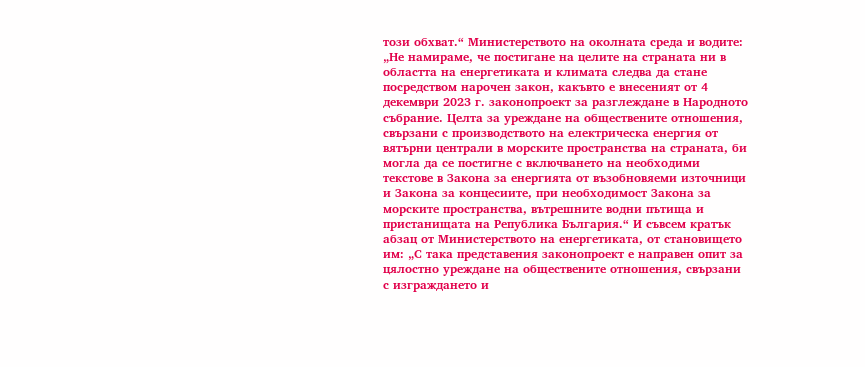този обхват.“ Министерството на околната среда и водите: „Не намираме, че постигане на целите на страната ни в областта на енергетиката и климата следва да стане посредством нарочен закон, какъвто е внесеният от 4 декември 2023 г. законопроект за разглеждане в Народното събрание. Целта за уреждане на обществените отношения, свързани с производството на електрическа енергия от вятърни централи в морските пространства на страната, би могла да се постигне с включването на необходими текстове в Закона за енергията от възобновяеми източници и Закона за концесиите, при необходимост Закона за морските пространства, вътрешните водни пътища и пристанищата на Република България.“ И съвсем кратък абзац от Министерството на енергетиката, от становището им: „С така представения законопроект е направен опит за цялостно уреждане на обществените отношения, свързани с изграждането и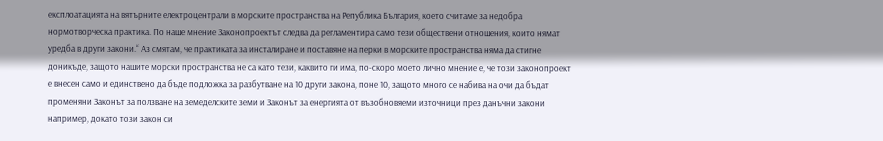експлоатацията на вятърните електроцентрали в морските пространства на Република България, което считаме за недобра нормотворческа практика. По наше мнение Законопроектът следва да регламентира само тези обществени отношения, които нямат уредба в други закони.“ Аз смятам, че практиката за инсталиране и поставяне на перки в морските пространства няма да стигне доникъде, защото нашите морски пространства не са като тези, каквито ги има, по-скоро моето лично мнение е, че този законопроект е внесен само и единствено да бъде подложка за разбутване на 10 други закона, поне 10, защото много се набива на очи да бъдат променяни Законът за ползване на земеделските земи и Законът за енергията от възобновяеми източници през данъчни закони например, докато този закон си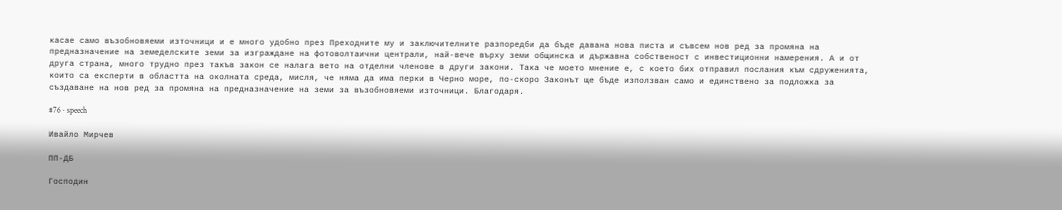касае само възобновяеми източници и е много удобно през Преходните му и заключителните разпоредби да бъде давана нова писта и съвсем нов ред за промяна на предназначение на земеделските земи за изграждане на фотоволтаични централи, най-вече върху земи общинска и държавна собственост с инвестиционни намерения. А и от друга страна, много трудно през такъв закон се налага вето на отделни членове в други закони. Така че моето мнение е, с което бих отправил послания към сдруженията, които са експерти в областта на околната среда, мисля, че няма да има перки в Черно море, по-скоро Законът ще бъде използван само и единствено за подложка за създаване на нов ред за промяна на предназначение на земи за възобновяеми източници. Благодаря.

#76 · speech

Ивайло Мирчев

ПП-ДБ

Господин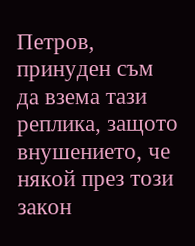Петров, принуден съм да взема тази реплика, защото внушението, че някой през този закон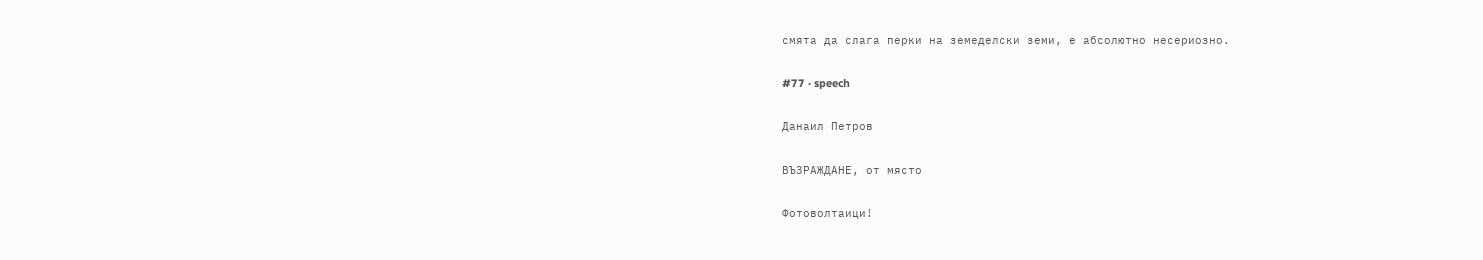смята да слага перки на земеделски земи, е абсолютно несериозно.

#77 · speech

Данаил Петров

ВЪЗРАЖДАНЕ, от място

Фотоволтаици!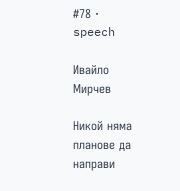#78 · speech

Ивайло Мирчев

Никой няма планове да направи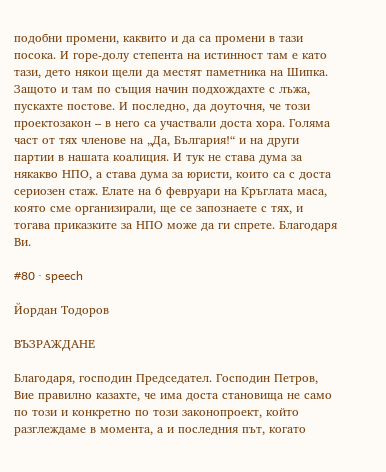подобни промени, каквито и да са промени в тази посока. И горе-долу степента на истинност там е като тази, дето някои щели да местят паметника на Шипка. Защото и там по същия начин подхождахте с лъжа, пускахте постове. И последно, да доуточня, че този проектозакон – в него са участвали доста хора. Голяма част от тях членове на „Да, България!“ и на други партии в нашата коалиция. И тук не става дума за някакво НПО, а става дума за юристи, които са с доста сериозен стаж. Елате на 6 февруари на Кръглата маса, която сме организирали, ще се запознаете с тях, и тогава приказките за НПО може да ги спрете. Благодаря Ви.

#80 · speech

Йордан Тодоров

ВЪЗРАЖДАНЕ

Благодаря, господин Председател. Господин Петров, Вие правилно казахте, че има доста становища не само по този и конкретно по този законопроект, който разглеждаме в момента, а и последния път, когато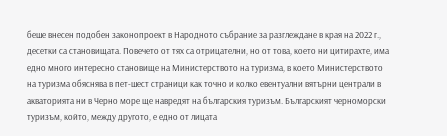беше внесен подобен законопроект в Народното събрание за разглеждане в края на 2022 г., десетки са становищата. Повечето от тях са отрицателни, но от това, което ни цитирахте, има едно много интересно становище на Министерството на туризма, в което Министерството на туризма обяснява в пет-шест страници как точно и колко евентуални вятърни централи в акваторията ни в Черно море ще навредят на българския туризъм. Българският черноморски туризъм, който, между другото, е едно от лицата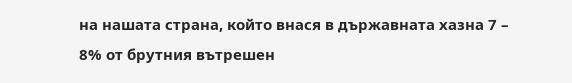на нашата страна, който внася в държавната хазна 7 – 8% от брутния вътрешен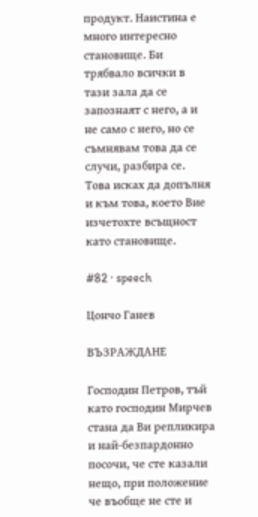продукт. Наистина е много интересно становище. Би трябвало всички в тази зала да се запознаят с него, а и не само с него, но се съмнявам това да се случи, разбира се. Това исках да допълня и към това, което Вие изчетохте всъщност като становище.

#82 · speech

Цончо Ганев

ВЪЗРАЖДАНЕ

Господин Петров, тъй като господин Мирчев стана да Ви репликира и най-безпардонно посочи, че сте казали нещо, при положение че въобще не сте и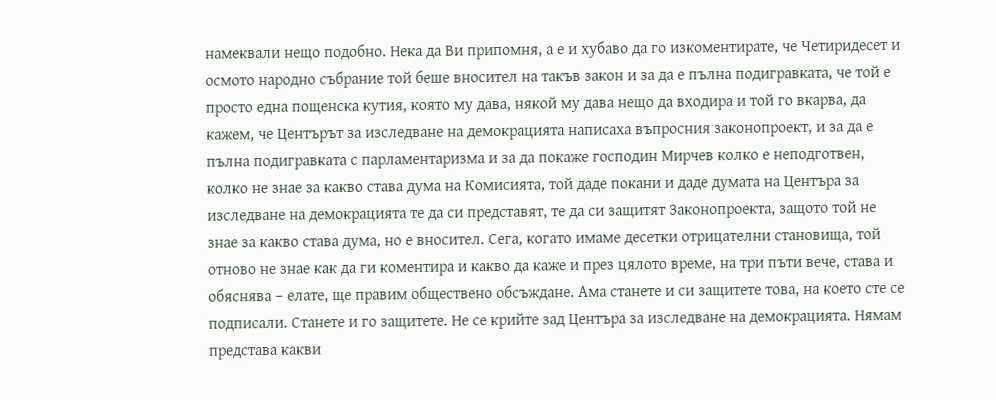намеквали нещо подобно. Нека да Ви припомня, а е и хубаво да го изкоментирате, че Четиридесет и осмото народно събрание той беше вносител на такъв закон и за да е пълна подигравката, че той е просто една пощенска кутия, която му дава, някой му дава нещо да входира и той го вкарва, да кажем, че Центърът за изследване на демокрацията написаха въпросния законопроект, и за да е пълна подигравката с парламентаризма и за да покаже господин Мирчев колко е неподготвен, колко не знае за какво става дума на Комисията, той даде покани и даде думата на Центъра за изследване на демокрацията те да си представят, те да си защитят Законопроекта, защото той не знае за какво става дума, но е вносител. Сега, когато имаме десетки отрицателни становища, той отново не знае как да ги коментира и какво да каже и през цялото време, на три пъти вече, става и обяснява – елате, ще правим обществено обсъждане. Ама станете и си защитете това, на което сте се подписали. Станете и го защитете. Не се крийте зад Центъра за изследване на демокрацията. Нямам представа какви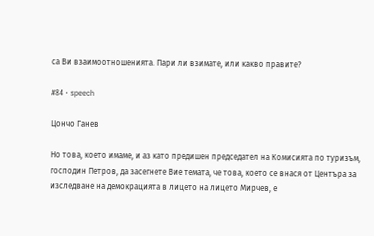са Ви взаимоотношенията. Пари ли взимате, или какво правите?

#84 · speech

Цончо Ганев

Но това, което имаме, и аз като предишен председател на Комисията по туризъм, господин Петров, да засегнете Вие темата, че това, което се внася от Центъра за изследване на демокрацията в лицето на лицето Мирчев, е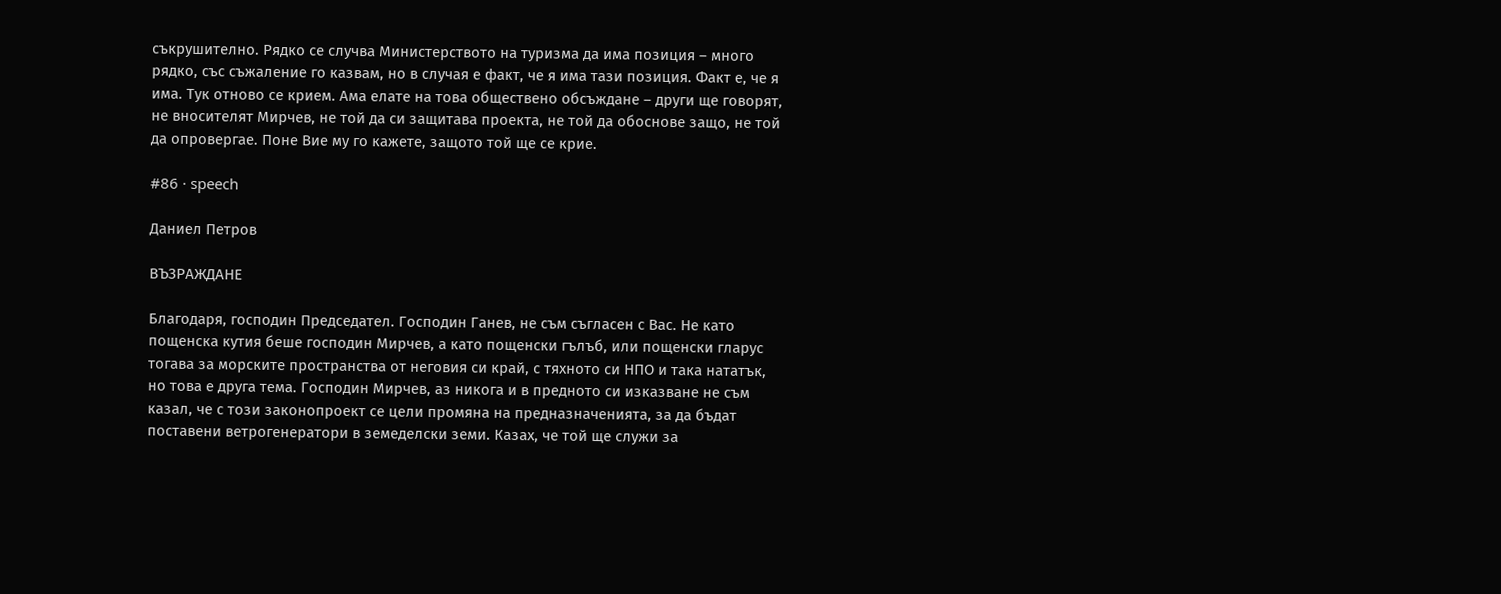съкрушително. Рядко се случва Министерството на туризма да има позиция – много рядко, със съжаление го казвам, но в случая е факт, че я има тази позиция. Факт е, че я има. Тук отново се крием. Ама елате на това обществено обсъждане – други ще говорят, не вносителят Мирчев, не той да си защитава проекта, не той да обоснове защо, не той да опровергае. Поне Вие му го кажете, защото той ще се крие.

#86 · speech

Даниел Петров

ВЪЗРАЖДАНЕ

Благодаря, господин Председател. Господин Ганев, не съм съгласен с Вас. Не като пощенска кутия беше господин Мирчев, а като пощенски гълъб, или пощенски гларус тогава за морските пространства от неговия си край, с тяхното си НПО и така нататък, но това е друга тема. Господин Мирчев, аз никога и в предното си изказване не съм казал, че с този законопроект се цели промяна на предназначенията, за да бъдат поставени ветрогенератори в земеделски земи. Казах, че той ще служи за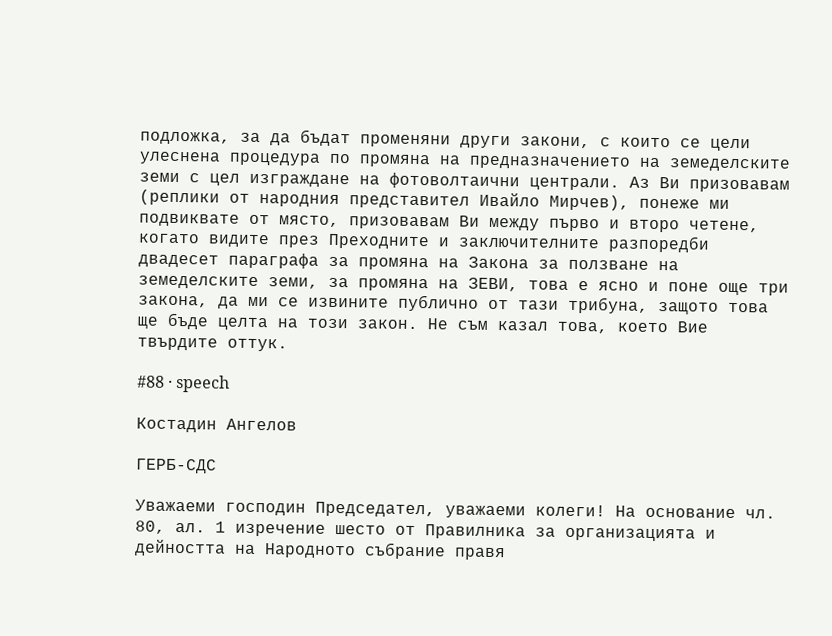подложка, за да бъдат променяни други закони, с които се цели улеснена процедура по промяна на предназначението на земеделските земи с цел изграждане на фотоволтаични централи. Аз Ви призовавам (реплики от народния представител Ивайло Мирчев), понеже ми подвиквате от място, призовавам Ви между първо и второ четене, когато видите през Преходните и заключителните разпоредби двадесет параграфа за промяна на Закона за ползване на земеделските земи, за промяна на ЗЕВИ, това е ясно и поне още три закона, да ми се извините публично от тази трибуна, защото това ще бъде целта на този закон. Не съм казал това, което Вие твърдите оттук.

#88 · speech

Костадин Ангелов

ГЕРБ-СДС

Уважаеми господин Председател, уважаеми колеги! На основание чл. 80, ал. 1 изречение шесто от Правилника за организацията и дейността на Народното събрание правя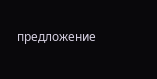предложение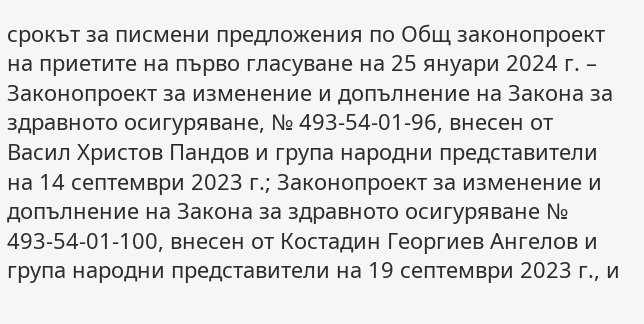срокът за писмени предложения по Общ законопроект на приетите на първо гласуване на 25 януари 2024 г. – Законопроект за изменение и допълнение на Закона за здравното осигуряване, № 493-54-01-96, внесен от Васил Христов Пандов и група народни представители на 14 септември 2023 г.; Законопроект за изменение и допълнение на Закона за здравното осигуряване № 493-54-01-100, внесен от Костадин Георгиев Ангелов и група народни представители на 19 септември 2023 г., и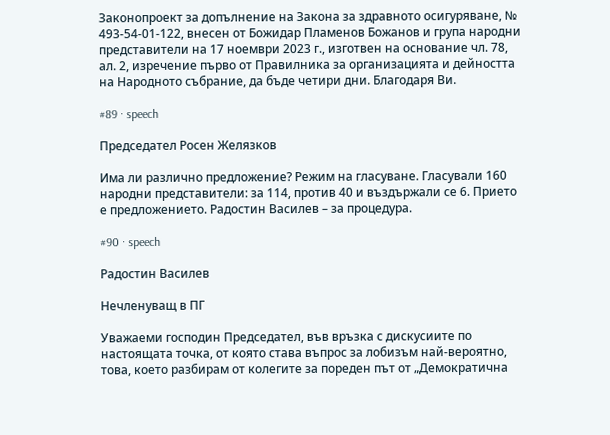Законопроект за допълнение на Закона за здравното осигуряване, № 493-54-01-122, внесен от Божидар Пламенов Божанов и група народни представители на 17 ноември 2023 г., изготвен на основание чл. 78, ал. 2, изречение първо от Правилника за организацията и дейността на Народното събрание, да бъде четири дни. Благодаря Ви.

#89 · speech

Председател Росен Желязков

Има ли различно предложение? Режим на гласуване. Гласували 160 народни представители: за 114, против 40 и въздържали се 6. Прието е предложението. Радостин Василев – за процедура.

#90 · speech

Радостин Василев

Нечленуващ в ПГ

Уважаеми господин Председател, във връзка с дискусиите по настоящата точка, от която става въпрос за лобизъм най-вероятно, това, което разбирам от колегите за пореден път от „Демократична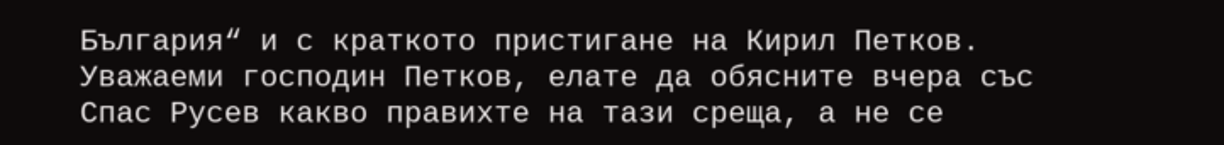България“ и с краткото пристигане на Кирил Петков. Уважаеми господин Петков, елате да обясните вчера със Спас Русев какво правихте на тази среща, а не се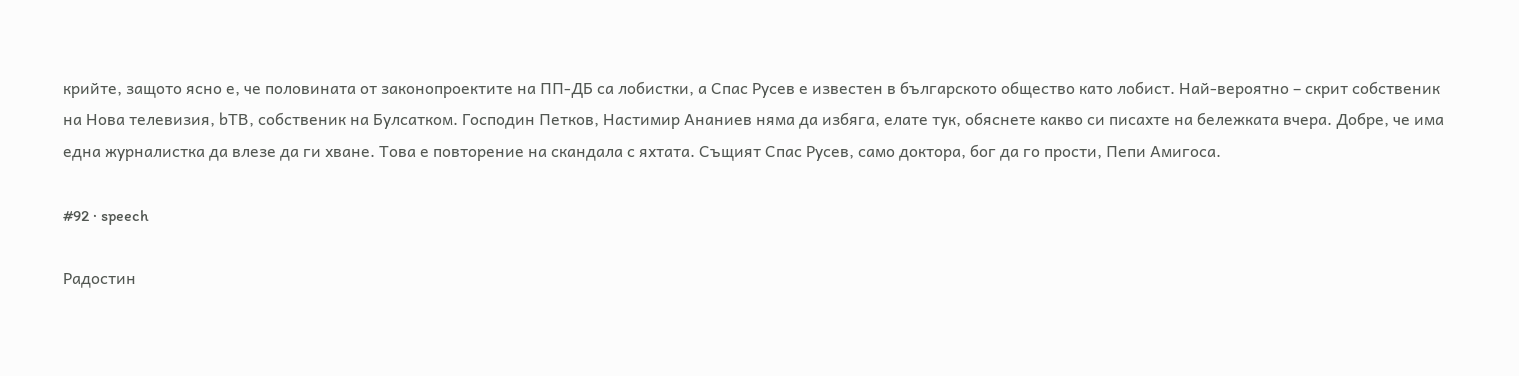крийте, защото ясно е, че половината от законопроектите на ПП-ДБ са лобистки, а Спас Русев е известен в българското общество като лобист. Най-вероятно – скрит собственик на Нова телевизия, bТВ, собственик на Булсатком. Господин Петков, Настимир Ананиев няма да избяга, елате тук, обяснете какво си писахте на бележката вчера. Добре, че има една журналистка да влезе да ги хване. Това е повторение на скандала с яхтата. Същият Спас Русев, само доктора, бог да го прости, Пепи Амигоса.

#92 · speech

Радостин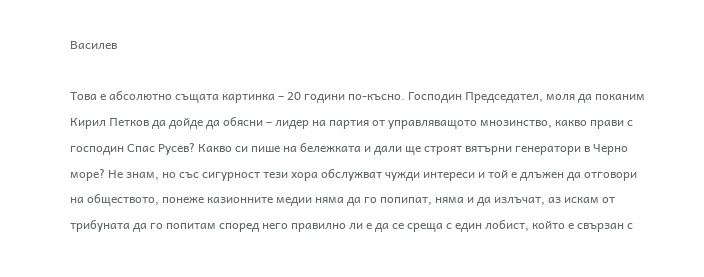Василев

Това е абсолютно същата картинка – 20 години по-късно. Господин Председател, моля да поканим Кирил Петков да дойде да обясни – лидер на партия от управляващото мнозинство, какво прави с господин Спас Русев? Какво си пише на бележката и дали ще строят вятърни генератори в Черно море? Не знам, но със сигурност тези хора обслужват чужди интереси и той е длъжен да отговори на обществото, понеже казионните медии няма да го попипат, няма и да излъчат, аз искам от трибуната да го попитам според него правилно ли е да се среща с един лобист, който е свързан с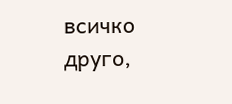всичко друго,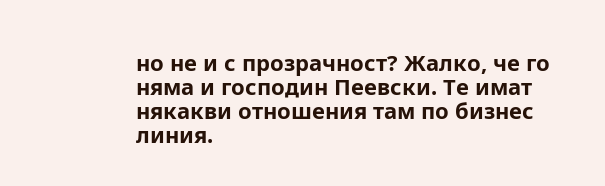но не и с прозрачност? Жалко, че го няма и господин Пеевски. Те имат някакви отношения там по бизнес линия.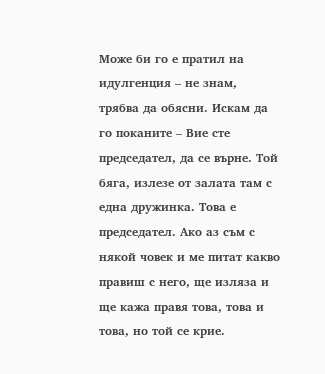Може би го е пратил на идулгенция – не знам, трябва да обясни. Искам да го поканите – Вие сте председател, да се върне. Той бяга, излезе от залата там с една дружинка. Това е председател. Ако аз съм с някой човек и ме питат какво правиш с него, ще изляза и ще кажа правя това, това и това, но той се крие.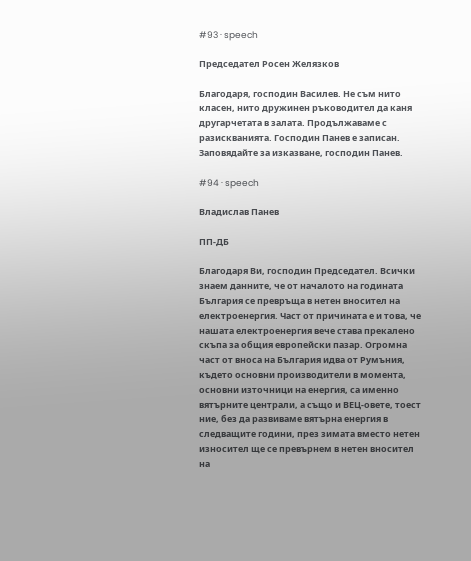#93 · speech

Председател Росен Желязков

Благодаря, господин Василев. Не съм нито класен, нито дружинен ръководител да каня другарчетата в залата. Продължаваме с разискванията. Господин Панев е записан. Заповядайте за изказване, господин Панев.

#94 · speech

Владислав Панев

ПП-ДБ

Благодаря Ви, господин Председател. Всички знаем данните, че от началото на годината България се превръща в нетен вносител на електроенергия. Част от причината е и това, че нашата електроенергия вече става прекалено скъпа за общия европейски пазар. Огромна част от вноса на България идва от Румъния, където основни производители в момента, основни източници на енергия, са именно вятърните централи, а също и ВЕЦ-овете, тоест ние, без да развиваме вятърна енергия в следващите години, през зимата вместо нетен износител ще се превърнем в нетен вносител на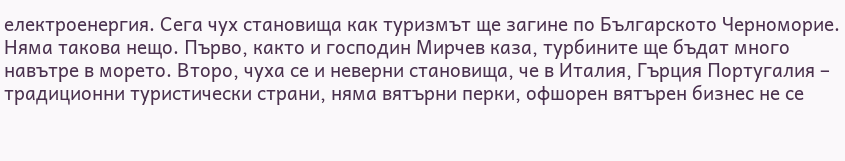електроенергия. Сега чух становища как туризмът ще загине по Българското Черноморие. Няма такова нещо. Първо, както и господин Мирчев каза, турбините ще бъдат много навътре в морето. Второ, чуха се и неверни становища, че в Италия, Гърция Португалия – традиционни туристически страни, няма вятърни перки, офшорен вятърен бизнес не се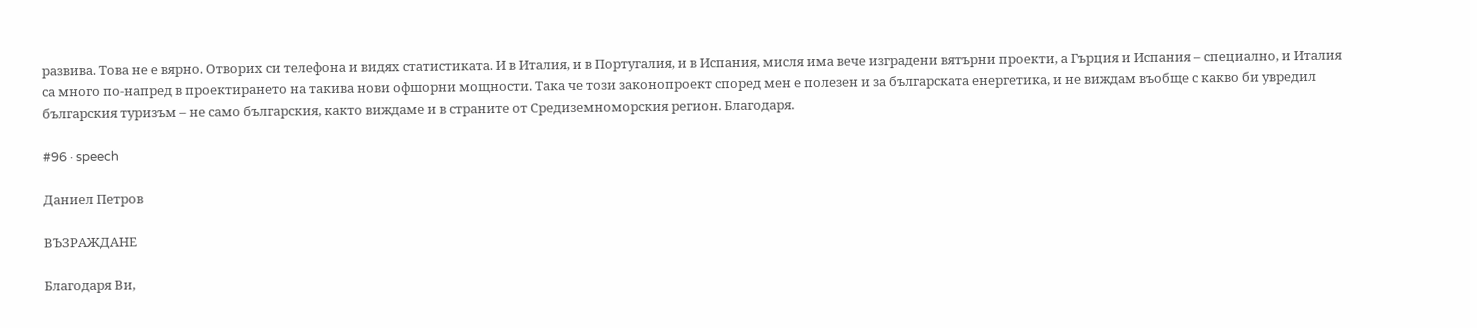развива. Това не е вярно. Отворих си телефона и видях статистиката. И в Италия, и в Португалия, и в Испания, мисля има вече изградени вятърни проекти, а Гърция и Испания – специално, и Италия са много по-напред в проектирането на такива нови офшорни мощности. Така че този законопроект според мен е полезен и за българската енергетика, и не виждам въобще с какво би увредил българския туризъм – не само българския, както виждаме и в страните от Средиземноморския регион. Благодаря.

#96 · speech

Даниел Петров

ВЪЗРАЖДАНЕ

Благодаря Ви,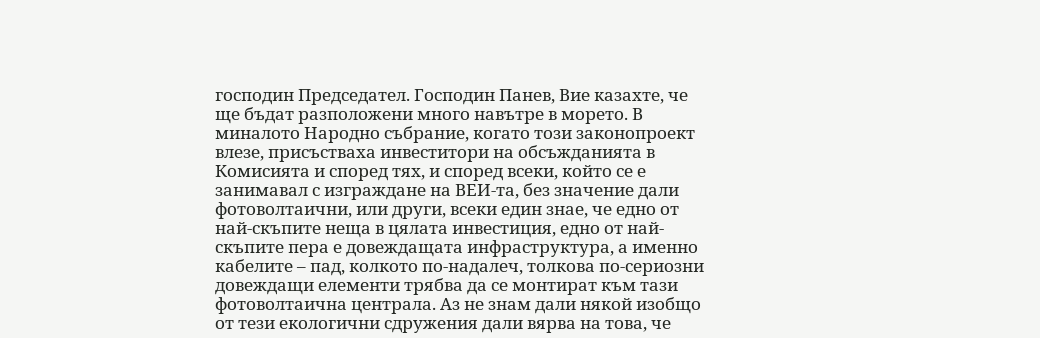господин Председател. Господин Панев, Вие казахте, че ще бъдат разположени много навътре в морето. В миналото Народно събрание, когато този законопроект влезе, присъстваха инвеститори на обсъжданията в Комисията и според тях, и според всеки, който се е занимавал с изграждане на ВЕИ-та, без значение дали фотоволтаични, или други, всеки един знае, че едно от най-скъпите неща в цялата инвестиция, едно от най-скъпите пера е довеждащата инфраструктура, а именно кабелите – пад, колкото по-надалеч, толкова по-сериозни довеждащи елементи трябва да се монтират към тази фотоволтаична централа. Аз не знам дали някой изобщо от тези екологични сдружения дали вярва на това, че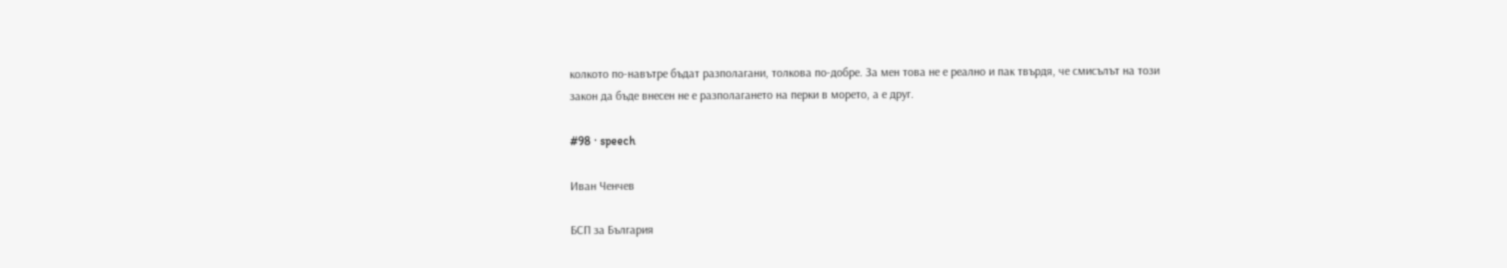колкото по-навътре бъдат разполагани, толкова по-добре. За мен това не е реално и пак твърдя, че смисълът на този закон да бъде внесен не е разполагането на перки в морето, а е друг.

#98 · speech

Иван Ченчев

БСП за България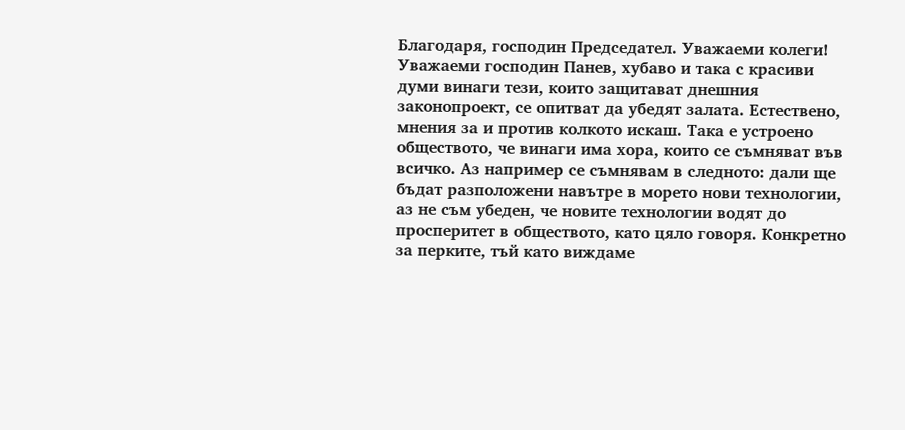Благодаря, господин Председател. Уважаеми колеги! Уважаеми господин Панев, хубаво и така с красиви думи винаги тези, които защитават днешния законопроект, се опитват да убедят залата. Естествено, мнения за и против колкото искаш. Така е устроено обществото, че винаги има хора, които се съмняват във всичко. Аз например се съмнявам в следното: дали ще бъдат разположени навътре в морето нови технологии, аз не съм убеден, че новите технологии водят до просперитет в обществото, като цяло говоря. Конкретно за перките, тъй като виждаме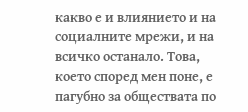какво е и влиянието и на социалните мрежи, и на всичко останало. Това, което според мен поне, е пагубно за обществата по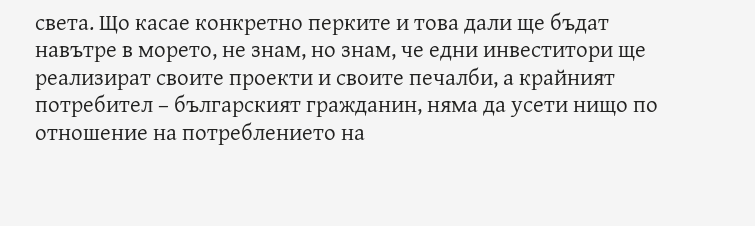света. Що касае конкретно перките и това дали ще бъдат навътре в морето, не знам, но знам, че едни инвеститори ще реализират своите проекти и своите печалби, а крайният потребител – българският гражданин, няма да усети нищо по отношение на потреблението на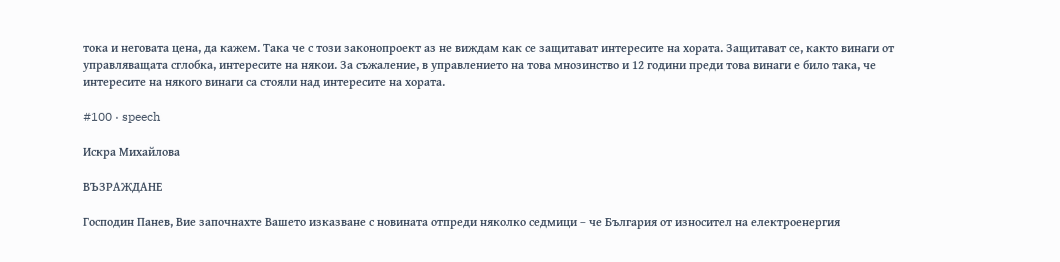тока и неговата цена, да кажем. Така че с този законопроект аз не виждам как се защитават интересите на хората. Защитават се, както винаги от управляващата сглобка, интересите на някои. За съжаление, в управлението на това мнозинство и 12 години преди това винаги е било така, че интересите на някого винаги са стояли над интересите на хората.

#100 · speech

Искра Михайлова

ВЪЗРАЖДАНЕ

Господин Панев, Вие започнахте Вашето изказване с новината отпреди няколко седмици – че България от износител на електроенергия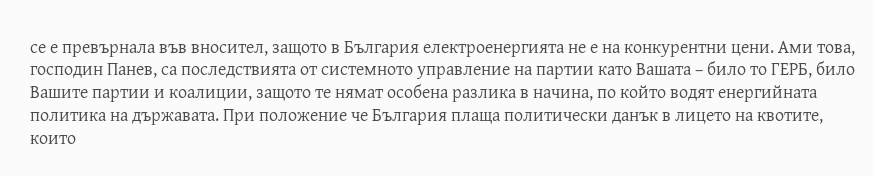се е превърнала във вносител, защото в България електроенергията не е на конкурентни цени. Ами това, господин Панев, са последствията от системното управление на партии като Вашата – било то ГЕРБ, било Вашите партии и коалиции, защото те нямат особена разлика в начина, по който водят енергийната политика на държавата. При положение че България плаща политически данък в лицето на квотите, които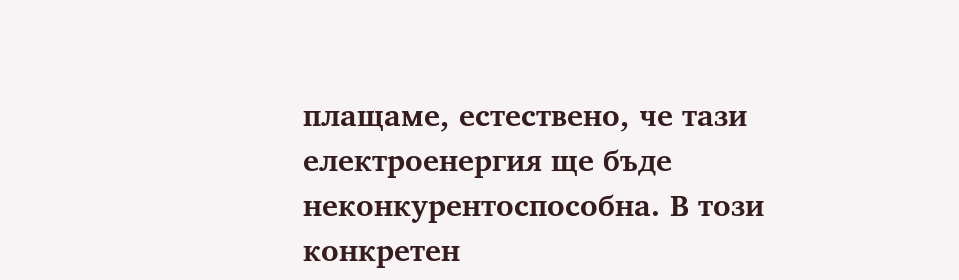плащаме, естествено, че тази електроенергия ще бъде неконкурентоспособна. В този конкретен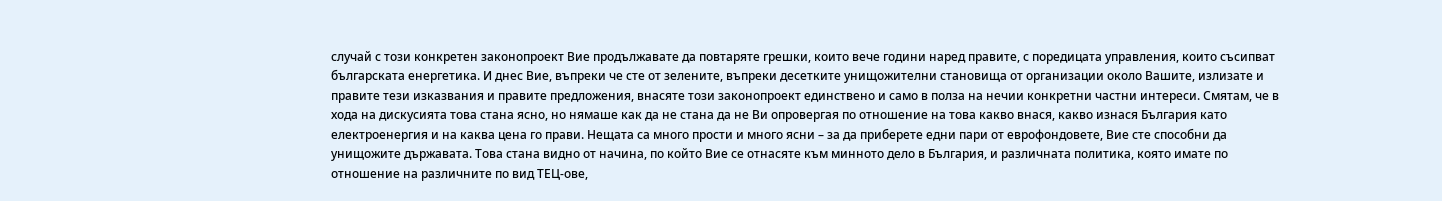случай с този конкретен законопроект Вие продължавате да повтаряте грешки, които вече години наред правите, с поредицата управления, които съсипват българската енергетика. И днес Вие, въпреки че сте от зелените, въпреки десетките унищожителни становища от организации около Вашите, излизате и правите тези изказвания и правите предложения, внасяте този законопроект единствено и само в полза на нечии конкретни частни интереси. Смятам, че в хода на дискусията това стана ясно, но нямаше как да не стана да не Ви опровергая по отношение на това какво внася, какво изнася България като електроенергия и на каква цена го прави. Нещата са много прости и много ясни – за да приберете едни пари от еврофондовете, Вие сте способни да унищожите държавата. Това стана видно от начина, по който Вие се отнасяте към минното дело в България, и различната политика, която имате по отношение на различните по вид ТЕЦ-ове,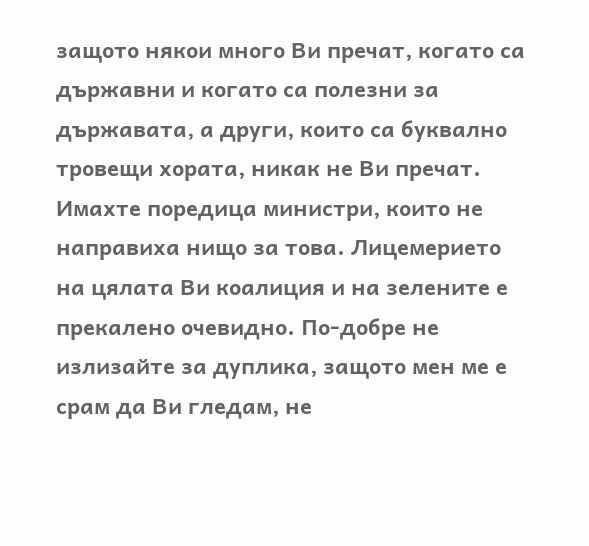защото някои много Ви пречат, когато са държавни и когато са полезни за държавата, а други, които са буквално тровещи хората, никак не Ви пречат. Имахте поредица министри, които не направиха нищо за това. Лицемерието на цялата Ви коалиция и на зелените е прекалено очевидно. По-добре не излизайте за дуплика, защото мен ме е срам да Ви гледам, не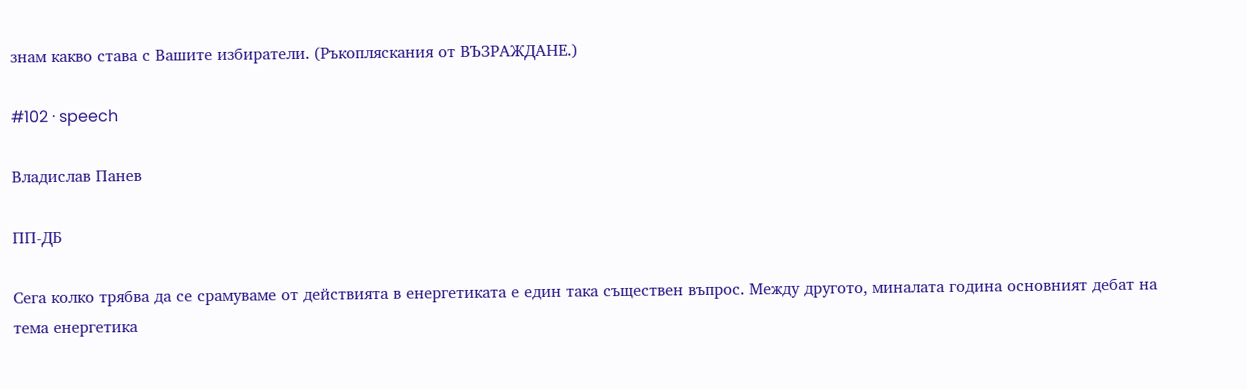знам какво става с Вашите избиратели. (Ръкопляскания от ВЪЗРАЖДАНЕ.)

#102 · speech

Владислав Панев

ПП-ДБ

Сега колко трябва да се срамуваме от действията в енергетиката е един така съществен въпрос. Между другото, миналата година основният дебат на тема енергетика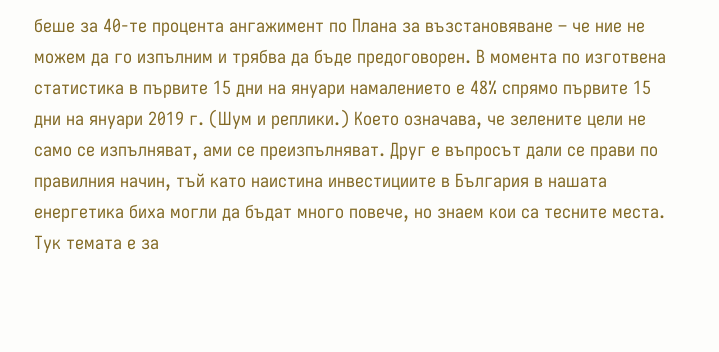беше за 40-те процента ангажимент по Плана за възстановяване – че ние не можем да го изпълним и трябва да бъде предоговорен. В момента по изготвена статистика в първите 15 дни на януари намалението е 48% спрямо първите 15 дни на януари 2019 г. (Шум и реплики.) Което означава, че зелените цели не само се изпълняват, ами се преизпълняват. Друг е въпросът дали се прави по правилния начин, тъй като наистина инвестициите в България в нашата енергетика биха могли да бъдат много повече, но знаем кои са тесните места. Тук темата е за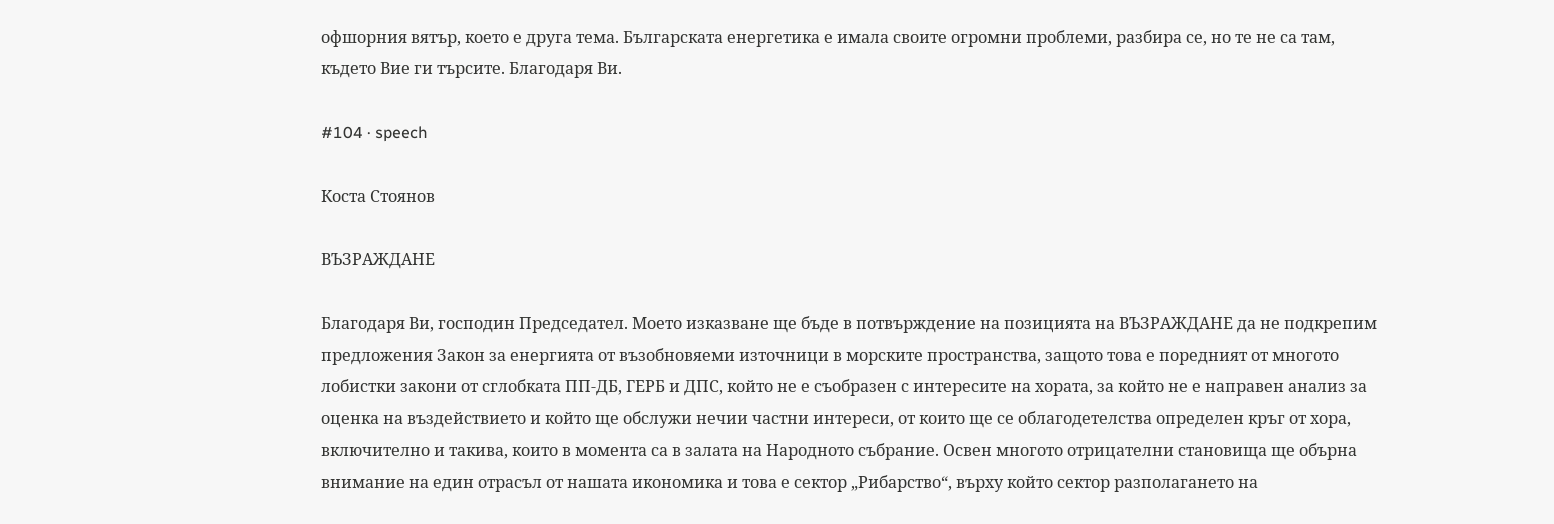офшорния вятър, което е друга тема. Българската енергетика е имала своите огромни проблеми, разбира се, но те не са там, където Вие ги търсите. Благодаря Ви.

#104 · speech

Коста Стоянов

ВЪЗРАЖДАНЕ

Благодаря Ви, господин Председател. Моето изказване ще бъде в потвърждение на позицията на ВЪЗРАЖДАНЕ да не подкрепим предложения Закон за енергията от възобновяеми източници в морските пространства, защото това е поредният от многото лобистки закони от сглобката ПП-ДБ, ГЕРБ и ДПС, който не е съобразен с интересите на хората, за който не е направен анализ за оценка на въздействието и който ще обслужи нечии частни интереси, от които ще се облагодетелства определен кръг от хора, включително и такива, които в момента са в залата на Народното събрание. Освен многото отрицателни становища ще обърна внимание на един отрасъл от нашата икономика и това е сектор „Рибарство“, върху който сектор разполагането на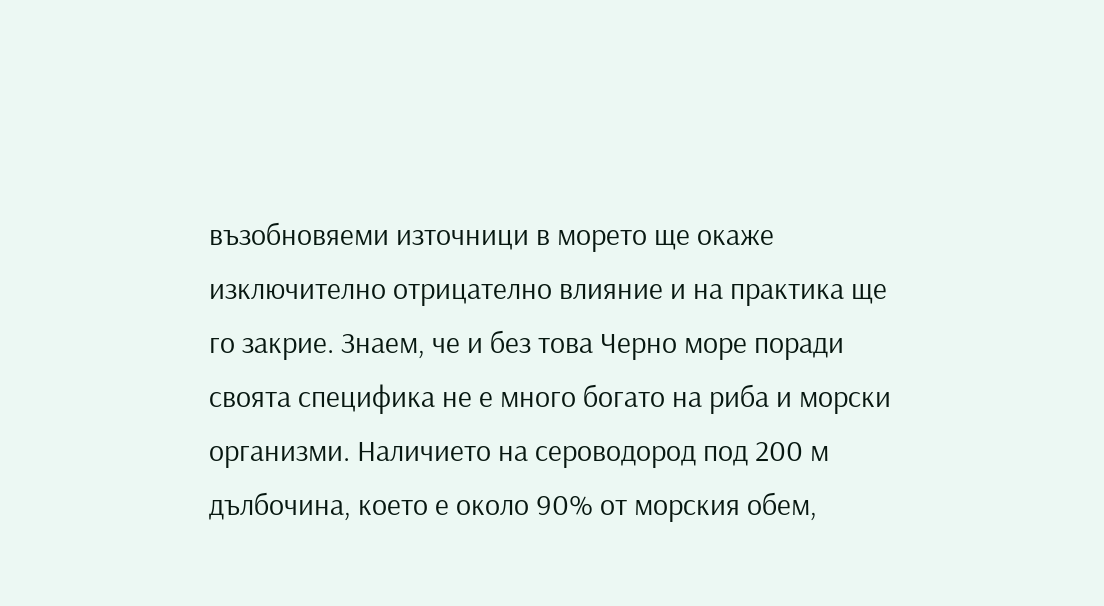възобновяеми източници в морето ще окаже изключително отрицателно влияние и на практика ще го закрие. Знаем, че и без това Черно море поради своята специфика не е много богато на риба и морски организми. Наличието на сероводород под 200 м дълбочина, което е около 90% от морския обем,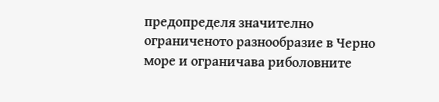предопределя значително ограниченото разнообразие в Черно море и ограничава риболовните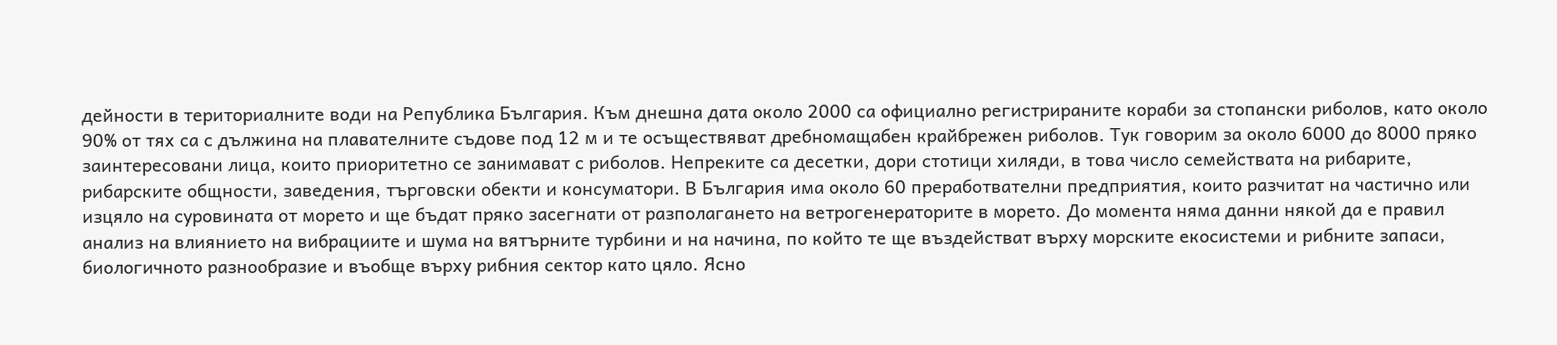дейности в териториалните води на Република България. Към днешна дата около 2000 са официално регистрираните кораби за стопански риболов, като около 90% от тях са с дължина на плавателните съдове под 12 м и те осъществяват дребномащабен крайбрежен риболов. Тук говорим за около 6000 до 8000 пряко заинтересовани лица, които приоритетно се занимават с риболов. Непреките са десетки, дори стотици хиляди, в това число семействата на рибарите, рибарските общности, заведения, търговски обекти и консуматори. В България има около 60 преработвателни предприятия, които разчитат на частично или изцяло на суровината от морето и ще бъдат пряко засегнати от разполагането на ветрогенераторите в морето. До момента няма данни някой да е правил анализ на влиянието на вибрациите и шума на вятърните турбини и на начина, по който те ще въздействат върху морските екосистеми и рибните запаси, биологичното разнообразие и въобще върху рибния сектор като цяло. Ясно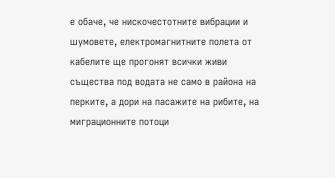е обаче, че нискочестотните вибрации и шумовете, електромагнитните полета от кабелите ще прогонят всички живи същества под водата не само в района на перките, а дори на пасажите на рибите, на миграционните потоци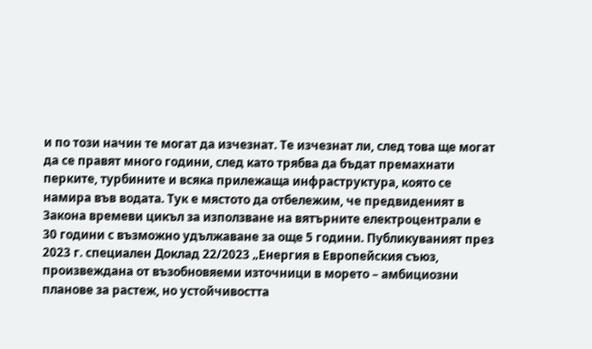и по този начин те могат да изчезнат. Те изчезнат ли, след това ще могат да се правят много години, след като трябва да бъдат премахнати перките, турбините и всяка прилежаща инфраструктура, която се намира във водата. Тук е мястото да отбележим, че предвиденият в Закона времеви цикъл за използване на вятърните електроцентрали е 30 години с възможно удължаване за още 5 години. Публикуваният през 2023 г. специален Доклад 22/2023 „Енергия в Европейския съюз, произвеждана от възобновяеми източници в морето – амбициозни планове за растеж, но устойчивостта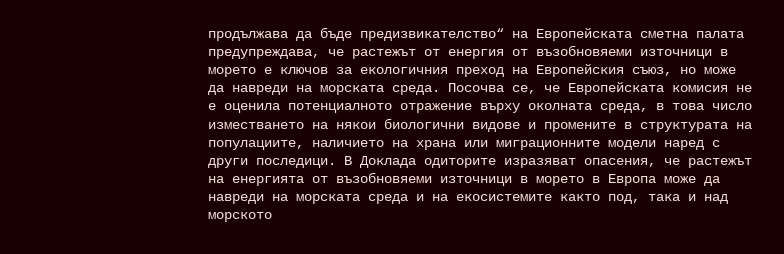продължава да бъде предизвикателство“ на Европейската сметна палата предупреждава, че растежът от енергия от възобновяеми източници в морето е ключов за екологичния преход на Европейския съюз, но може да навреди на морската среда. Посочва се, че Европейската комисия не е оценила потенциалното отражение върху околната среда, в това число изместването на някои биологични видове и промените в структурата на популациите, наличието на храна или миграционните модели наред с други последици. В Доклада одиторите изразяват опасения, че растежът на енергията от възобновяеми източници в морето в Европа може да навреди на морската среда и на екосистемите както под, така и над морското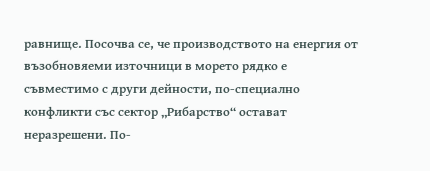равнище. Посочва се, че производството на енергия от възобновяеми източници в морето рядко е съвместимо с други дейности, по-специално конфликти със сектор „Рибарство“ остават неразрешени. По-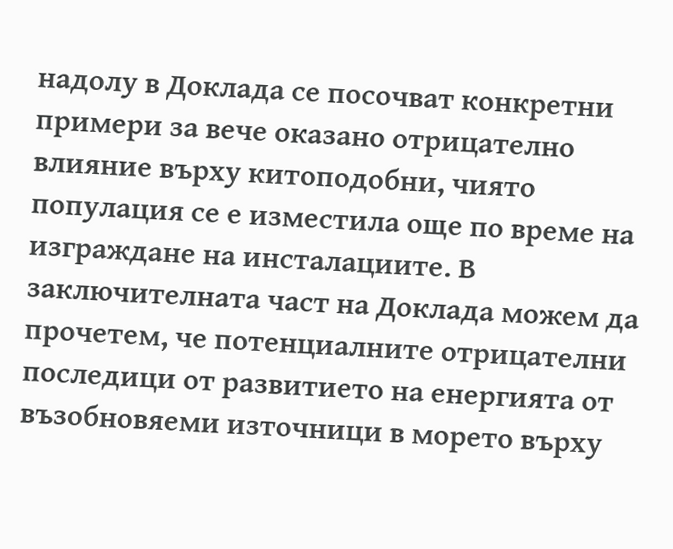надолу в Доклада се посочват конкретни примери за вече оказано отрицателно влияние върху китоподобни, чиято популация се е изместила още по време на изграждане на инсталациите. В заключителната част на Доклада можем да прочетем, че потенциалните отрицателни последици от развитието на енергията от възобновяеми източници в морето върху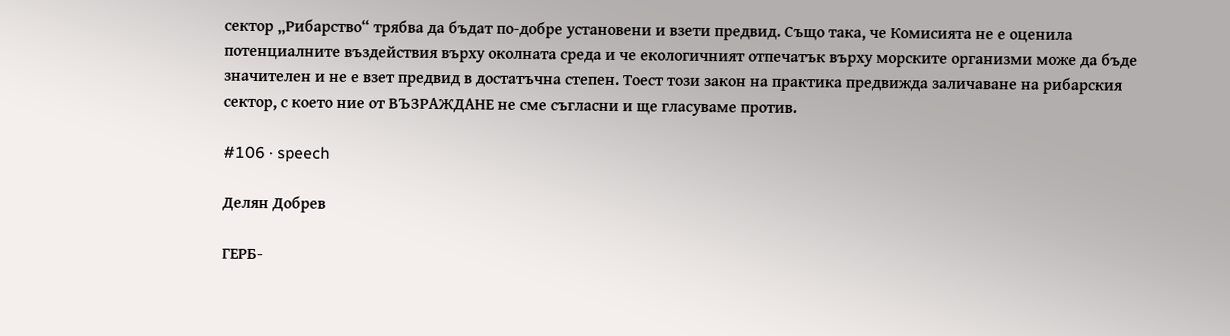сектор „Рибарство“ трябва да бъдат по-добре установени и взети предвид. Също така, че Комисията не е оценила потенциалните въздействия върху околната среда и че екологичният отпечатък върху морските организми може да бъде значителен и не е взет предвид в достатъчна степен. Тоест този закон на практика предвижда заличаване на рибарския сектор, с което ние от ВЪЗРАЖДАНЕ не сме съгласни и ще гласуваме против.

#106 · speech

Делян Добрев

ГЕРБ-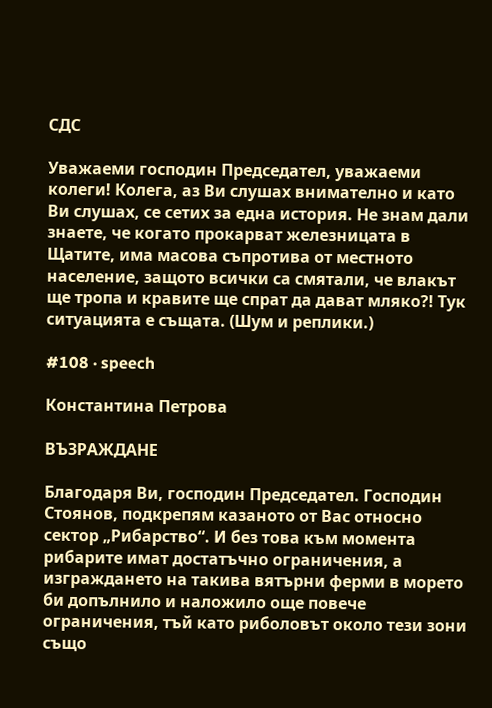СДС

Уважаеми господин Председател, уважаеми колеги! Колега, аз Ви слушах внимателно и като Ви слушах, се сетих за една история. Не знам дали знаете, че когато прокарват железницата в Щатите, има масова съпротива от местното население, защото всички са смятали, че влакът ще тропа и кравите ще спрат да дават мляко?! Тук ситуацията е същата. (Шум и реплики.)

#108 · speech

Константина Петрова

ВЪЗРАЖДАНЕ

Благодаря Ви, господин Председател. Господин Стоянов, подкрепям казаното от Вас относно сектор „Рибарство“. И без това към момента рибарите имат достатъчно ограничения, а изграждането на такива вятърни ферми в морето би допълнило и наложило още повече ограничения, тъй като риболовът около тези зони също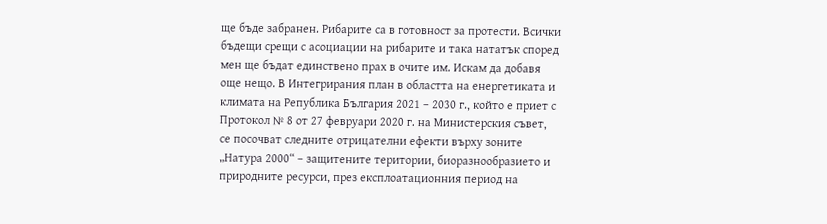ще бъде забранен. Рибарите са в готовност за протести. Всички бъдещи срещи с асоциации на рибарите и така нататък според мен ще бъдат единствено прах в очите им. Искам да добавя още нещо. В Интегрирания план в областта на енергетиката и климата на Република България 2021 – 2030 г., който е приет с Протокол № 8 от 27 февруари 2020 г. на Министерския съвет, се посочват следните отрицателни ефекти върху зоните „Натура 2000“ – защитените територии, биоразнообразието и природните ресурси, през експлоатационния период на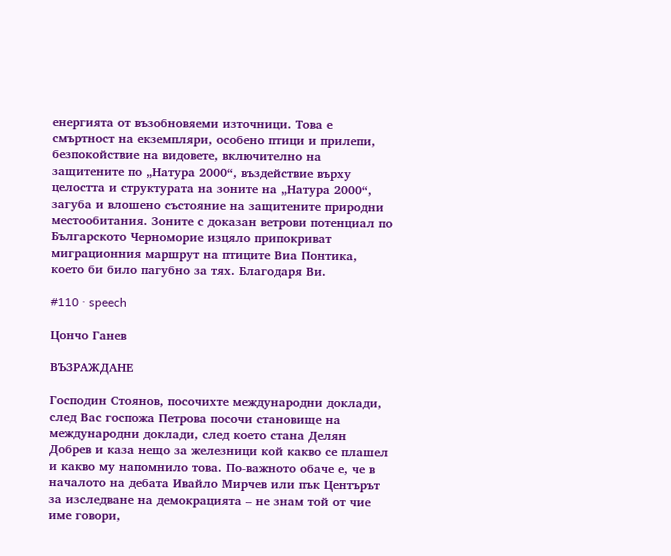енергията от възобновяеми източници. Това е смъртност на екземпляри, особено птици и прилепи, безпокойствие на видовете, включително на защитените по „Натура 2000“, въздействие върху целостта и структурата на зоните на „Натура 2000“, загуба и влошено състояние на защитените природни местообитания. Зоните с доказан ветрови потенциал по Българското Черноморие изцяло припокриват миграционния маршрут на птиците Виа Понтика, което би било пагубно за тях. Благодаря Ви.

#110 · speech

Цончо Ганев

ВЪЗРАЖДАНЕ

Господин Стоянов, посочихте международни доклади, след Вас госпожа Петрова посочи становище на международни доклади, след което стана Делян Добрев и каза нещо за железници кой какво се плашел и какво му напомнило това. По-важното обаче е, че в началото на дебата Ивайло Мирчев или пък Центърът за изследване на демокрацията – не знам той от чие име говори,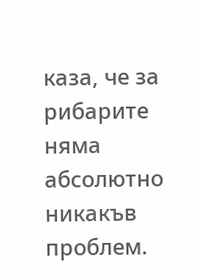каза, че за рибарите няма абсолютно никакъв проблем.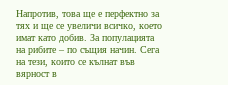Напротив, това ще е перфектно за тях и ще се увеличи всичко, което имат като добив. За популацията на рибите – по същия начин. Сега на тези, които се кълнат във вярност в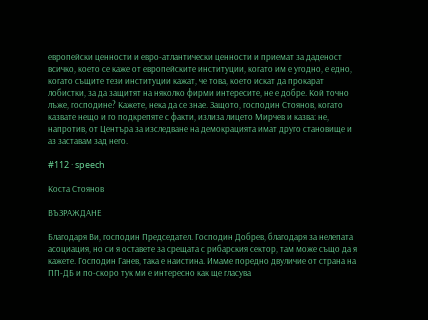европейски ценности и евро-атлантически ценности и приемат за даденост всичко, което се каже от европейските институции, когато им е угодно, е едно, когато същите тези институции кажат, че това, което искат да прокарат лобистки, за да защитят на няколко фирми интересите, не е добре. Кой точно лъже, господине? Кажете, нека да се знае. Защото, господин Стоянов, когато казвате нещо и го подкрепяте с факти, излиза лицето Мирчев и казва: не, напротив, от Центъра за изследване на демокрацията имат друго становище и аз заставам зад него.

#112 · speech

Коста Стоянов

ВЪЗРАЖДАНЕ

Благодаря Ви, господин Председател. Господин Добрев, благодаря за нелепата асоциация, но си я оставете за срещата с рибарския сектор, там може също да я кажете. Господин Ганев, така е наистина. Имаме поредно двуличие от страна на ПП-ДБ и по-скоро тук ми е интересно как ще гласува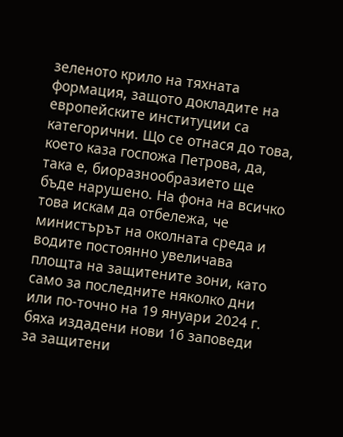зеленото крило на тяхната формация, защото докладите на европейските институции са категорични. Що се отнася до това, което каза госпожа Петрова, да, така е, биоразнообразието ще бъде нарушено. На фона на всичко това искам да отбележа, че министърът на околната среда и водите постоянно увеличава площта на защитените зони, като само за последните няколко дни или по-точно на 19 януари 2024 г. бяха издадени нови 16 заповеди за защитени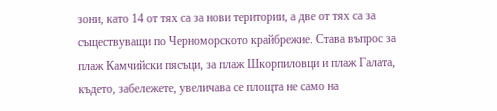зони, като 14 от тях са за нови територии, а две от тях са за съществуващи по Черноморското крайбрежие. Става въпрос за плаж Камчийски пясъци, за плаж Шкорпиловци и плаж Галата, където, забележете, увеличава се площта не само на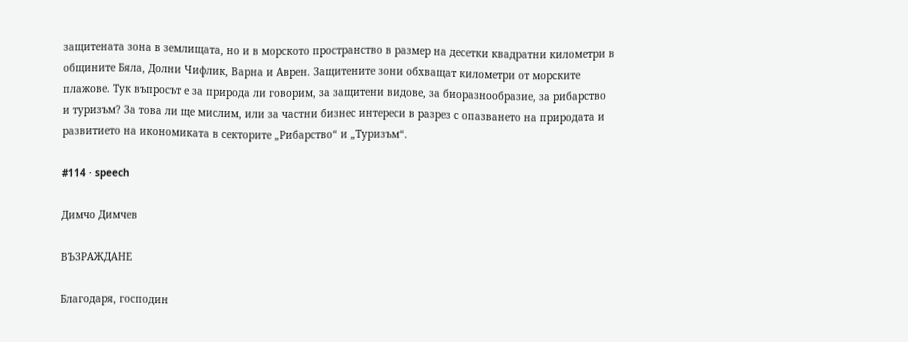защитената зона в землищата, но и в морското пространство в размер на десетки квадратни километри в общините Бяла, Долни Чифлик, Варна и Аврен. Защитените зони обхващат километри от морските плажове. Тук въпросът е за природа ли говорим, за защитени видове, за биоразнообразие, за рибарство и туризъм? За това ли ще мислим, или за частни бизнес интереси в разрез с опазването на природата и развитието на икономиката в секторите „Рибарство“ и „Туризъм“.

#114 · speech

Димчо Димчев

ВЪЗРАЖДАНЕ

Благодаря, господин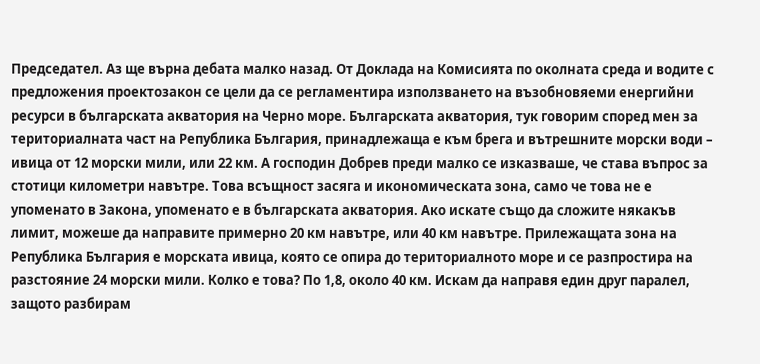Председател. Аз ще върна дебата малко назад. От Доклада на Комисията по околната среда и водите с предложения проектозакон се цели да се регламентира използването на възобновяеми енергийни ресурси в българската акватория на Черно море. Българската акватория, тук говорим според мен за териториалната част на Република България, принадлежаща е към брега и вътрешните морски води – ивица от 12 морски мили, или 22 км. А господин Добрев преди малко се изказваше, че става въпрос за стотици километри навътре. Това всъщност засяга и икономическата зона, само че това не е упоменато в Закона, упоменато е в българската акватория. Ако искате също да сложите някакъв лимит, можеше да направите примерно 20 км навътре, или 40 км навътре. Прилежащата зона на Република България е морската ивица, която се опира до териториалното море и се разпростира на разстояние 24 морски мили. Колко е това? По 1,8, около 40 км. Искам да направя един друг паралел, защото разбирам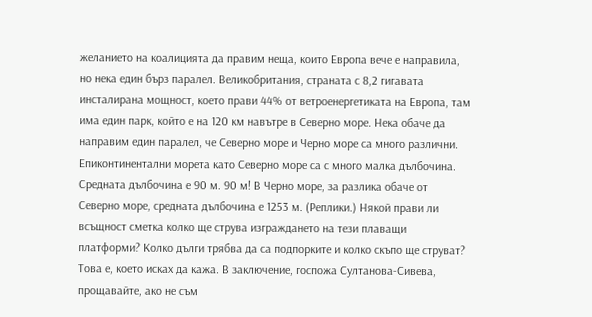желанието на коалицията да правим неща, които Европа вече е направила, но нека един бърз паралел. Великобритания, страната с 8,2 гигавата инсталирана мощност, което прави 44% от ветроенергетиката на Европа, там има един парк, който е на 120 км навътре в Северно море. Нека обаче да направим един паралел, че Северно море и Черно море са много различни. Епиконтинентални морета като Северно море са с много малка дълбочина. Средната дълбочина е 90 м. 90 м! В Черно море, за разлика обаче от Северно море, средната дълбочина е 1253 м. (Реплики.) Някой прави ли всъщност сметка колко ще струва изграждането на тези плаващи платформи? Колко дълги трябва да са подпорките и колко скъпо ще струват? Това е, което исках да кажа. В заключение, госпожа Султанова-Сивева, прощавайте, ако не съм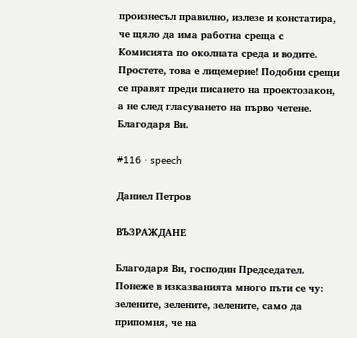произнесъл правилно, излезе и констатира, че щяло да има работна среща с Комисията по околната среда и водите. Простете, това е лицемерие! Подобни срещи се правят преди писането на проектозакон, а не след гласуването на първо четене. Благодаря Ви.

#116 · speech

Даниел Петров

ВЪЗРАЖДАНЕ

Благодаря Ви, господин Председател. Понеже в изказванията много пъти се чу: зелените, зелените, зелените, само да припомня, че на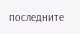последните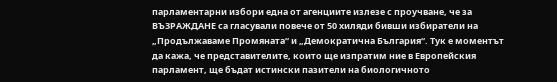парламентарни избори една от агенциите излезе с проучване, че за ВЪЗРАЖДАНЕ са гласували повече от 50 хиляди бивши избиратели на „Продължаваме Промяната“ и „Демократична България“. Тук е моментът да кажа, че представителите, които ще изпратим ние в Европейския парламент, ще бъдат истински пазители на биологичното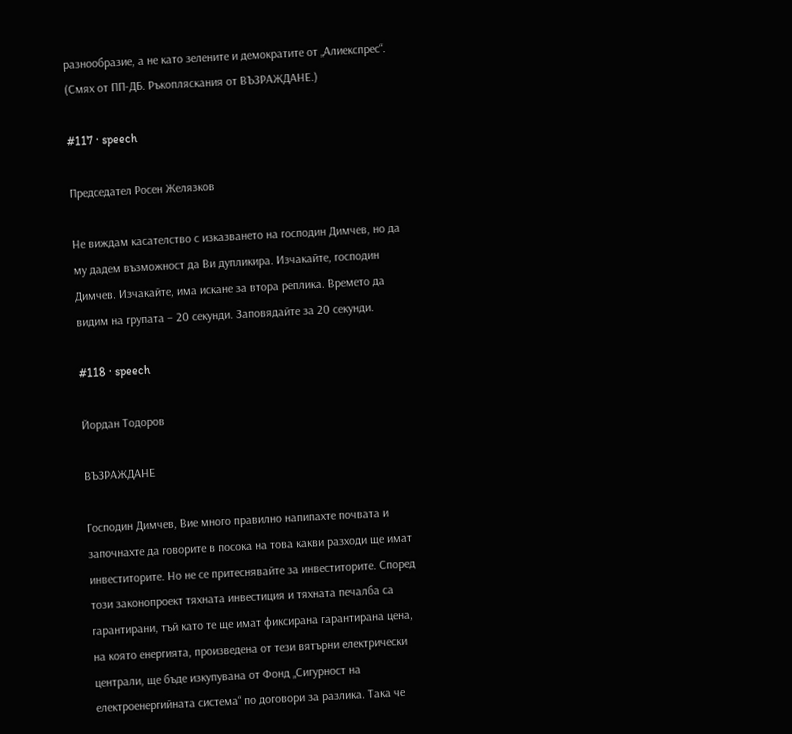разнообразие, а не като зелените и демократите от „Алиекспрес“. (Смях от ПП-ДБ. Ръкопляскания от ВЪЗРАЖДАНЕ.)

#117 · speech

Председател Росен Желязков

Не виждам касателство с изказването на господин Димчев, но да му дадем възможност да Ви дупликира. Изчакайте, господин Димчев. Изчакайте, има искане за втора реплика. Времето да видим на групата – 20 секунди. Заповядайте за 20 секунди.

#118 · speech

Йордан Тодоров

ВЪЗРАЖДАНЕ

Господин Димчев, Вие много правилно напипахте почвата и започнахте да говорите в посока на това какви разходи ще имат инвеститорите. Но не се притеснявайте за инвеститорите. Според този законопроект тяхната инвестиция и тяхната печалба са гарантирани, тъй като те ще имат фиксирана гарантирана цена, на която енергията, произведена от тези вятърни електрически централи, ще бъде изкупувана от Фонд „Сигурност на електроенергийната система“ по договори за разлика. Така че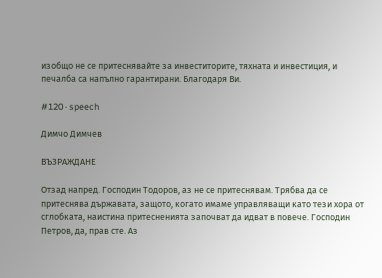изобщо не се притеснявайте за инвеститорите, тяхната и инвестиция, и печалба са напълно гарантирани. Благодаря Ви.

#120 · speech

Димчо Димчев

ВЪЗРАЖДАНЕ

Отзад напред. Господин Тодоров, аз не се притеснявам. Трябва да се притеснява държавата, защото, когато имаме управляващи като тези хора от сглобката, наистина притесненията започват да идват в повече. Господин Петров, да, прав сте. Аз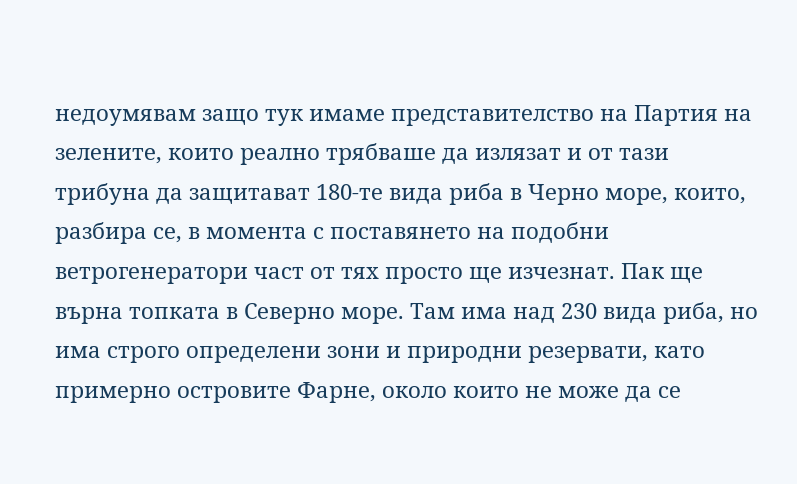недоумявам защо тук имаме представителство на Партия на зелените, които реално трябваше да излязат и от тази трибуна да защитават 180-те вида риба в Черно море, които, разбира се, в момента с поставянето на подобни ветрогенератори част от тях просто ще изчезнат. Пак ще върна топката в Северно море. Там има над 230 вида риба, но има строго определени зони и природни резервати, като примерно островите Фарне, около които не може да се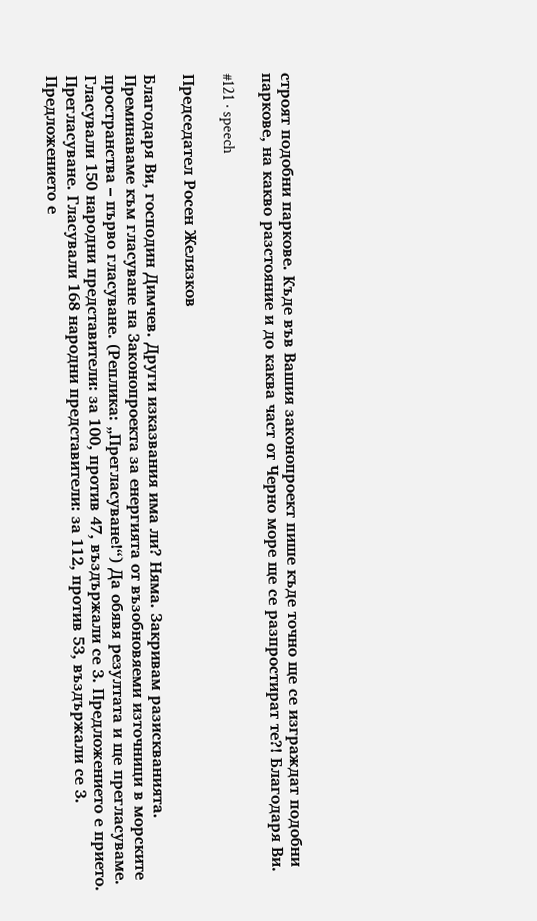строят подобни паркове. Къде във Вашия законопроект пише къде точно ще се изграждат подобни паркове, на какво разстояние и до каква част от Черно море ще се разпростират те?! Благодаря Ви.

#121 · speech

Председател Росен Желязков

Благодаря Ви, господин Димчев. Други изказвания има ли? Няма. Закривам разискванията. Преминаваме към гласуване на Законопроекта за енергията от възобновяеми източници в морските пространства – първо гласуване. (Реплика: „Прегласуване!“) Да обявя резултата и ще прегласуваме. Гласували 150 народни представители: за 100, против 47, въздържали се 3. Предложението е прието. Прегласуване. Гласували 168 народни представители: за 112, против 53, въздържали се 3. Предложението е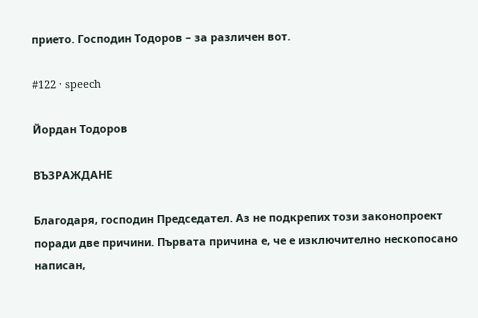прието. Господин Тодоров – за различен вот.

#122 · speech

Йордан Тодоров

ВЪЗРАЖДАНЕ

Благодаря, господин Председател. Аз не подкрепих този законопроект поради две причини. Първата причина е, че е изключително нескопосано написан,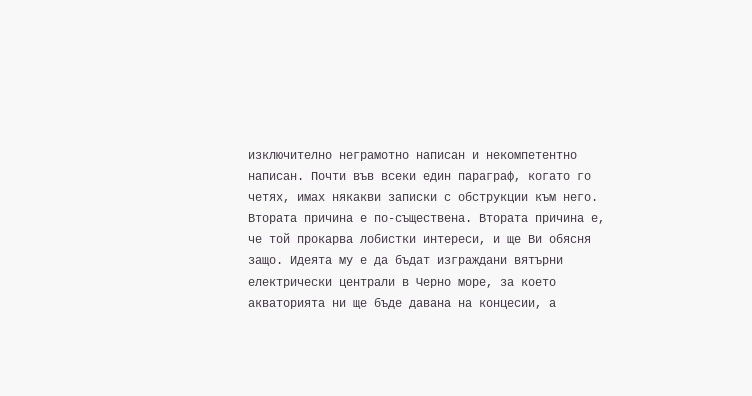изключително неграмотно написан и некомпетентно написан. Почти във всеки един параграф, когато го четях, имах някакви записки с обструкции към него. Втората причина е по-съществена. Втората причина е, че той прокарва лобистки интереси, и ще Ви обясня защо. Идеята му е да бъдат изграждани вятърни електрически централи в Черно море, за което акваторията ни ще бъде давана на концесии, а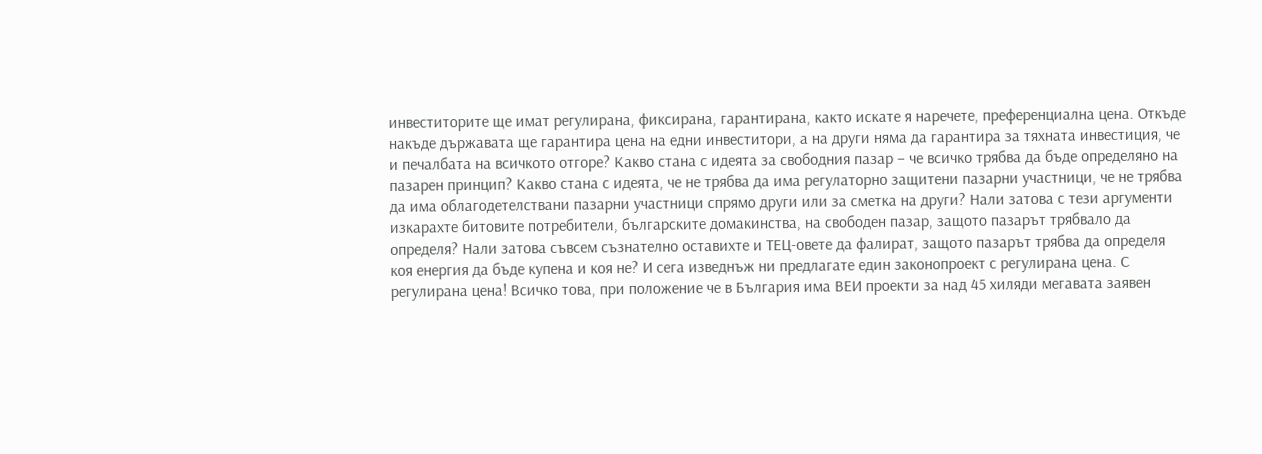инвеститорите ще имат регулирана, фиксирана, гарантирана, както искате я наречете, преференциална цена. Откъде накъде държавата ще гарантира цена на едни инвеститори, а на други няма да гарантира за тяхната инвестиция, че и печалбата на всичкото отгоре? Какво стана с идеята за свободния пазар – че всичко трябва да бъде определяно на пазарен принцип? Какво стана с идеята, че не трябва да има регулаторно защитени пазарни участници, че не трябва да има облагодетелствани пазарни участници спрямо други или за сметка на други? Нали затова с тези аргументи изкарахте битовите потребители, българските домакинства, на свободен пазар, защото пазарът трябвало да определя? Нали затова съвсем съзнателно оставихте и ТЕЦ-овете да фалират, защото пазарът трябва да определя коя енергия да бъде купена и коя не? И сега изведнъж ни предлагате един законопроект с регулирана цена. С регулирана цена! Всичко това, при положение че в България има ВЕИ проекти за над 45 хиляди мегавата заявен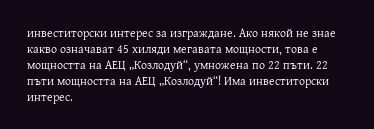инвеститорски интерес за изграждане. Ако някой не знае какво означават 45 хиляди мегавата мощности, това е мощността на АЕЦ „Козлодуй“, умножена по 22 пъти. 22 пъти мощността на АЕЦ „Козлодуй“! Има инвеститорски интерес.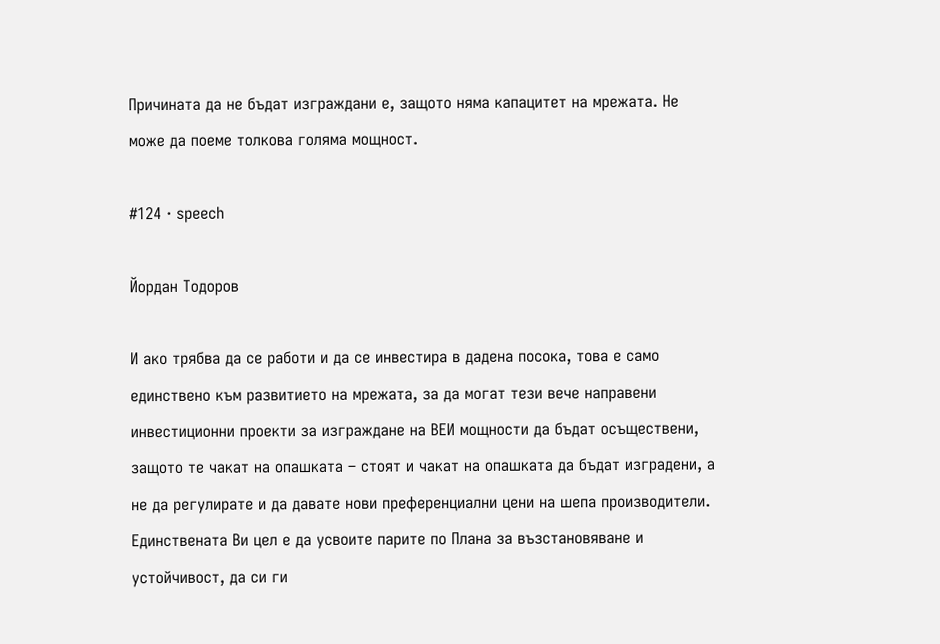Причината да не бъдат изграждани е, защото няма капацитет на мрежата. Не може да поеме толкова голяма мощност.

#124 · speech

Йордан Тодоров

И ако трябва да се работи и да се инвестира в дадена посока, това е само единствено към развитието на мрежата, за да могат тези вече направени инвестиционни проекти за изграждане на ВЕИ мощности да бъдат осъществени, защото те чакат на опашката – стоят и чакат на опашката да бъдат изградени, а не да регулирате и да давате нови преференциални цени на шепа производители. Единствената Ви цел е да усвоите парите по Плана за възстановяване и устойчивост, да си ги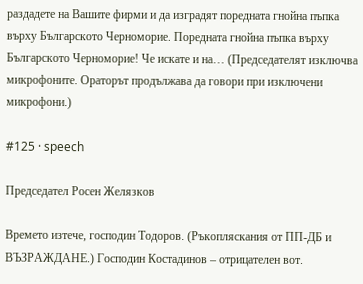раздадете на Вашите фирми и да изградят поредната гнойна пъпка върху Българското Черноморие. Поредната гнойна пъпка върху Българското Черноморие! Че искате и на… (Председателят изключва микрофоните. Ораторът продължава да говори при изключени микрофони.)

#125 · speech

Председател Росен Желязков

Времето изтече, господин Тодоров. (Ръкопляскания от ПП-ДБ и ВЪЗРАЖДАНЕ.) Господин Костадинов – отрицателен вот.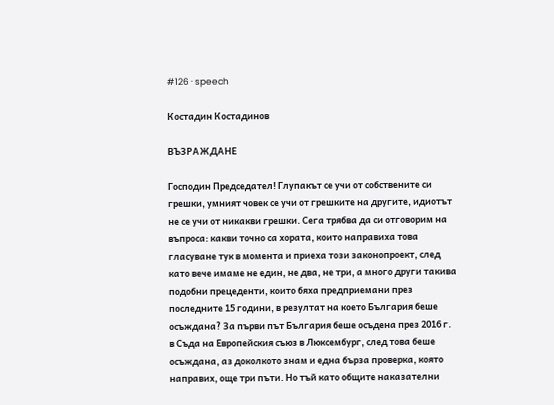#126 · speech

Костадин Костадинов

ВЪЗРАЖДАНЕ

Господин Председател! Глупакът се учи от собствените си грешки, умният човек се учи от грешките на другите, идиотът не се учи от никакви грешки. Сега трябва да си отговорим на въпроса: какви точно са хората, които направиха това гласуване тук в момента и приеха този законопроект, след като вече имаме не един, не два, не три, а много други такива подобни прецеденти, които бяха предприемани през последните 15 години, в резултат на което България беше осъждана? За първи път България беше осъдена през 2016 г. в Съда на Европейския съюз в Люксембург, след това беше осъждана, аз доколкото знам и една бърза проверка, която направих, още три пъти. Но тъй като общите наказателни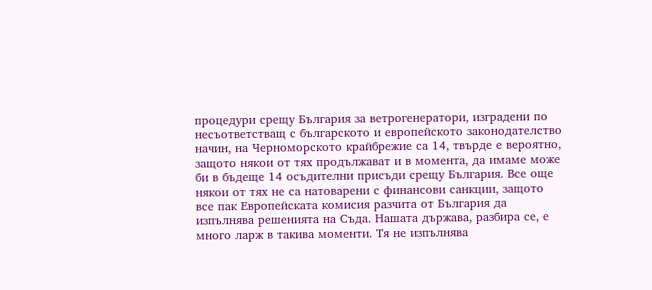процедури срещу България за ветрогенератори, изградени по несъответстващ с българското и европейското законодателство начин, на Черноморското крайбрежие са 14, твърде е вероятно, защото някои от тях продължават и в момента, да имаме може би в бъдеще 14 осъдителни присъди срещу България. Все още някои от тях не са натоварени с финансови санкции, защото все пак Европейската комисия разчита от България да изпълнява решенията на Съда. Нашата държава, разбира се, е много ларж в такива моменти. Тя не изпълнява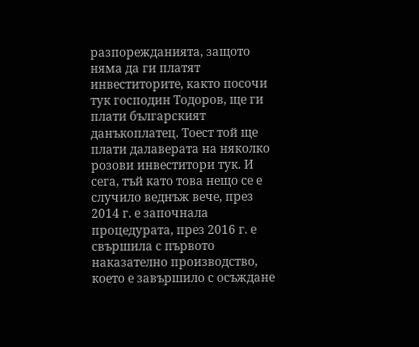разпорежданията, защото няма да ги платят инвеститорите, както посочи тук господин Тодоров, ще ги плати българският данъкоплатец. Тоест той ще плати далаверата на няколко розови инвеститори тук. И сега, тъй като това нещо се е случило веднъж вече, през 2014 г. е започнала процедурата, през 2016 г. е свършила с първото наказателно производство, което е завършило с осъждане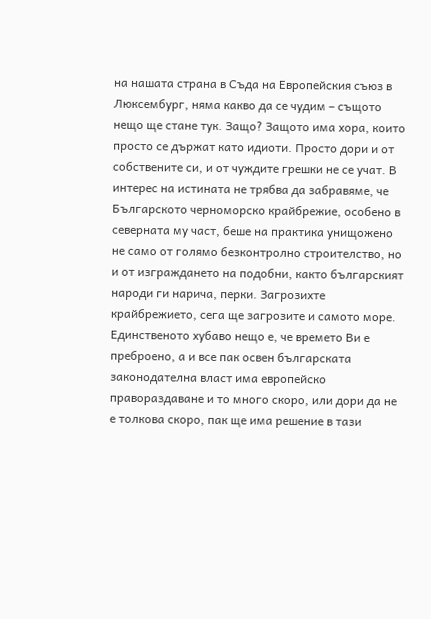на нашата страна в Съда на Европейския съюз в Люксембург, няма какво да се чудим – същото нещо ще стане тук. Защо? Защото има хора, които просто се държат като идиоти. Просто дори и от собствените си, и от чуждите грешки не се учат. В интерес на истината не трябва да забравяме, че Българското черноморско крайбрежие, особено в северната му част, беше на практика унищожено не само от голямо безконтролно строителство, но и от изграждането на подобни, както българският народи ги нарича, перки. Загрозихте крайбрежието, сега ще загрозите и самото море. Единственото хубаво нещо е, че времето Ви е преброено, а и все пак освен българската законодателна власт има европейско правораздаване и то много скоро, или дори да не е толкова скоро, пак ще има решение в тази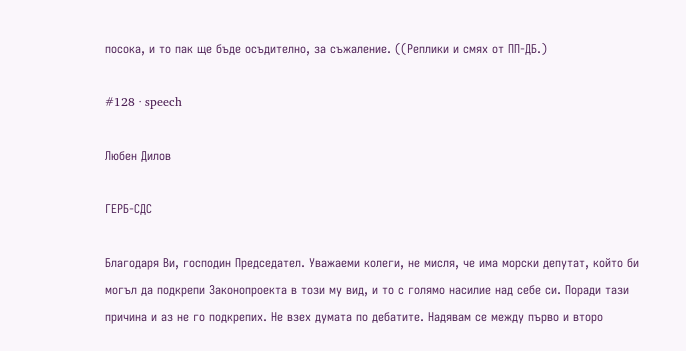посока, и то пак ще бъде осъдително, за съжаление. ((Реплики и смях от ПП-ДБ.)

#128 · speech

Любен Дилов

ГЕРБ-СДС

Благодаря Ви, господин Председател. Уважаеми колеги, не мисля, че има морски депутат, който би могъл да подкрепи Законопроекта в този му вид, и то с голямо насилие над себе си. Поради тази причина и аз не го подкрепих. Не взех думата по дебатите. Надявам се между първо и второ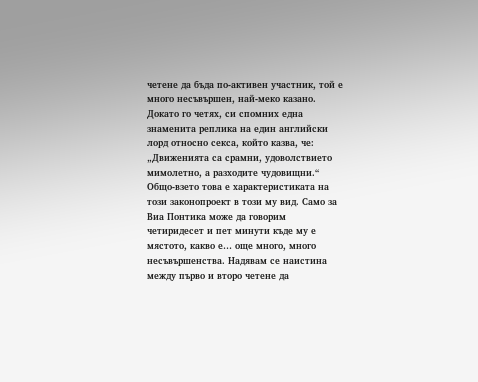четене да бъда по-активен участник, той е много несъвършен, най-меко казано. Докато го четях, си спомних една знаменита реплика на един английски лорд относно секса, който казва, че: „Движенията са срамни, удоволствието мимолетно, а разходите чудовищни.“ Общо-взето това е характеристиката на този законопроект в този му вид. Само за Виа Понтика може да говорим четиридесет и пет минути къде му е мястото, какво е… още много, много несъвършенства. Надявам се наистина между първо и второ четене да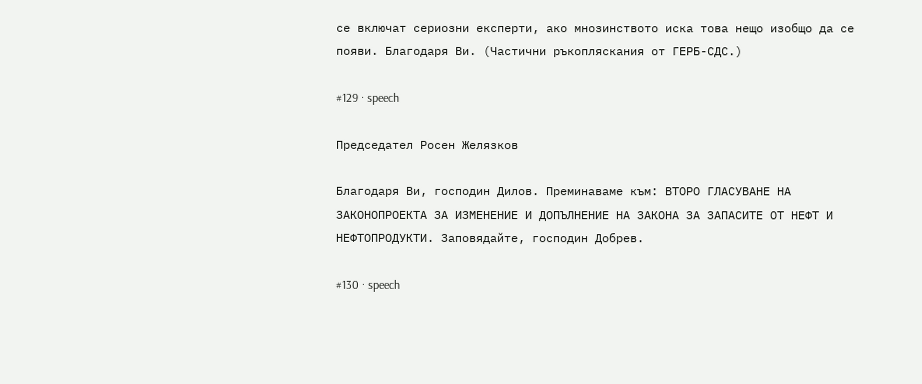се включат сериозни експерти, ако мнозинството иска това нещо изобщо да се появи. Благодаря Ви. (Частични ръкопляскания от ГЕРБ-СДС.)

#129 · speech

Председател Росен Желязков

Благодаря Ви, господин Дилов. Преминаваме към: ВТОРО ГЛАСУВАНЕ НА ЗАКОНОПРОЕКТА ЗА ИЗМЕНЕНИЕ И ДОПЪЛНЕНИЕ НА ЗАКОНА ЗА ЗАПАСИТЕ ОТ НЕФТ И НЕФТОПРОДУКТИ. Заповядайте, господин Добрев.

#130 · speech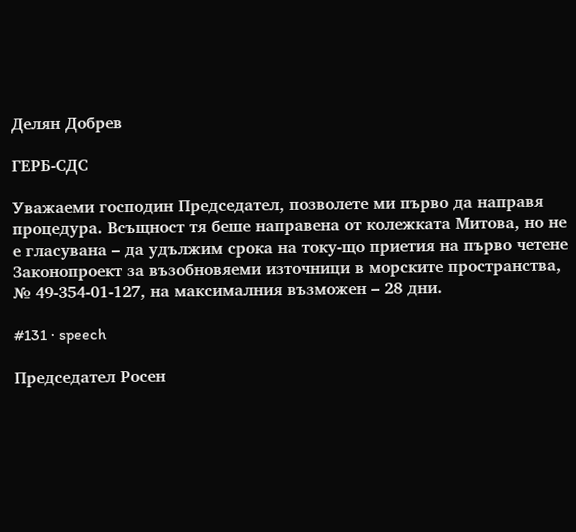Делян Добрев

ГЕРБ-СДС

Уважаеми господин Председател, позволете ми първо да направя процедура. Всъщност тя беше направена от колежката Митова, но не е гласувана – да удължим срока на току-що приетия на първо четене Законопроект за възобновяеми източници в морските пространства, № 49-354-01-127, на максималния възможен – 28 дни.

#131 · speech

Председател Росен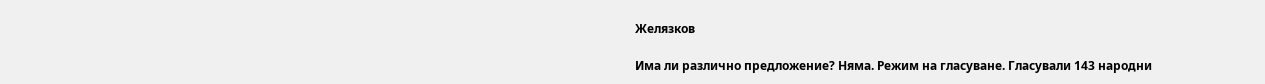Желязков

Има ли различно предложение? Няма. Режим на гласуване. Гласували 143 народни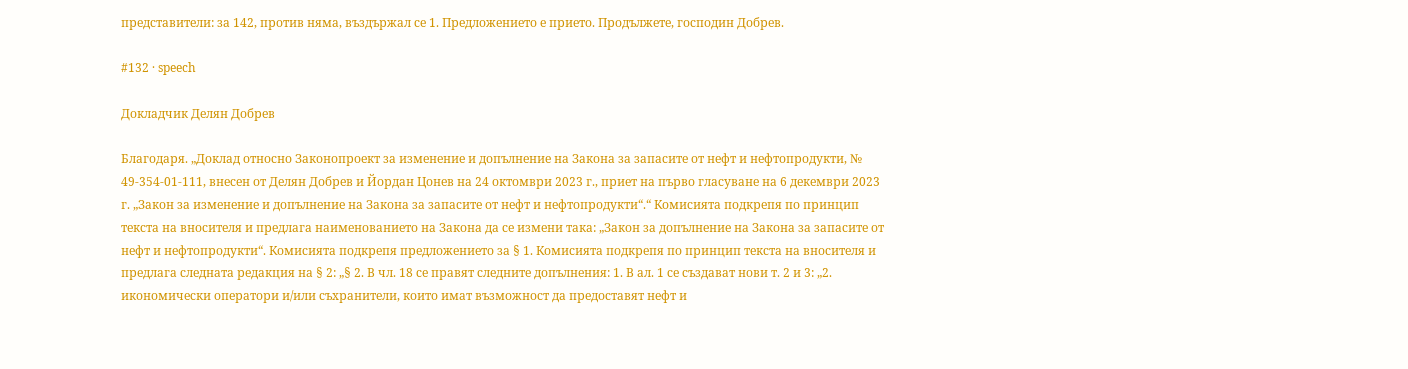представители: за 142, против няма, въздържал се 1. Предложението е прието. Продължете, господин Добрев.

#132 · speech

Докладчик Делян Добрев

Благодаря. „Доклад относно Законопроект за изменение и допълнение на Закона за запасите от нефт и нефтопродукти, № 49-354-01-111, внесен от Делян Добрев и Йордан Цонев на 24 октомври 2023 г., приет на първо гласуване на 6 декември 2023 г. „Закон за изменение и допълнение на Закона за запасите от нефт и нефтопродукти“.“ Комисията подкрепя по принцип текста на вносителя и предлага наименованието на Закона да се измени така: „Закон за допълнение на Закона за запасите от нефт и нефтопродукти“. Комисията подкрепя предложението за § 1. Комисията подкрепя по принцип текста на вносителя и предлага следната редакция на § 2: „§ 2. В чл. 18 се правят следните допълнения: 1. В ал. 1 се създават нови т. 2 и 3: „2. икономически оператори и/или съхранители, които имат възможност да предоставят нефт и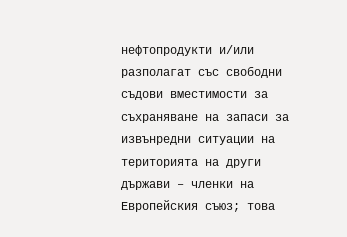нефтопродукти и/или разполагат със свободни съдови вместимости за съхраняване на запаси за извънредни ситуации на територията на други държави – членки на Европейския съюз; това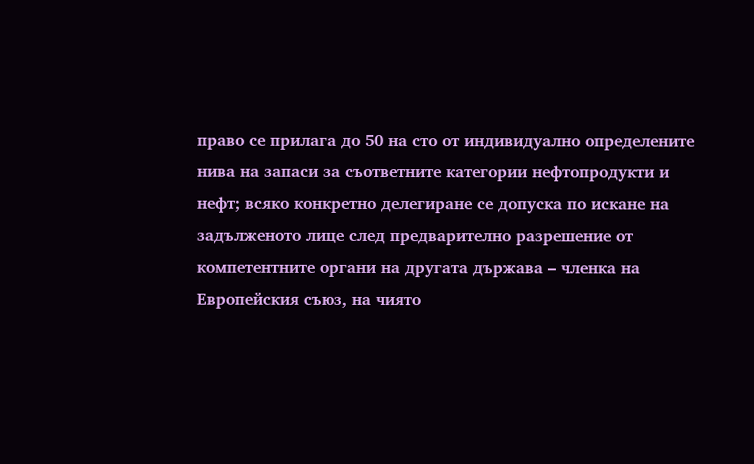право се прилага до 50 на сто от индивидуално определените нива на запаси за съответните категории нефтопродукти и нефт; всяко конкретно делегиране се допуска по искане на задълженото лице след предварително разрешение от компетентните органи на другата държава – членка на Европейския съюз, на чиято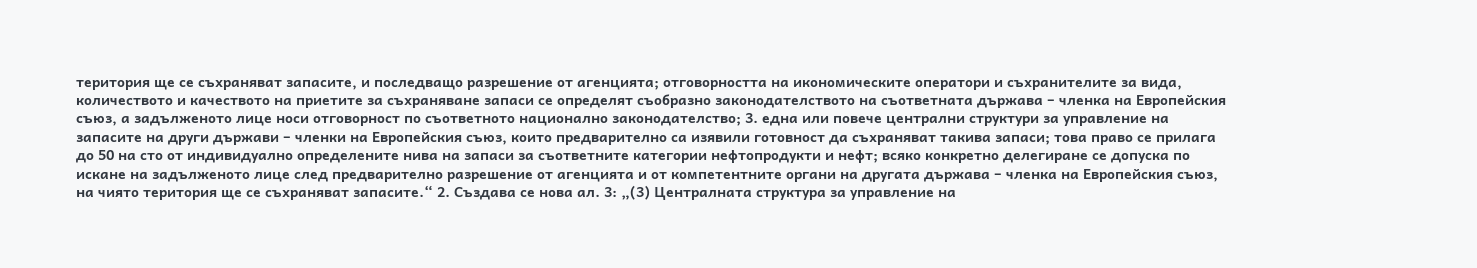територия ще се съхраняват запасите, и последващо разрешение от агенцията; отговорността на икономическите оператори и съхранителите за вида, количеството и качеството на приетите за съхраняване запаси се определят съобразно законодателството на съответната държава – членка на Европейския съюз, а задълженото лице носи отговорност по съответното национално законодателство; 3. една или повече централни структури за управление на запасите на други държави – членки на Европейския съюз, които предварително са изявили готовност да съхраняват такива запаси; това право се прилага до 50 на сто от индивидуално определените нива на запаси за съответните категории нефтопродукти и нефт; всяко конкретно делегиране се допуска по искане на задълженото лице след предварително разрешение от агенцията и от компетентните органи на другата държава – членка на Европейския съюз, на чиято територия ще се съхраняват запасите.“ 2. Създава се нова ал. 3: „(3) Централната структура за управление на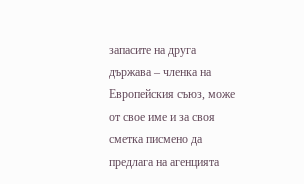запасите на друга държава – членка на Европейския съюз, може от свое име и за своя сметка писмено да предлага на агенцията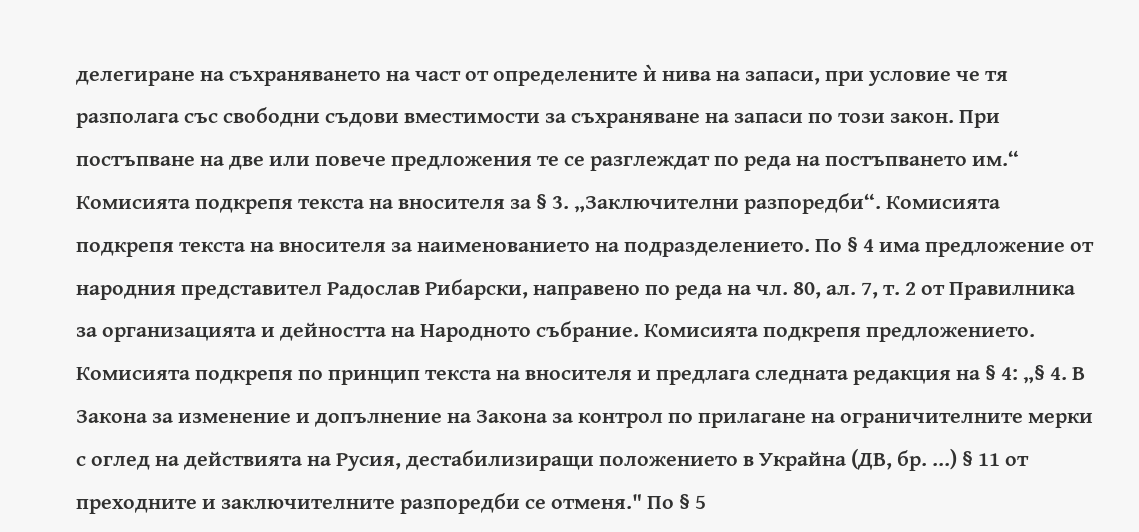делегиране на съхраняването на част от определените ѝ нива на запаси, при условие че тя разполага със свободни съдови вместимости за съхраняване на запаси по този закон. При постъпване на две или повече предложения те се разглеждат по реда на постъпването им.“ Комисията подкрепя текста на вносителя за § 3. „Заключителни разпоредби“. Комисията подкрепя текста на вносителя за наименованието на подразделението. По § 4 има предложение от народния представител Радослав Рибарски, направено по реда на чл. 80, ал. 7, т. 2 от Правилника за организацията и дейността на Народното събрание. Комисията подкрепя предложението. Комисията подкрепя по принцип текста на вносителя и предлага следната редакция на § 4: „§ 4. В Закона за изменение и допълнение на Закона за контрол по прилагане на ограничителните мерки с оглед на действията на Русия, дестабилизиращи положението в Украйна (ДВ, бр. ...) § 11 от преходните и заключителните разпоредби се отменя." По § 5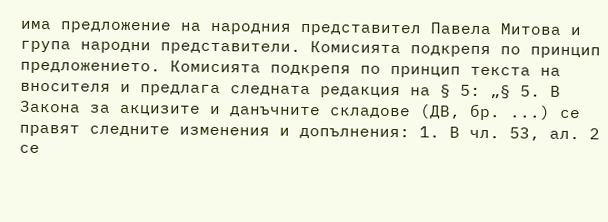има предложение на народния представител Павела Митова и група народни представители. Комисията подкрепя по принцип предложението. Комисията подкрепя по принцип текста на вносителя и предлага следната редакция на § 5: „§ 5. В Закона за акцизите и данъчните складове (ДВ, бр. ...) се правят следните изменения и допълнения: 1. В чл. 53, ал. 2 се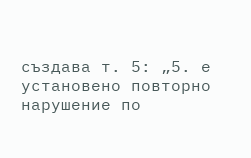създава т. 5: „5. е установено повторно нарушение по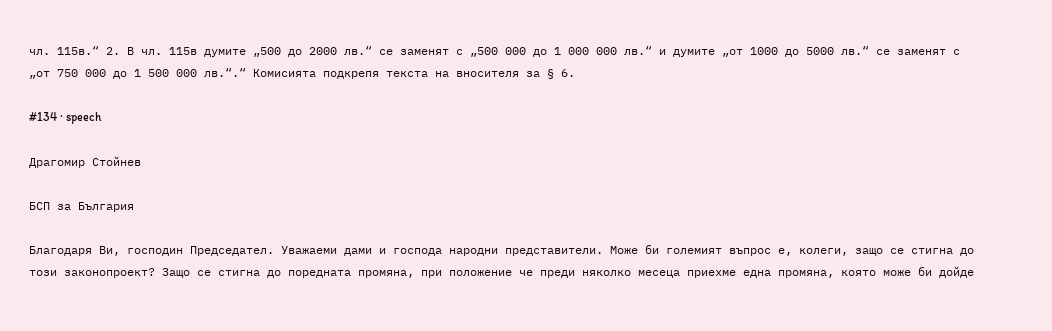чл. 115в.“ 2. В чл. 115в думите „500 до 2000 лв.“ се заменят с „500 000 до 1 000 000 лв.“ и думите „от 1000 до 5000 лв.“ се заменят с „от 750 000 до 1 500 000 лв.“.“ Комисията подкрепя текста на вносителя за § 6.

#134 · speech

Драгомир Стойнев

БСП за България

Благодаря Ви, господин Председател. Уважаеми дами и господа народни представители. Може би големият въпрос е, колеги, защо се стигна до този законопроект? Защо се стигна до поредната промяна, при положение че преди няколко месеца приехме една промяна, която може би дойде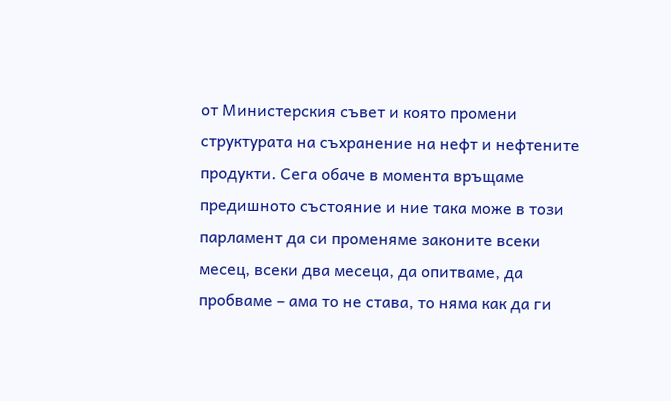от Министерския съвет и която промени структурата на съхранение на нефт и нефтените продукти. Сега обаче в момента връщаме предишното състояние и ние така може в този парламент да си променяме законите всеки месец, всеки два месеца, да опитваме, да пробваме – ама то не става, то няма как да ги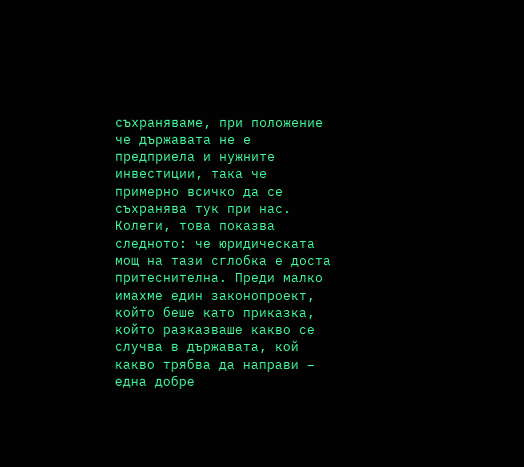съхраняваме, при положение че държавата не е предприела и нужните инвестиции, така че примерно всичко да се съхранява тук при нас. Колеги, това показва следното: че юридическата мощ на тази сглобка е доста притеснителна. Преди малко имахме един законопроект, който беше като приказка, който разказваше какво се случва в държавата, кой какво трябва да направи – една добре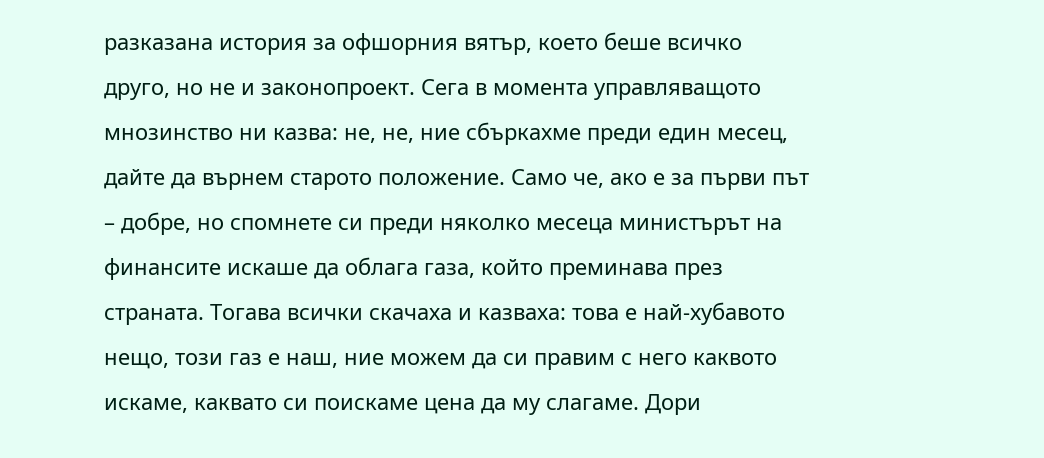разказана история за офшорния вятър, което беше всичко друго, но не и законопроект. Сега в момента управляващото мнозинство ни казва: не, не, ние сбъркахме преди един месец, дайте да върнем старото положение. Само че, ако е за първи път – добре, но спомнете си преди няколко месеца министърът на финансите искаше да облага газа, който преминава през страната. Тогава всички скачаха и казваха: това е най-хубавото нещо, този газ е наш, ние можем да си правим с него каквото искаме, каквато си поискаме цена да му слагаме. Дори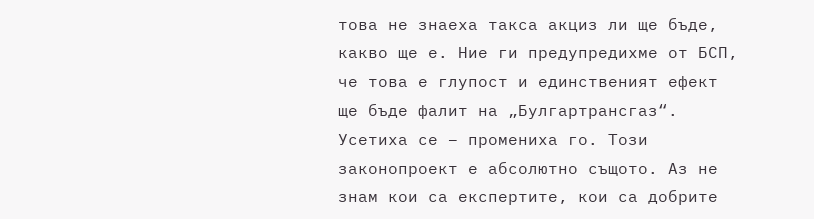това не знаеха такса акциз ли ще бъде, какво ще е. Ние ги предупредихме от БСП, че това е глупост и единственият ефект ще бъде фалит на „Булгартрансгаз“. Усетиха се – промениха го. Този законопроект е абсолютно същото. Аз не знам кои са експертите, кои са добрите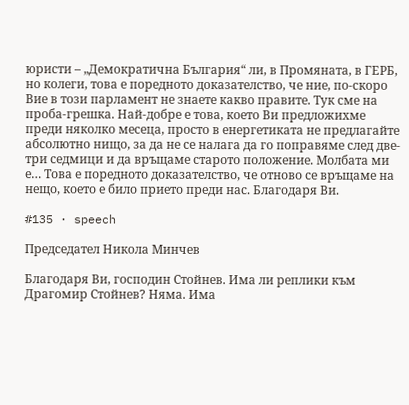юристи – „Демократична България“ ли, в Промяната, в ГЕРБ, но колеги, това е поредното доказателство, че ние, по-скоро Вие в този парламент не знаете какво правите. Тук сме на проба-грешка. Най-добре е това, което Ви предложихме преди няколко месеца, просто в енергетиката не предлагайте абсолютно нищо, за да не се налага да го поправяме след две-три седмици и да връщаме старото положение. Молбата ми е… Това е поредното доказателство, че отново се връщаме на нещо, което е било прието преди нас. Благодаря Ви.

#135 · speech

Председател Никола Минчев

Благодаря Ви, господин Стойнев. Има ли реплики към Драгомир Стойнев? Няма. Има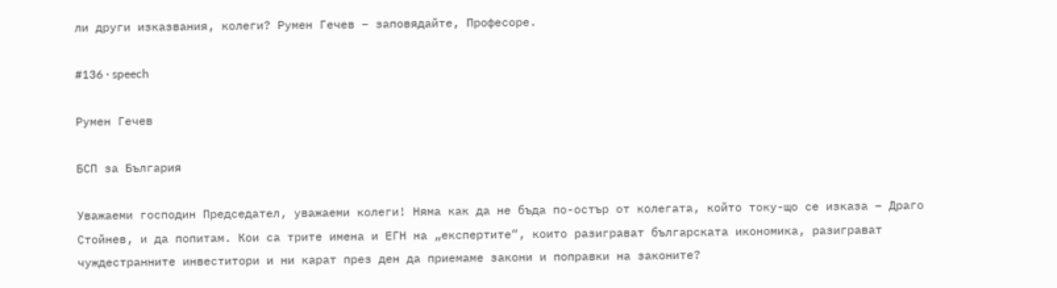ли други изказвания, колеги? Румен Гечев – заповядайте, Професоре.

#136 · speech

Румен Гечев

БСП за България

Уважаеми господин Председател, уважаеми колеги! Няма как да не бъда по-остър от колегата, който току-що се изказа – Драго Стойнев, и да попитам. Кои са трите имена и ЕГН на „експертите“, които разиграват българската икономика, разиграват чуждестранните инвеститори и ни карат през ден да приемаме закони и поправки на законите?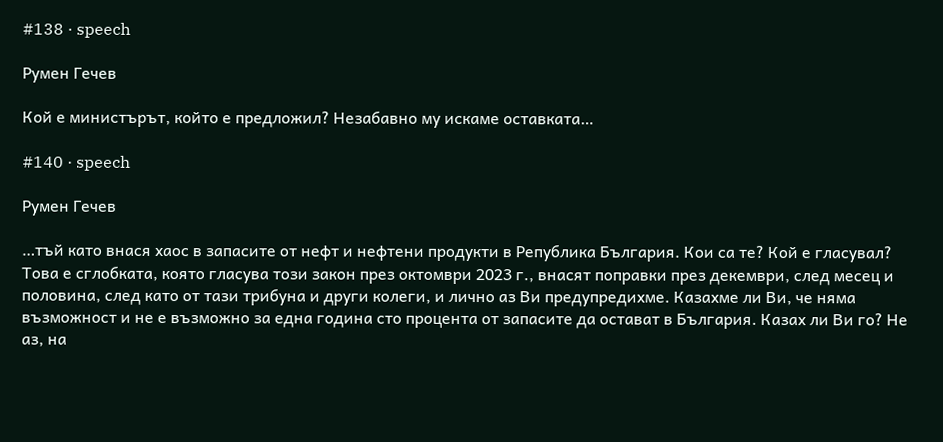#138 · speech

Румен Гечев

Кой е министърът, който е предложил? Незабавно му искаме оставката…

#140 · speech

Румен Гечев

…тъй като внася хаос в запасите от нефт и нефтени продукти в Република България. Кои са те? Кой е гласувал? Това е сглобката, която гласува този закон през октомври 2023 г., внасят поправки през декември, след месец и половина, след като от тази трибуна и други колеги, и лично аз Ви предупредихме. Казахме ли Ви, че няма възможност и не е възможно за една година сто процента от запасите да остават в България. Казах ли Ви го? Не аз, на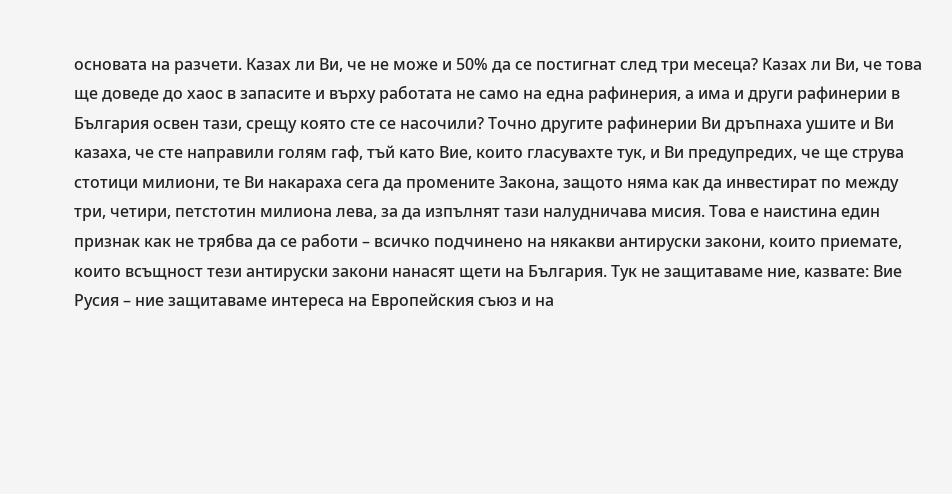основата на разчети. Казах ли Ви, че не може и 50% да се постигнат след три месеца? Казах ли Ви, че това ще доведе до хаос в запасите и върху работата не само на една рафинерия, а има и други рафинерии в България освен тази, срещу която сте се насочили? Точно другите рафинерии Ви дръпнаха ушите и Ви казаха, че сте направили голям гаф, тъй като Вие, които гласувахте тук, и Ви предупредих, че ще струва стотици милиони, те Ви накараха сега да промените Закона, защото няма как да инвестират по между три, четири, петстотин милиона лева, за да изпълнят тази налудничава мисия. Това е наистина един признак как не трябва да се работи – всичко подчинено на някакви антируски закони, които приемате, които всъщност тези антируски закони нанасят щети на България. Тук не защитаваме ние, казвате: Вие Русия – ние защитаваме интереса на Европейския съюз и на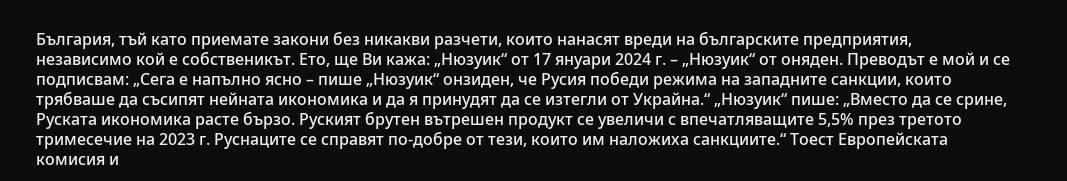България, тъй като приемате закони без никакви разчети, които нанасят вреди на българските предприятия, независимо кой е собственикът. Ето, ще Ви кажа: „Нюзуик“ от 17 януари 2024 г. – „Нюзуик“ от оняден. Преводът е мой и се подписвам: „Сега е напълно ясно – пише „Нюзуик“ онзиден, че Русия победи режима на западните санкции, които трябваше да съсипят нейната икономика и да я принудят да се изтегли от Украйна.“ „Нюзуик“ пише: „Вместо да се срине, Руската икономика расте бързо. Руският брутен вътрешен продукт се увеличи с впечатляващите 5,5% през третото тримесечие на 2023 г. Руснаците се справят по-добре от тези, които им наложиха санкциите.“ Тоест Европейската комисия и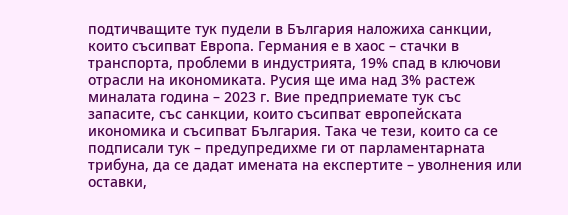подтичващите тук пудели в България наложиха санкции, които съсипват Европа. Германия е в хаос – стачки в транспорта, проблеми в индустрията, 19% спад в ключови отрасли на икономиката. Русия ще има над 3% растеж миналата година – 2023 г. Вие предприемате тук със запасите, със санкции, които съсипват европейската икономика и съсипват България. Така че тези, които са се подписали тук – предупредихме ги от парламентарната трибуна, да се дадат имената на експертите – уволнения или оставки,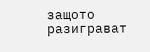защото разиграват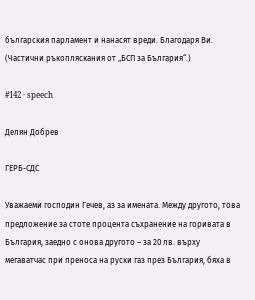българския парламент и нанасят вреди. Благодаря Ви. (Частични ръкопляскания от „БСП за България“.)

#142 · speech

Делян Добрев

ГЕРБ-СДС

Уважаеми господин Гечев, аз за имената. Между другото, това предложение за стоте процента съхранение на горивата в България, заедно с онова другото – за 20 лв. върху мегаватчас при преноса на руски газ през България, бяха в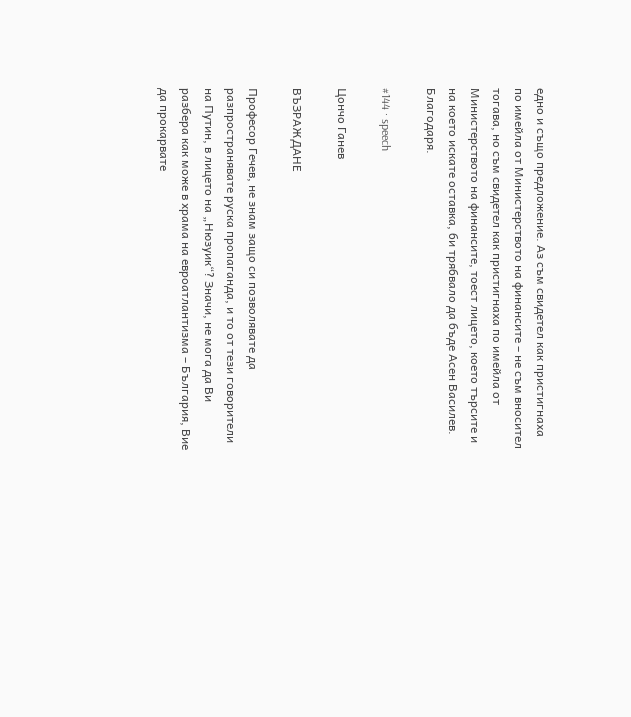едно и също предложение. Аз съм свидетел как пристигнаха по имейла от Министерството на финансите – не съм вносител тогава, но съм свидетел как пристигнаха по имейла от Министерството на финансите, тоест лицето, което търсите и на което искате оставка, би трябвало да бъде Асен Василев. Благодаря.

#144 · speech

Цончо Ганев

ВЪЗРАЖДАНЕ

Професор Гечев, не знам защо си позволявате да разпространявате руска пропаганда, и то от тези говорители на Путин, в лицето на „Нюзуик“? Значи, не мога да Ви разбера как може в храма на евроатлантизма – България, Вие да прокарвате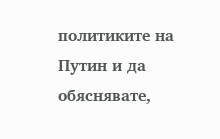политиките на Путин и да обяснявате,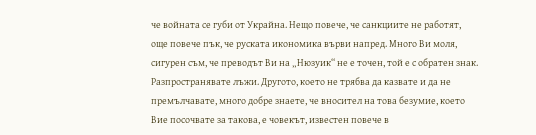че войната се губи от Украйна. Нещо повече, че санкциите не работят, още повече пък, че руската икономика върви напред. Много Ви моля, сигурен съм, че преводът Ви на „Нюзуик“ не е точен, той е с обратен знак. Разпространявате лъжи. Другото, което не трябва да казвате и да не премълчавате, много добре знаете, че вносител на това безумие, което Вие посочвате за такова, е човекът, известен повече в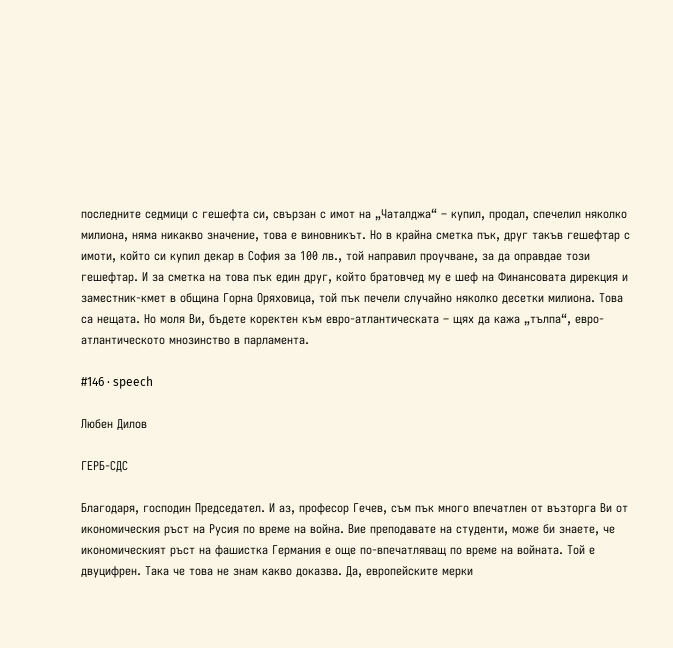последните седмици с гешефта си, свързан с имот на „Чаталджа“ – купил, продал, спечелил няколко милиона, няма никакво значение, това е виновникът. Но в крайна сметка пък, друг такъв гешефтар с имоти, който си купил декар в София за 100 лв., той направил проучване, за да оправдае този гешефтар. И за сметка на това пък един друг, който братовчед му е шеф на Финансовата дирекция и заместник-кмет в община Горна Оряховица, той пък печели случайно няколко десетки милиона. Това са нещата. Но моля Ви, бъдете коректен към евро-атлантическата – щях да кажа „тълпа“, евро-атлантическото мнозинство в парламента.

#146 · speech

Любен Дилов

ГЕРБ-СДС

Благодаря, господин Председател. И аз, професор Гечев, съм пък много впечатлен от възторга Ви от икономическия ръст на Русия по време на война. Вие преподавате на студенти, може би знаете, че икономическият ръст на фашистка Германия е още по-впечатляващ по време на войната. Той е двуцифрен. Така че това не знам какво доказва. Да, европейските мерки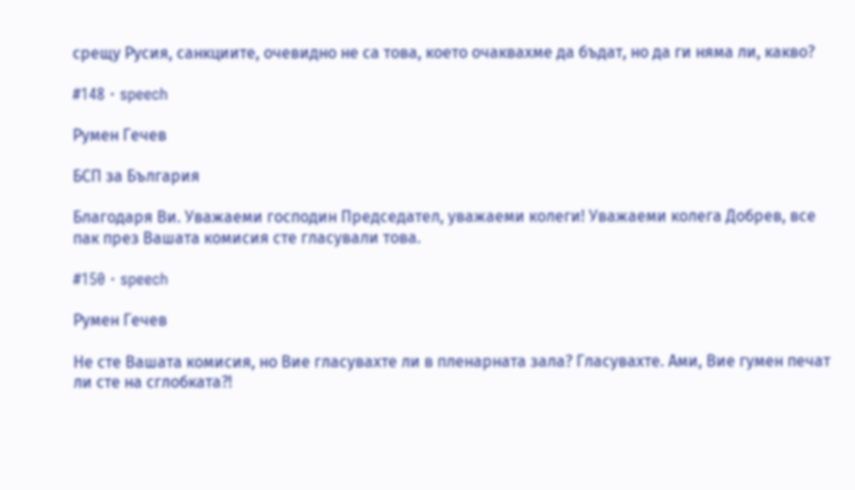срещу Русия, санкциите, очевидно не са това, което очаквахме да бъдат, но да ги няма ли, какво?

#148 · speech

Румен Гечев

БСП за България

Благодаря Ви. Уважаеми господин Председател, уважаеми колеги! Уважаеми колега Добрев, все пак през Вашата комисия сте гласували това.

#150 · speech

Румен Гечев

Не сте Вашата комисия, но Вие гласувахте ли в пленарната зала? Гласувахте. Ами, Вие гумен печат ли сте на сглобката?!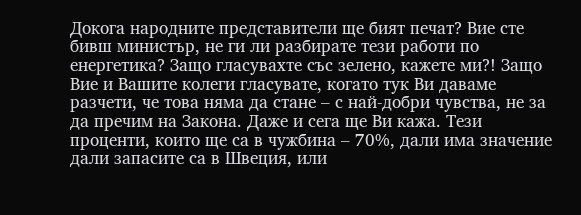Докога народните представители ще бият печат? Вие сте бивш министър, не ги ли разбирате тези работи по енергетика? Защо гласувахте със зелено, кажете ми?! Защо Вие и Вашите колеги гласувате, когато тук Ви даваме разчети, че това няма да стане – с най-добри чувства, не за да пречим на Закона. Даже и сега ще Ви кажа. Тези проценти, които ще са в чужбина – 70%, дали има значение дали запасите са в Швеция, или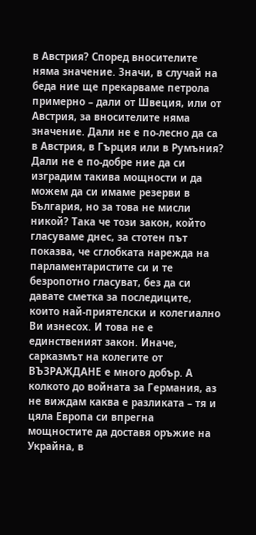в Австрия? Според вносителите няма значение. Значи, в случай на беда ние ще прекарваме петрола примерно – дали от Швеция, или от Австрия, за вносителите няма значение. Дали не е по-лесно да са в Австрия, в Гърция или в Румъния? Дали не е по-добре ние да си изградим такива мощности и да можем да си имаме резерви в България, но за това не мисли никой? Така че този закон, който гласуваме днес, за стотен път показва, че сглобката нарежда на парламентаристите си и те безропотно гласуват, без да си давате сметка за последиците, които най-приятелски и колегиално Ви изнесох. И това не е единственият закон. Иначе, сарказмът на колегите от ВЪЗРАЖДАНЕ е много добър. А колкото до войната за Германия, аз не виждам каква е разликата – тя и цяла Европа си впрегна мощностите да доставя оръжие на Украйна, в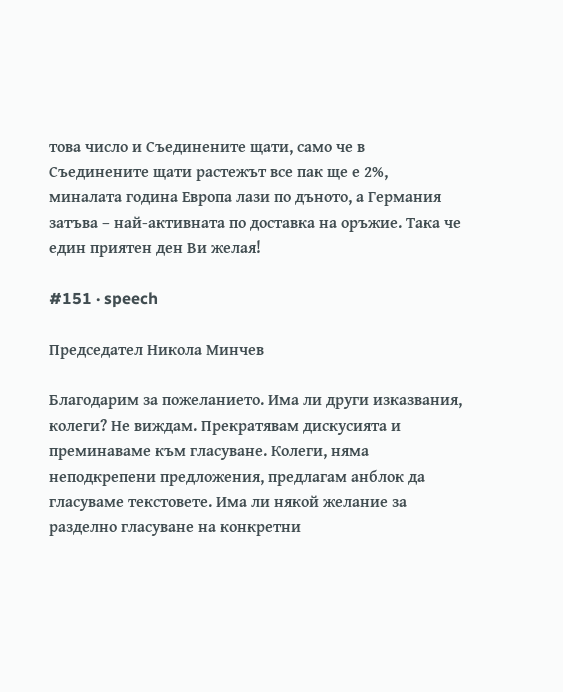това число и Съединените щати, само че в Съединените щати растежът все пак ще е 2%, миналата година Европа лази по дъното, а Германия затъва – най-активната по доставка на оръжие. Така че един приятен ден Ви желая!

#151 · speech

Председател Никола Минчев

Благодарим за пожеланието. Има ли други изказвания, колеги? Не виждам. Прекратявам дискусията и преминаваме към гласуване. Колеги, няма неподкрепени предложения, предлагам анблок да гласуваме текстовете. Има ли някой желание за разделно гласуване на конкретни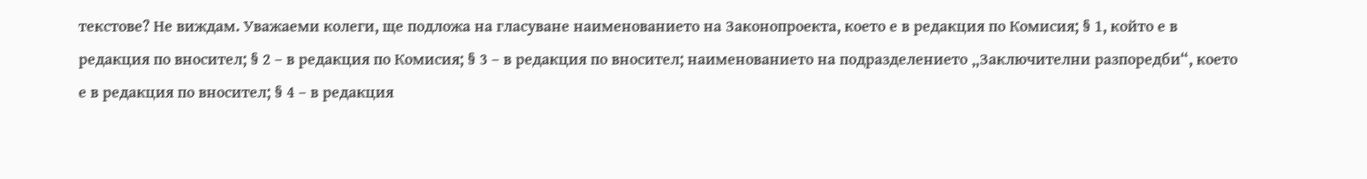текстове? Не виждам. Уважаеми колеги, ще подложа на гласуване наименованието на Законопроекта, което е в редакция по Комисия; § 1, който е в редакция по вносител; § 2 – в редакция по Комисия; § 3 – в редакция по вносител; наименованието на подразделението „Заключителни разпоредби“, което е в редакция по вносител; § 4 – в редакция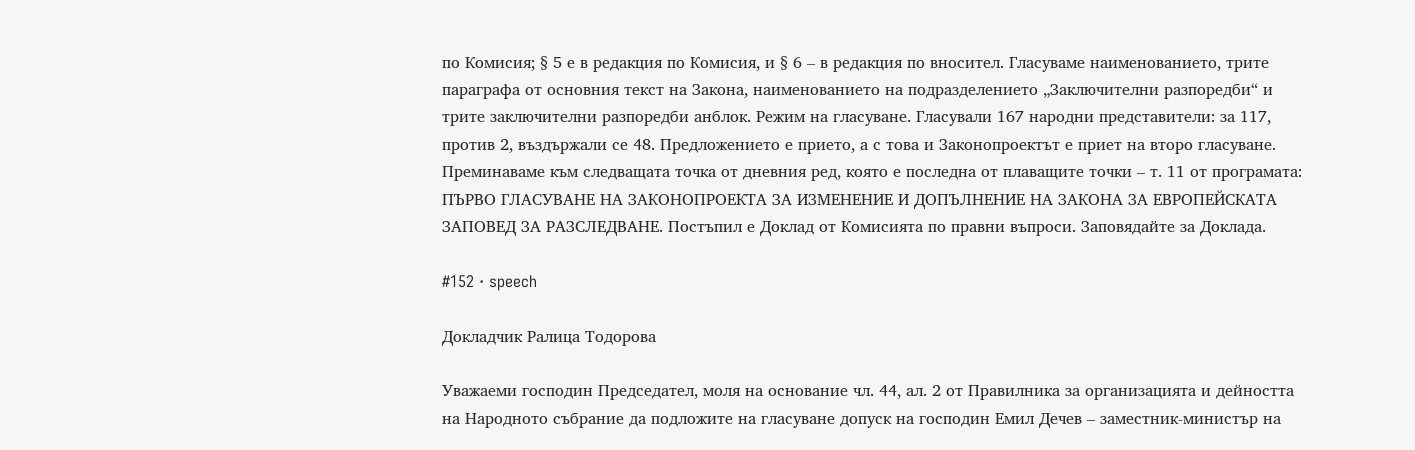по Комисия; § 5 е в редакция по Комисия, и § 6 – в редакция по вносител. Гласуваме наименованието, трите параграфа от основния текст на Закона, наименованието на подразделението „Заключителни разпоредби“ и трите заключителни разпоредби анблок. Режим на гласуване. Гласували 167 народни представители: за 117, против 2, въздържали се 48. Предложението е прието, а с това и Законопроектът е приет на второ гласуване. Преминаваме към следващата точка от дневния ред, която е последна от плаващите точки – т. 11 от програмата: ПЪРВО ГЛАСУВАНЕ НА ЗАКОНОПРОЕКТА ЗА ИЗМЕНЕНИЕ И ДОПЪЛНЕНИЕ НА ЗАКОНА ЗА ЕВРОПЕЙСКАТА ЗАПОВЕД ЗА РАЗСЛЕДВАНЕ. Постъпил е Доклад от Комисията по правни въпроси. Заповядайте за Доклада.

#152 · speech

Докладчик Ралица Тодорова

Уважаеми господин Председател, моля на основание чл. 44, ал. 2 от Правилника за организацията и дейността на Народното събрание да подложите на гласуване допуск на господин Емил Дечев – заместник-министър на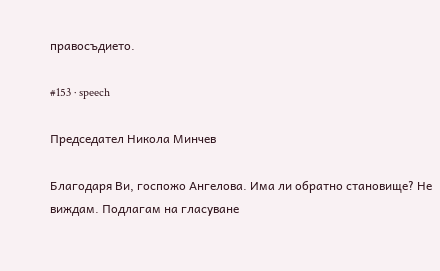правосъдието.

#153 · speech

Председател Никола Минчев

Благодаря Ви, госпожо Ангелова. Има ли обратно становище? Не виждам. Подлагам на гласуване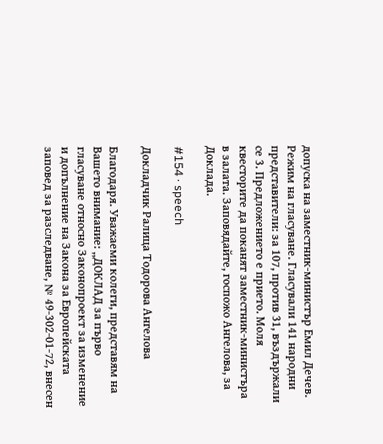допуска на заместник-министър Емил Дечев. Режим на гласуване. Гласували 141 народни представители: за 107, против 31, въздържали се 3. Предложението е прието. Моля квесторите да поканят заместник-министъра в залата. Заповядайте, госпожо Ангелова, за Доклада.

#154 · speech

Докладчик Ралица Тодорова Ангелова

Благодаря. Уважаеми колеги, представям на Вашето внимание: „ДОКЛАД за първо гласуване относно Законопроект за изменение и допълнение на Закона за Европейската заповед за разследване, № 49-302-01-72, внесен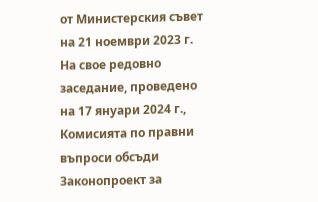от Министерския съвет на 21 ноември 2023 г. На свое редовно заседание, проведено на 17 януари 2024 г., Комисията по правни въпроси обсъди Законопроект за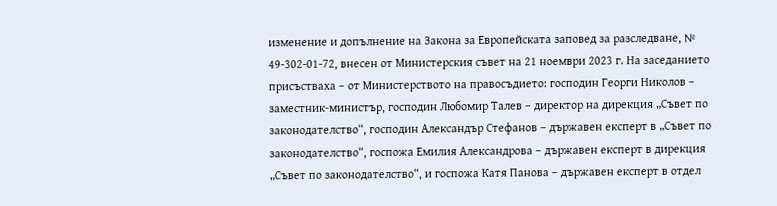изменение и допълнение на Закона за Европейската заповед за разследване, № 49-302-01-72, внесен от Министерския съвет на 21 ноември 2023 г. На заседанието присъстваха – от Министерството на правосъдието: господин Георги Николов – заместник-министър, господин Любомир Талев – директор на дирекция „Съвет по законодателство“, господин Александър Стефанов – държавен експерт в „Съвет по законодателство“, госпожа Емилия Александрова – държавен експерт в дирекция „Съвет по законодателство“, и госпожа Катя Панова – държавен експерт в отдел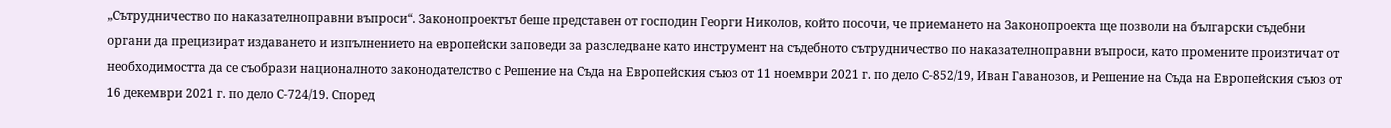„Сътрудничество по наказателноправни въпроси“. Законопроектът беше представен от господин Георги Николов, който посочи, че приемането на Законопроекта ще позволи на български съдебни органи да прецизират издаването и изпълнението на европейски заповеди за разследване като инструмент на съдебното сътрудничество по наказателноправни въпроси, като промените произтичат от необходимостта да се съобрази националното законодателство с Решение на Съда на Европейския съюз от 11 ноември 2021 г. по дело С-852/19, Иван Гаванозов, и Решение на Съда на Европейския съюз от 16 декември 2021 г. по дело С-724/19. Според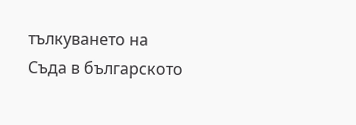тълкуването на Съда в българското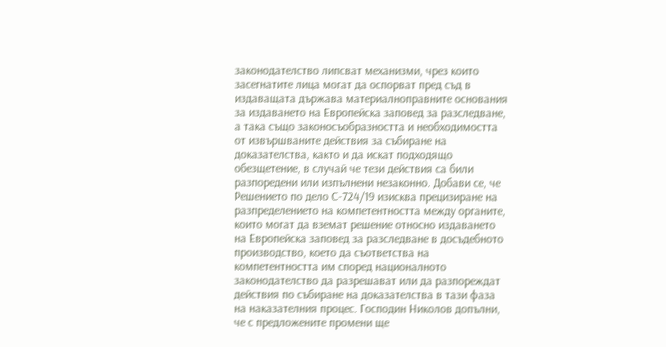законодателство липсват механизми, чрез които засегнатите лица могат да оспорват пред съд в издаващата държава материалноправните основания за издаването на Европейска заповед за разследване, а така също законосъобразността и необходимостта от извършваните действия за събиране на доказателства, както и да искат подходящо обезщетение, в случай че тези действия са били разпоредени или изпълнени незаконно. Добави се, че Решението по дело С-724/19 изисква прецизиране на разпределението на компетентността между органите, които могат да вземат решение относно издаването на Европейска заповед за разследване в досъдебното производство, което да съответства на компетентността им според националното законодателство да разрешават или да разпореждат действия по събиране на доказателства в тази фаза на наказателния процес. Господин Николов допълни, че с предложените промени ще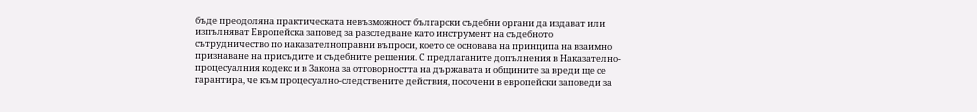бъде преодоляна практическата невъзможност български съдебни органи да издават или изпълняват Европейска заповед за разследване като инструмент на съдебното сътрудничество по наказателноправни въпроси, което се основава на принципа на взаимно признаване на присъдите и съдебните решения. С предлаганите допълнения в Наказателно-процесуалния кодекс и в Закона за отговорността на държавата и общините за вреди ще се гарантира, че към процесуално-следствените действия, посочени в европейски заповеди за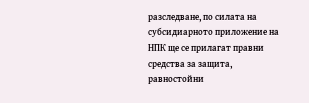разследване, по силата на субсидиарното приложение на НПК ще се прилагат правни средства за защита, равностойни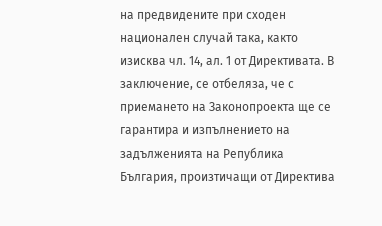на предвидените при сходен национален случай така, както изисква чл. 14, ал. 1 от Директивата. В заключение, се отбеляза, че с приемането на Законопроекта ще се гарантира и изпълнението на задълженията на Република България, произтичащи от Директива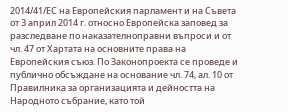2014/41/ЕС на Европейския парламент и на Съвета от 3 април 2014 г. относно Европейска заповед за разследване по наказателноправни въпроси и от чл. 47 от Хартата на основните права на Европейския съюз. По Законопроекта се проведе и публично обсъждане на основание чл. 74, ал. 10 от Правилника за организацията и дейността на Народното събрание, като той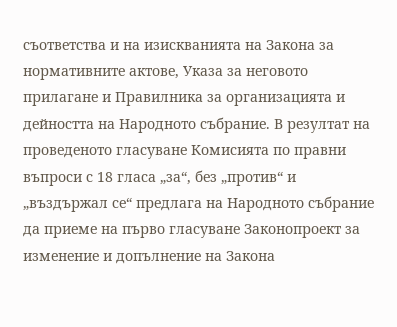съответства и на изискванията на Закона за нормативните актове, Указа за неговото прилагане и Правилника за организацията и дейността на Народното събрание. В резултат на проведеното гласуване Комисията по правни въпроси с 18 гласа „за“, без „против“ и „въздържал се“ предлага на Народното събрание да приеме на първо гласуване Законопроект за изменение и допълнение на Закона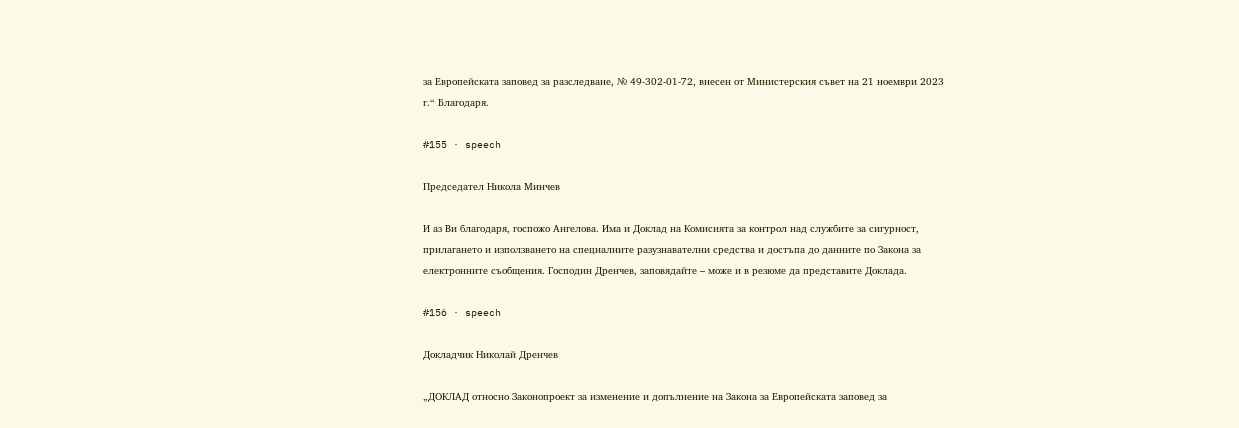за Европейската заповед за разследване, № 49-302-01-72, внесен от Министерския съвет на 21 ноември 2023 г.“ Благодаря.

#155 · speech

Председател Никола Минчев

И аз Ви благодаря, госпожо Ангелова. Има и Доклад на Комисията за контрол над службите за сигурност, прилагането и използването на специалните разузнавателни средства и достъпа до данните по Закона за електронните съобщения. Господин Дренчев, заповядайте – може и в резюме да представите Доклада.

#156 · speech

Докладчик Николай Дренчев

„ДОКЛАД относно Законопроект за изменение и допълнение на Закона за Европейската заповед за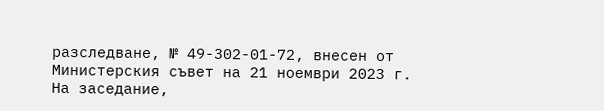разследване, № 49-302-01-72, внесен от Министерския съвет на 21 ноември 2023 г. На заседание,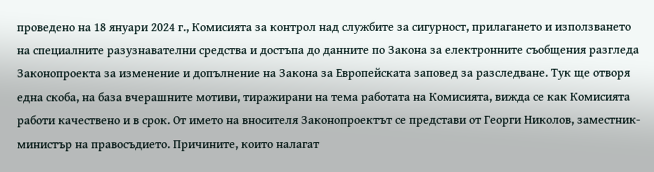проведено на 18 януари 2024 г., Комисията за контрол над службите за сигурност, прилагането и използването на специалните разузнавателни средства и достъпа до данните по Закона за електронните съобщения разгледа Законопроекта за изменение и допълнение на Закона за Европейската заповед за разследване. Тук ще отворя една скоба, на база вчерашните мотиви, тиражирани на тема работата на Комисията, вижда се как Комисията работи качествено и в срок. От името на вносителя Законопроектът се представи от Георги Николов, заместник-министър на правосъдието. Причините, които налагат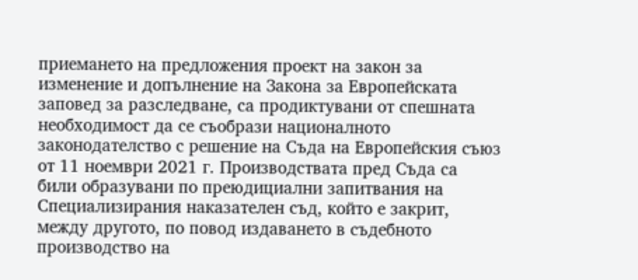приемането на предложения проект на закон за изменение и допълнение на Закона за Европейската заповед за разследване, са продиктувани от спешната необходимост да се съобрази националното законодателство с решение на Съда на Европейския съюз от 11 ноември 2021 г. Производствата пред Съда са били образувани по преюдициални запитвания на Специализирания наказателен съд, който е закрит, между другото, по повод издаването в съдебното производство на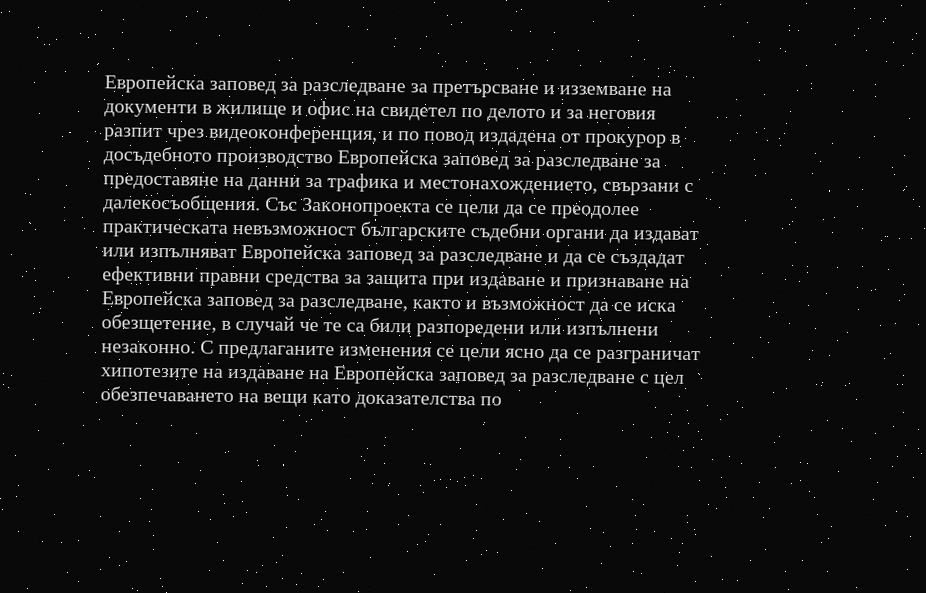Европейска заповед за разследване за претърсване и изземване на документи в жилище и офис на свидетел по делото и за неговия разпит чрез видеоконференция, и по повод издадена от прокурор в досъдебното производство Европейска заповед за разследване за предоставяне на данни за трафика и местонахождението, свързани с далекосъобщения. Със Законопроекта се цели да се преодолее практическата невъзможност българските съдебни органи да издават или изпълняват Европейска заповед за разследване и да се създадат ефективни правни средства за защита при издаване и признаване на Европейска заповед за разследване, както и възможност да се иска обезщетение, в случай че те са били разпоредени или изпълнени незаконно. С предлаганите изменения се цели ясно да се разграничат хипотезите на издаване на Европейска заповед за разследване с цел обезпечаването на вещи като доказателства по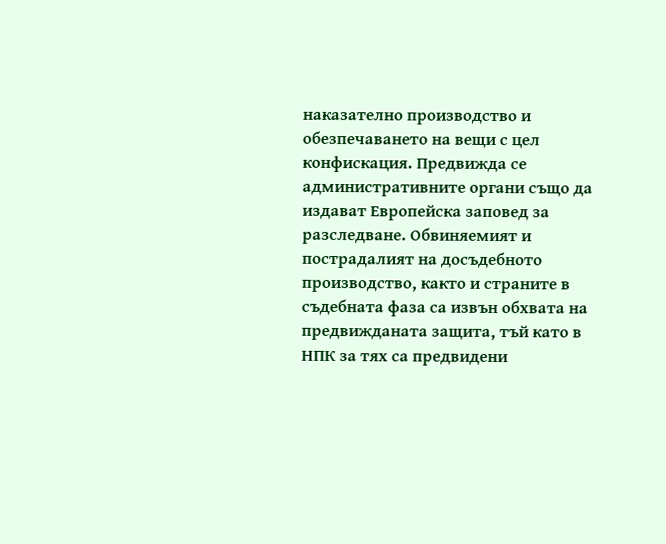наказателно производство и обезпечаването на вещи с цел конфискация. Предвижда се административните органи също да издават Европейска заповед за разследване. Обвиняемият и пострадалият на досъдебното производство, както и страните в съдебната фаза са извън обхвата на предвижданата защита, тъй като в НПК за тях са предвидени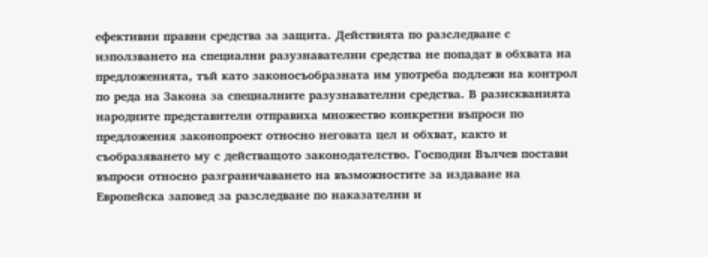ефективни правни средства за защита. Действията по разследване с използването на специални разузнавателни средства не попадат в обхвата на предложенията, тъй като законосъобразната им употреба подлежи на контрол по реда на Закона за специалните разузнавателни средства. В разискванията народните представители отправиха множество конкретни въпроси по предложения законопроект относно неговата цел и обхват, както и съобразяването му с действащото законодателство. Господин Вълчев постави въпроси относно разграничаването на възможностите за издаване на Европейска заповед за разследване по наказателни и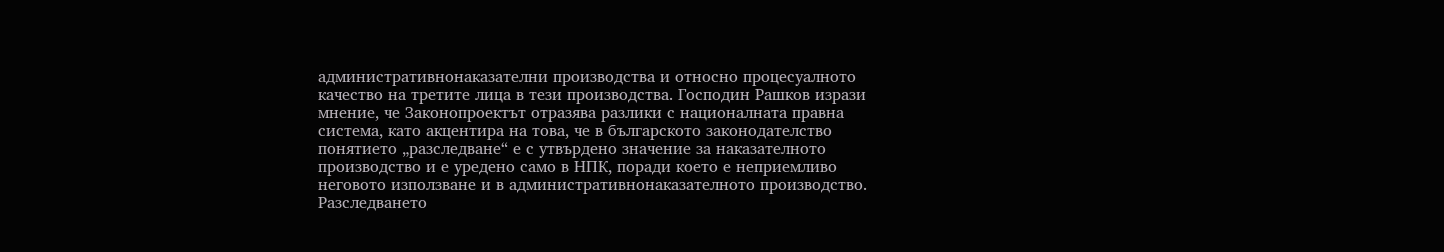административнонаказателни производства и относно процесуалното качество на третите лица в тези производства. Господин Рашков изрази мнение, че Законопроектът отразява разлики с националната правна система, като акцентира на това, че в българското законодателство понятието „разследване“ е с утвърдено значение за наказателното производство и е уредено само в НПК, поради което е неприемливо неговото използване и в административнонаказателното производство. Разследването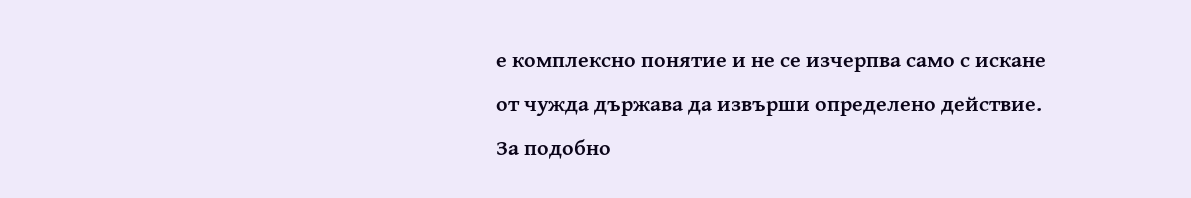е комплексно понятие и не се изчерпва само с искане от чужда държава да извърши определено действие. За подобно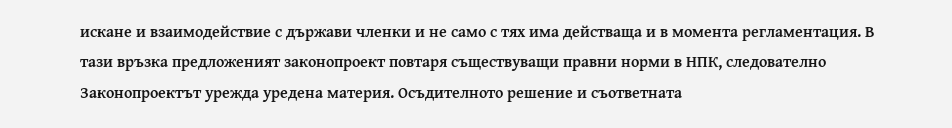искане и взаимодействие с държави членки и не само с тях има действаща и в момента регламентация. В тази връзка предложеният законопроект повтаря съществуващи правни норми в НПК, следователно Законопроектът урежда уредена материя. Осъдителното решение и съответната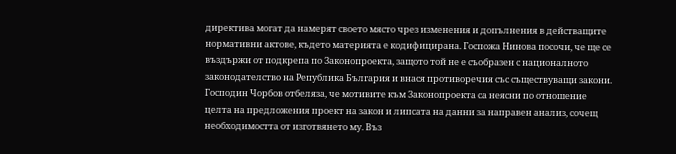директива могат да намерят своето място чрез изменения и допълнения в действащите нормативни актове, където материята е кодифицирана. Госпожа Нинова посочи, че ще се въздържи от подкрепа по Законопроекта, защото той не е съобразен с националното законодателство на Република България и внася противоречия със съществуващи закони. Господин Чорбов отбеляза, че мотивите към Законопроекта са неясни по отношение целта на предложения проект на закон и липсата на данни за направен анализ, сочещ необходимостта от изготвянето му. Въз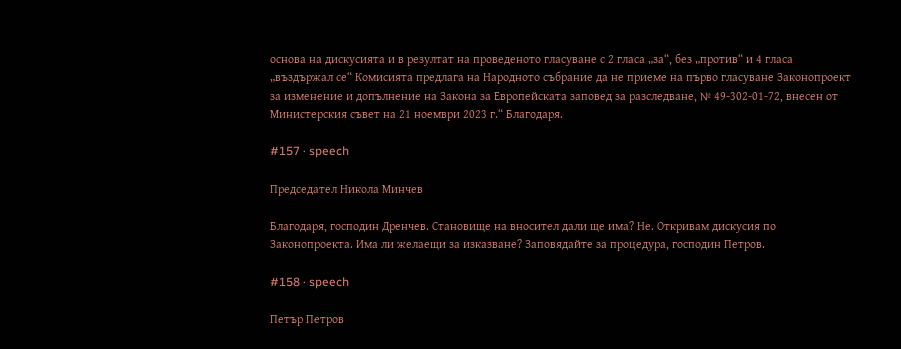основа на дискусията и в резултат на проведеното гласуване с 2 гласа „за“, без „против“ и 4 гласа „въздържал се“ Комисията предлага на Народното събрание да не приеме на първо гласуване Законопроект за изменение и допълнение на Закона за Европейската заповед за разследване, № 49-302-01-72, внесен от Министерския съвет на 21 ноември 2023 г.“ Благодаря.

#157 · speech

Председател Никола Минчев

Благодаря, господин Дренчев. Становище на вносител дали ще има? Не. Откривам дискусия по Законопроекта. Има ли желаещи за изказване? Заповядайте за процедура, господин Петров.

#158 · speech

Петър Петров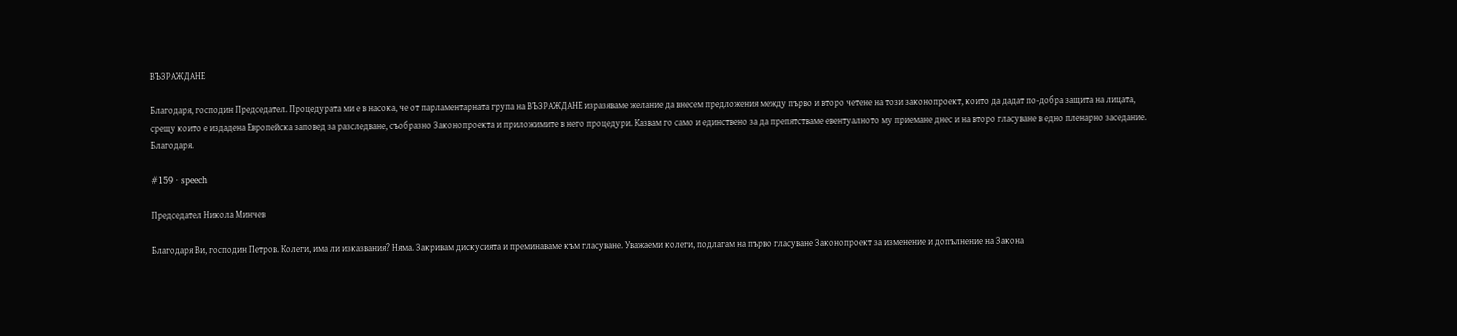ВЪЗРАЖДАНЕ

Благодаря, господин Председател. Процедурата ми е в насока, че от парламентарната група на ВЪЗРАЖДАНЕ изразяваме желание да внесем предложения между първо и второ четене на този законопроект, които да дадат по-добра защита на лицата, срещу които е издадена Европейска заповед за разследване, съобразно Законопроекта и приложимите в него процедури. Казвам го само и единствено за да препятстваме евентуалното му приемане днес и на второ гласуване в едно пленарно заседание. Благодаря.

#159 · speech

Председател Никола Минчев

Благодаря Ви, господин Петров. Колеги, има ли изказвания? Няма. Закривам дискусията и преминаваме към гласуване. Уважаеми колеги, подлагам на първо гласуване Законопроект за изменение и допълнение на Закона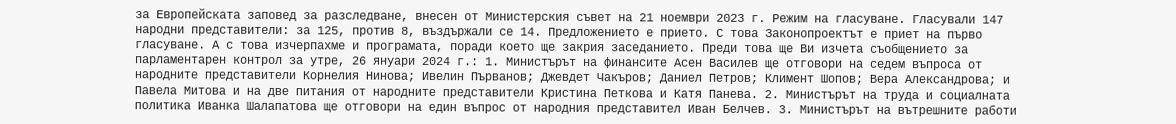за Европейската заповед за разследване, внесен от Министерския съвет на 21 ноември 2023 г. Режим на гласуване. Гласували 147 народни представители: за 125, против 8, въздържали се 14. Предложението е прието. С това Законопроектът е приет на първо гласуване. А с това изчерпахме и програмата, поради което ще закрия заседанието. Преди това ще Ви изчета съобщението за парламентарен контрол за утре, 26 януари 2024 г.: 1. Министърът на финансите Асен Василев ще отговори на седем въпроса от народните представители Корнелия Нинова; Ивелин Първанов; Джевдет Чакъров; Даниел Петров; Климент Шопов; Вера Александрова; и Павела Митова и на две питания от народните представители Кристина Петкова и Катя Панева. 2. Министърът на труда и социалната политика Иванка Шалапатова ще отговори на един въпрос от народния представител Иван Белчев. 3. Министърът на вътрешните работи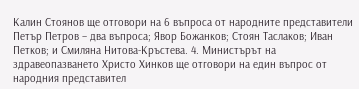Калин Стоянов ще отговори на 6 въпроса от народните представители Петър Петров – два въпроса; Явор Божанков; Стоян Таслаков; Иван Петков; и Смиляна Нитова-Кръстева. 4. Министърът на здравеопазването Христо Хинков ще отговори на един въпрос от народния представител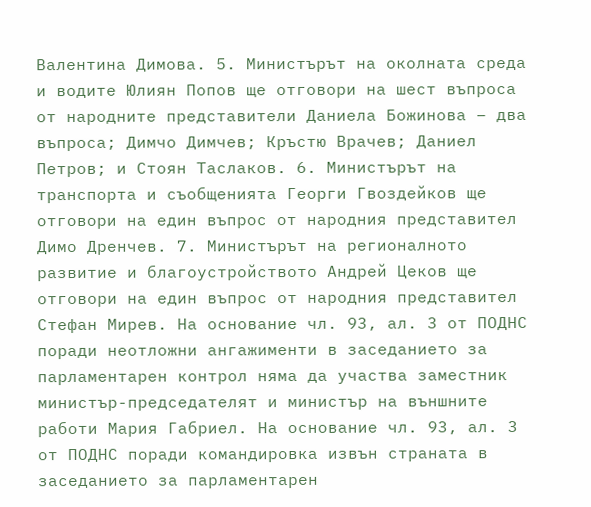Валентина Димова. 5. Министърът на околната среда и водите Юлиян Попов ще отговори на шест въпроса от народните представители Даниела Божинова – два въпроса; Димчо Димчев; Кръстю Врачев; Даниел Петров; и Стоян Таслаков. 6. Министърът на транспорта и съобщенията Георги Гвоздейков ще отговори на един въпрос от народния представител Димо Дренчев. 7. Министърът на регионалното развитие и благоустройството Андрей Цеков ще отговори на един въпрос от народния представител Стефан Мирев. На основание чл. 93, ал. 3 от ПОДНС поради неотложни ангажименти в заседанието за парламентарен контрол няма да участва заместник министър-председателят и министър на външните работи Мария Габриел. На основание чл. 93, ал. 3 от ПОДНС поради командировка извън страната в заседанието за парламентарен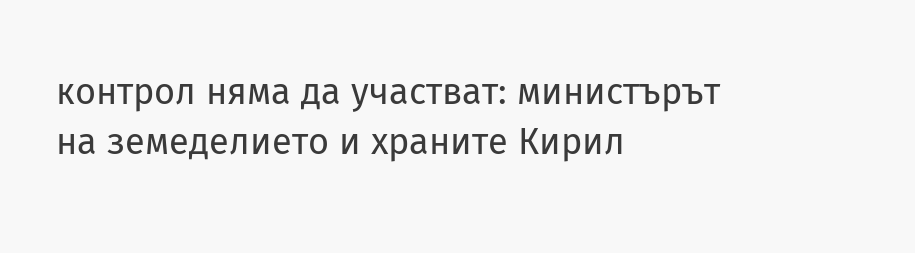контрол няма да участват: министърът на земеделието и храните Кирил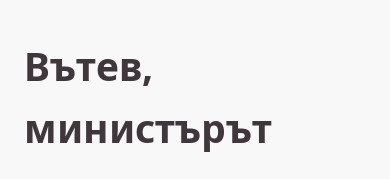Вътев, министърът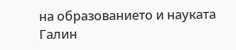на образованието и науката Галин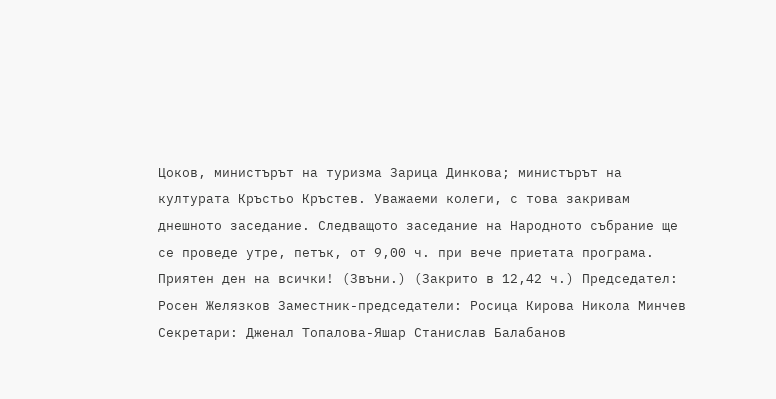Цоков, министърът на туризма Зарица Динкова; министърът на културата Кръстьо Кръстев. Уважаеми колеги, с това закривам днешното заседание. Следващото заседание на Народното събрание ще се проведе утре, петък, от 9,00 ч. при вече приетата програма. Приятен ден на всички! (Звъни.) (Закрито в 12,42 ч.) Председател: Росен Желязков Заместник-председатели: Росица Кирова Никола Минчев Секретари: Дженал Топалова-Яшар Станислав Балабанов